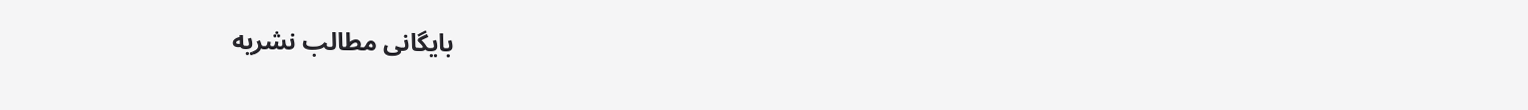بایگانی مطالب نشریه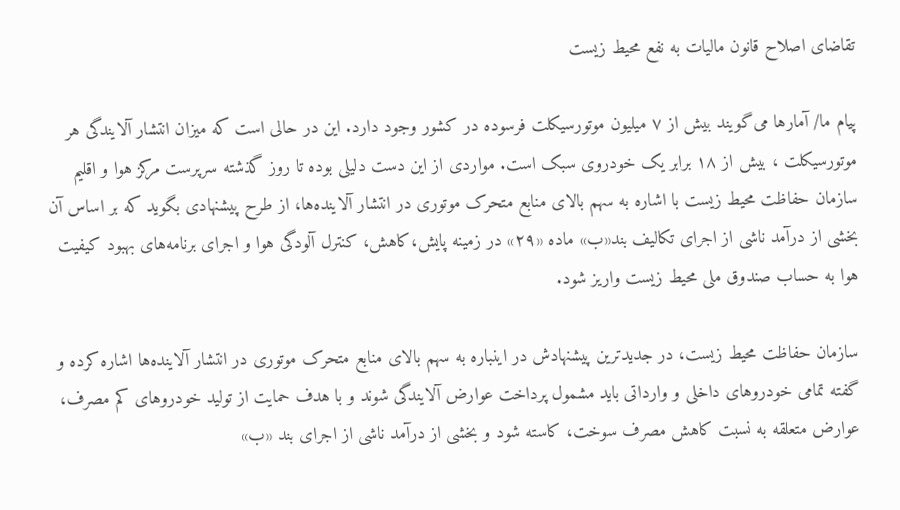تقاضای اصلاح قانون مالیات به نفع محیط زیست

پیام ما/ آمارها می‌گویند بیش از ۷ میلیون موتور‌سیکلت فرسوده در کشور وجود دارد. این در حالی است که میزان انتشار آلایندگی هر موتور‌سیکلت ، بیش از ۱۸ برابر یک خودروی سبک است. مواردی از این دست دلیلی بوده تا روز گذشته سرپرست مرکز هوا و اقلیم سازمان حفاظت محیط زیست با اشاره به سهم بالای منابع متحرک موتوری در انتشار آلاینده‌ها، از طرح پیشنهادی بگوید که بر اساس آن بخشی از درآمد ناشی از اجرای تکالیف بند«ب» ماده «۲۹» در زمینه پایش،کاهش، کنترل آلودگی هوا و اجرای برنامه‌های بهبود کیفیت هوا به حساب صندوق ملی محیط زیست واریز شود.

سازمان حفاظت محیط زیست، در جدیدترین پیشنهادش در اینباره به سهم بالای منابع متحرک موتوری در انتشار آلاینده‌ها اشاره کرده و گفته تمامی خودروهای داخلی و وارداتی باید مشمول پرداخت عوارض آلایندگی شوند و با هدف حمایت از تولید خودروهای کم مصرف، عوارض متعلقه به نسبت کاهش مصرف سوخت، کاسته شود و بخشی از درآمد ناشی از اجرای بند «ب»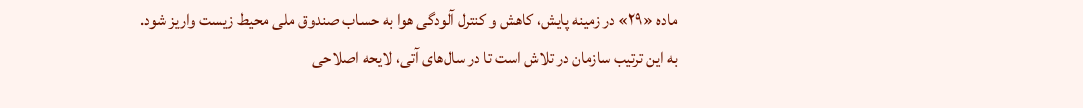ماده «۲۹» در زمینه پایش، کاهش و کنترل آلودگی هوا به حساب صندوق ملی محیط زیست واریز شود.
به این ترتیب سازمان در تلاش است تا در سال‌های آتی، لایحه اصلاحی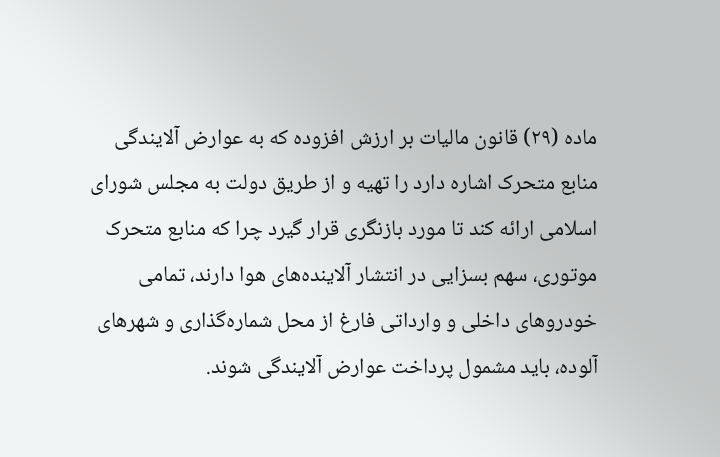ماده (۲۹) قانون مالیات بر ارزش افزوده که به عوارض آلایندگی منابع متحرک اشاره دارد را تهیه و از طریق دولت به مجلس شورای اسلامی ارائه کند تا مورد بازنگری قرار گیرد چرا که منابع متحرک موتوری، سهم بسزایی در انتشار آلاینده‌های هوا دارند، تمامی خودروهای داخلی و وارداتی فارغ از محل شماره‌گذاری و شهرهای آلوده، باید مشمول پرداخت عوارض آلایندگی شوند.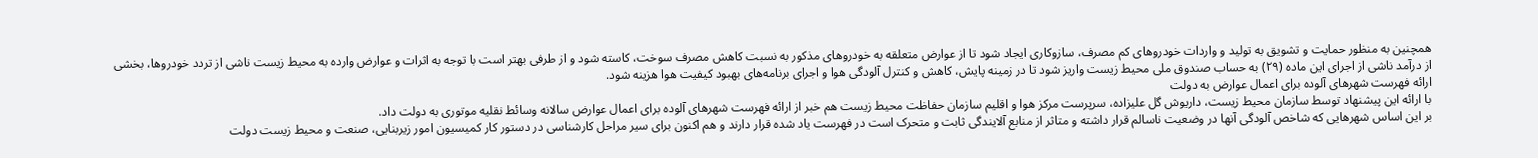همچنین به منظور حمایت و تشویق به تولید و واردات خودروهای کم مصرف، سازوکاری ایجاد شود تا از عوارض متعلقه به خودروهای مذکور به نسبت کاهش مصرف سوخت، کاسته شود و از طرفی بهتر است با توجه به اثرات و عوارض وارده به محیط زیست ناشی از تردد خودروها، بخشی از درآمد ناشی از اجرای این ماده (۲۹) به حساب صندوق ملی محیط زیست واریز شود تا در زمینه پایش، کاهش و کنترل آلودگی هوا و اجرای برنامه‌های بهبود کیفیت هوا هزینه شود.
ارائه فهرست شهرهای آلوده برای اعمال عوارض به دولت
با ارائه این پیشنهاد توسط سازمان محیط زیست، داریوش گل علیزاده، سرپرست مرکز هوا و اقلیم سازمان حفاظت محیط زیست هم خبر از ارائه فهرست شهرهای آلوده برای اعمال عوارض سالانه وسائط نقلیه موتوری به دولت داد.
بر این اساس شهرهایی که شاخص آلودگی آنها در وضعیت ناسالم قرار داشته و متاثر از منابع آلایندگی ثابت و متحرک است در فهرست یاد شده قرار دارند و هم اکنون برای سیر مراحل کارشناسی در دستور کار کمیسیون امور زیربنایی، صنعت و محیط زیست دولت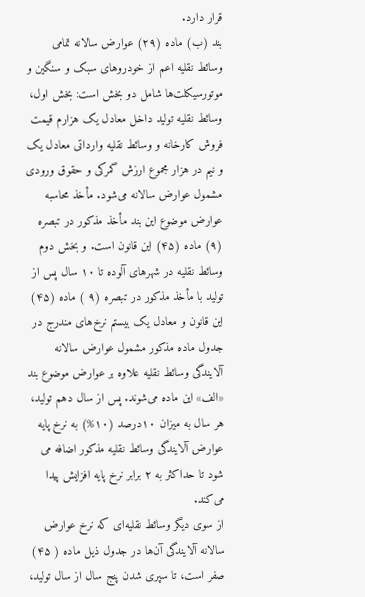قرار دارد.
بند (ب) ماده (۲۹) عوارض سالانه تمامی وسائط نقلیه اعم از خودروهای سبک و سنگین و موتورسیکلت‌ها شامل دو بخش است: بخش اول، وسائط نقلیه تولید داخل معادل یک هزارم قیمت فروش کارخانه و وسائط نقلیه وارداتی معادل یک و نیم در هزار مجموع ارزش گمرکی و حقوق ورودی مشمول عوارض سالانه می‌شود. مأخذ محاسبه عوارض موضوع این بند مأخذ مذکور در تبصره (۹) ماده (۴۵) این قانون است. و بخش دوم وسائط نقلیه در شهرهای آلوده تا ۱۰ سال پس از تولید با مأخذ مذکور در تبصره (۹ ) ماده (۴۵) این قانون و معادل یک بیستم نرخ‌های مندرج در جدول ماده مذکور مشمول عوارض سالانه آلایندگی وسائط نقلیه علاوه بر عوارض موضوع بند «الف» این ماده می‌شوند. پس از سال دهم تولید، هر سال به میزان ۱۰درصد (۱۰%) به نرخ پایه عوارض آلایندگی وسائط نقلیه مذکور اضافه می شود تا حداکثر به ۲ برابر نرخ پایه افزایش پیدا می‌کند.
از سوی دیگر وسائط نقلیه‌ای که نرخ عوارض سالانه آلایندگی آن‌ها در جدول ذیل ماده ( ۴۵) صفر است، تا سپری شدن پنج سال از سال تولید،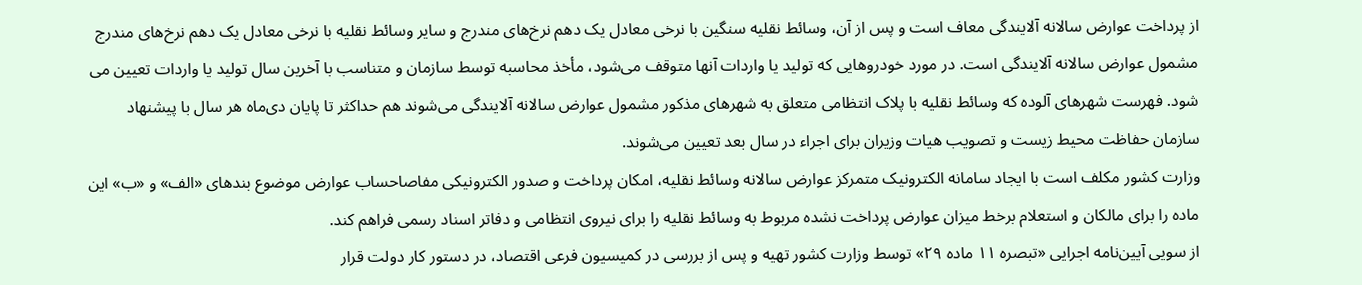از پرداخت عوارض سالانه آلایندگی معاف است و پس از آن، وسائط نقلیه سنگین با نرخی معادل یک دهم نرخ‌های مندرج و سایر وسائط نقلیه با نرخی معادل یک دهم نرخ‌های مندرج مشمول عوارض سالانه آلایندگی است. در مورد خودروهایی که تولید یا واردات آنها متوقف می‌شود، مأخذ محاسبه توسط سازمان و متناسب با آخرین سال تولید یا واردات تعیین می شود. فهرست شهرهای آلوده که وسائط نقلیه با پلاک انتظامی متعلق به شهرهای مذکور مشمول عوارض سالانه آلایندگی می‌شوند هم حداکثر تا پایان دی‌ماه هر سال با پیشنهاد سازمان حفاظت محیط زیست و تصویب هیات وزیران برای اجراء در سال بعد تعیین می‌شوند.
وزارت کشور مکلف است با ایجاد سامانه الکترونیک متمرکز عوارض سالانه وسائط نقلیه، امکان پرداخت و صدور الکترونیکی مفاصاحساب عوارض موضوع بندهای «الف» و «ب» این ماده را برای مالکان و استعلام برخط میزان عوارض پرداخت نشده مربوط به وسائط نقلیه را برای نیروی انتظامی و دفاتر اسناد رسمی فراهم کند.
از سویی آیین‌نامه اجرایی «تبصره ۱۱ ماده ۲۹» توسط وزارت کشور تهیه و پس از بررسی در کمیسیون فرعی اقتصاد، در دستور کار دولت قرار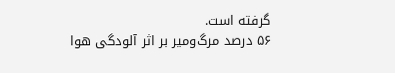گرفته است.
۵۶ درصد مرگ‌و‌میر بر اثر آلودگی هوا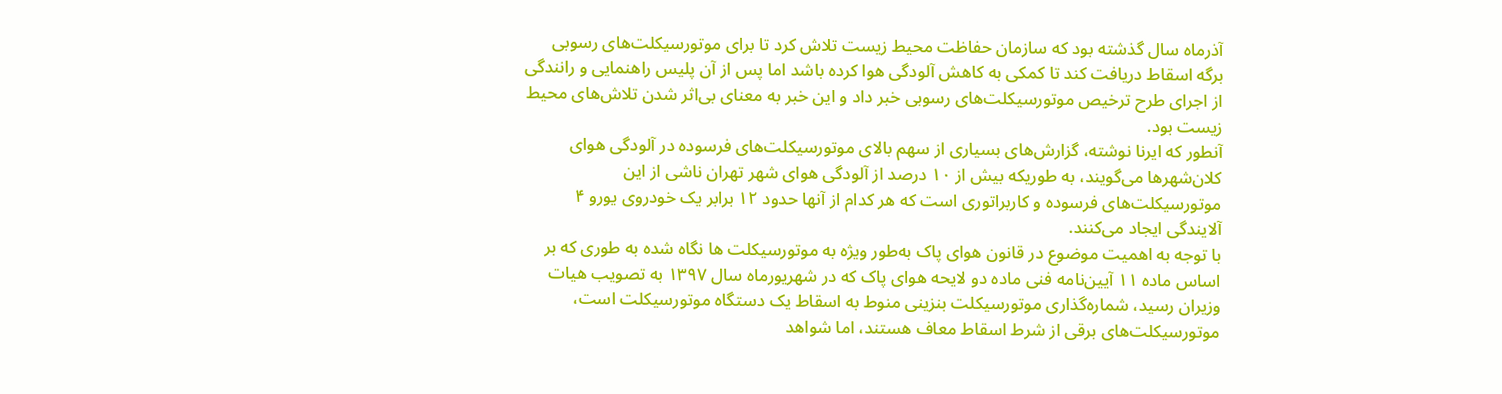آذر‌ماه سال گذشته بود که سازمان حفاظت محیط ‌زیست تلاش کرد تا برای موتورسیکلت‌های رسوبی برگه اسقاط دریافت کند تا کمکی به کاهش آلودگی هوا کرده باشد اما پس از آن پلیس راهنمایی و رانندگی از اجرای طرح ترخیص موتورسیکلت‌های رسوبی خبر داد و این خبر به معنای بی‌اثر شدن تلاش‌های محیط زیست بود.
آنطور که ایرنا نوشته، گزارش‌های بسیاری از سهم بالای موتورسیکلت‌های فرسوده در آلودگی هوای کلان‌شهرها می‌گویند، به طوریکه بیش از ۱۰ درصد از آلودگی هوای شهر تهران ناشی از این موتورسیکلت‌های فرسوده و کاربراتوری است که هر کدام از آنها حدود ۱۲ برابر یک خودروی یورو ۴ آلایندگی ایجاد می‌کنند.
با توجه به اهمیت موضوع در قانون هوای پاک به‌طور ویژه به موتورسیکلت ها نگاه شده به طوری که بر اساس ماده ۱۱ آیین‌‌نامه فنی ماده دو لایحه هوای پاک که در شهریور‌ماه سال ۱۳۹۷ به تصویب هیات وزیران رسید، شماره‌گذاری موتورسیکلت بنزینی منوط به اسقاط یک دستگاه موتورسیکلت است، موتورسیکلت‌های برقی از شرط اسقاط معاف هستند، اما شواهد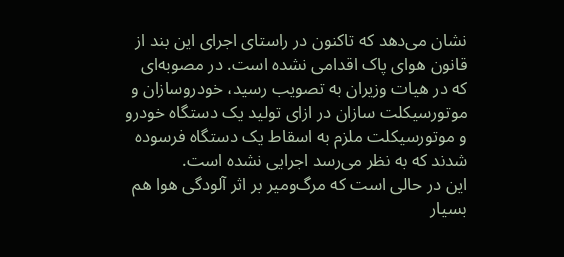نشان می‌دهد که تاکنون در راستای اجرای این بند از قانون هوای پاک اقدامی نشده است. در مصوبه‌ای که در هیات وزیران به تصویب رسید، خودروسازان و موتورسیکلت سازان در ازای تولید یک دستگاه خودرو و موتورسیکلت ملزم به اسقاط یک دستگاه فرسوده شدند که به نظر می‌رسد اجرایی نشده است.
این در حالی است که مرگ‌و‌میر بر اثر آلودگی هوا هم بسیار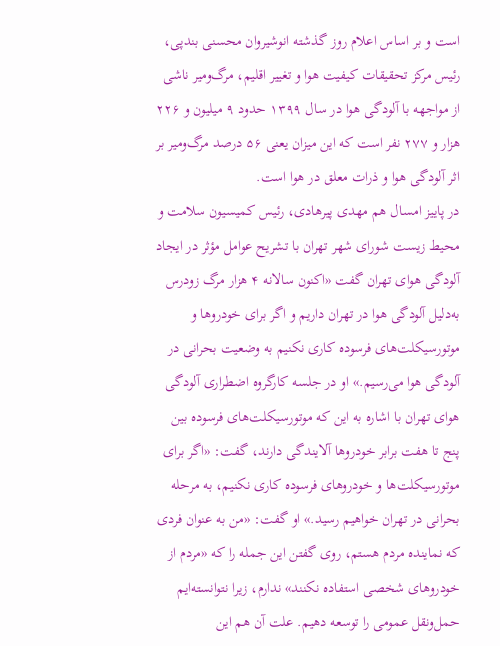است و بر اساس اعلام روز گذشته انوشیروان محسنی بندپی، رئیس مرکز تحقیقات کیفیت هوا و تغییر اقلیم، مرگ‌و‌میر ناشی از مواجهه با آلودگی هوا در سال ۱۳۹۹ حدود ۹ میلیون و ۲۲۶ هزار و ۲۷۷ نفر است که این میزان یعنی ۵۶ درصد مرگ‌و‌میر بر اثر آلودگی هوا و ذرات معلق در هوا است.
در پاییز امسال هم مهدی پیرهادی، رئیس کمیسیون سلامت و محیط ‌زیست شورای شهر تهران با تشریح عوامل مؤثر در ایجاد آلودگی هوای تهران گفت «اکنون سالانه ۴ هزار مرگ زودرس به‌دلیل آلودگی هوا در تهران داریم و اگر برای خودرو‌ها و موتورسیکلت‌های فرسوده کاری نکنیم به وضعیت بحرانی در آلودگی هوا می‌رسیم.» او در جلسه کارگروه اضطراری آلودگی هوای تهران با اشاره به این که موتورسیکلت‌های فرسوده بین پنج تا هفت برابر خودرو‌ها آلایندگی دارند، گفت: «اگر برای موتورسیکلت‌ها و خودرو‌های فرسوده کاری نکنیم، به مرحله بحرانی در تهران خواهیم رسید.» او گفت: «من به عنوان فردی که نماینده مردم هستم، روی گفتن این جمله را که «مردم از خودرو‌های شخصی استفاده نکنند» ندارم، زیرا نتوانسته‌ایم حمل‌ونقل عمومی را توسعه دهیم. علت آن هم این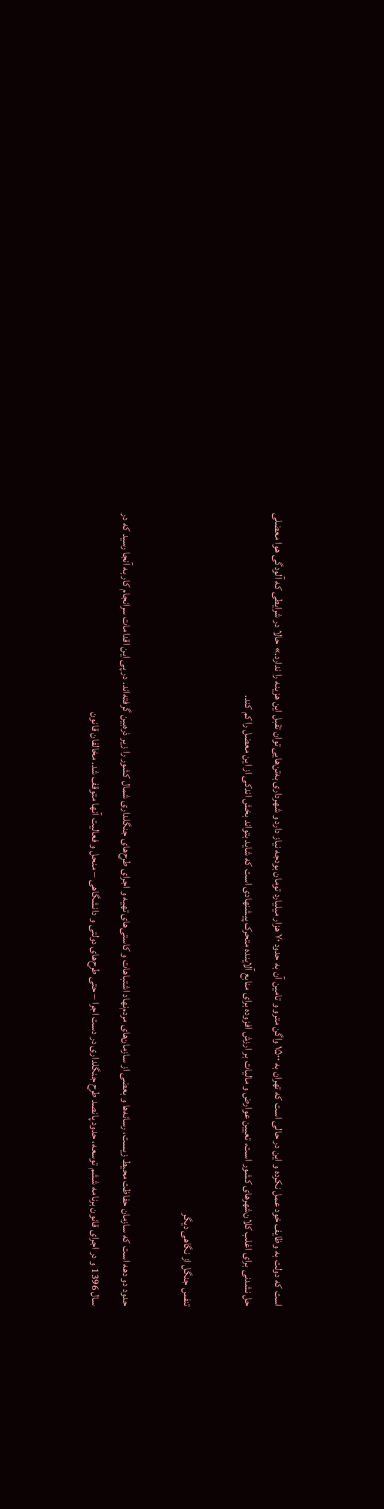است که دولت به وظایف خود عمل نکرده و این در حالی است که تهران به ۱۵۰۰ واگن مترو و تامین آن به حدود ۷۰ هزار میلیارد تومان بودجه نیاز دارد و شهرداری به‌تن‌هایی توان تقبل این هزینه را ندارد.» حالا در شرایطی که آلودگی هوا معضلی حل نشدنی برای اغلب کلان‌شهرهای کشور است، تعیین عوارض و مالیات بر ارزش افزوده برای منابع آلاینده متحرک پیشنهادی است که شاید بتواند بخش اندکی از این معضل را کم کند.

تنفس جنگل از نگاهی دیگر

حدود دو دهه است که سازمان حفاظت محیط زیست، رسانه‌ها و بعضی از سازمان‌های مردم‌نهاد اشتباهات و کاستی‌های تهیه و اجرای طرح‌های جنگلداری شمال کشور را زیر ذره‌بین گرفته‌اند. در پی این اقدامات سرانجام کار به آنجا رسید که در سال 1396 و در اجرای قانون برنامه ششم توسعه، حدود پانصد طرح جنگلداری در دست اجرا – حتی طرح‌های دولتی و دانشگاهی – منحل و فعالیت آنها متوقف شد. مخالفان قانون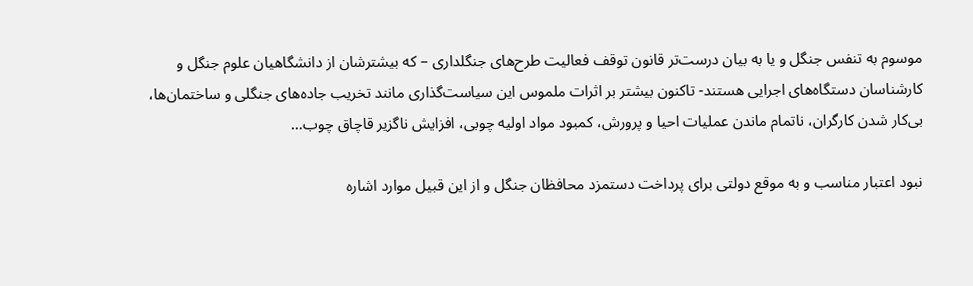موسوم به تنفس جنگل و یا به بیان درست‌تر قانون توقف فعالیت طرح‌های جنگلداری – که بیشترشان از دانشگاهیان علوم جنگل و کارشناسان دستگاه‌های اجرایی هستند- تاکنون بیشتر بر اثرات ملموس این سیاست‌گذاری مانند تخریب جاده‌های جنگلی و ساختمان‌ها، بی‌کار شدن کارگران، ناتمام ماندن عملیات احیا و پرورش، کمبود مواد اولیه چوبی، افزایش ناگزیر قاچاق چوب…

نبود اعتبار مناسب و به موقع دولتی برای پرداخت دستمزد محافظان جنگل و از این قبیل موارد اشاره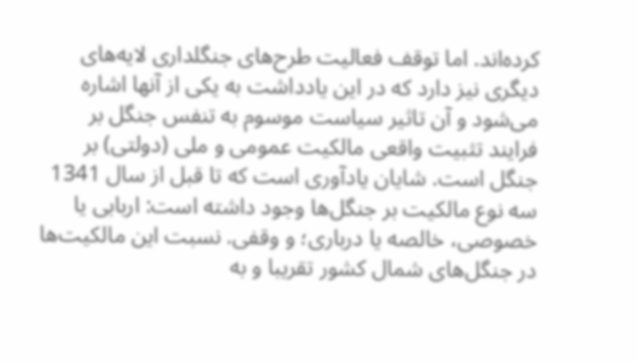کرده‌اند. اما توقف فعالیت طرح‌های جنگلداری لایه‌های دیگری نیز دارد که در این یادداشت به یکی از آنها اشاره می‌شود و آن تاثیر سیاست موسوم به تنفس جنگل بر فرایند تثبیت واقعی مالکیت عمومی و ملی (دولتی) بر جنگل است. شایان یادآوری است که تا قبل از سال 1341 سه نوع مالکیت بر جنگل‌ها وجود داشته است: اربابی یا خصوصی، خالصه یا درباری؛ و وقفی. نسبت این مالکیت‌ها در جنگل‌های شمال کشور تقریبا و به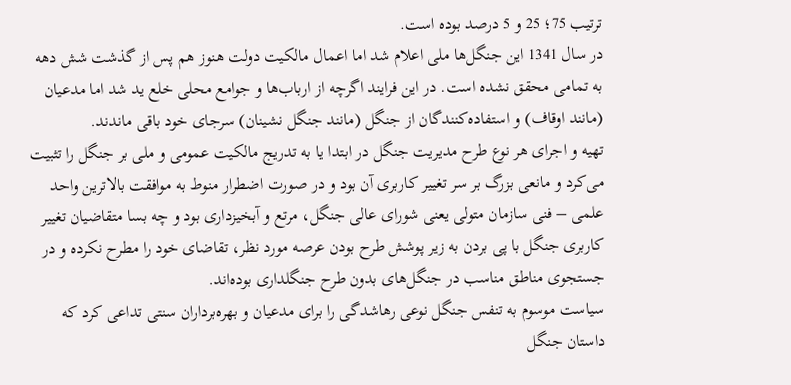ترتیب 75؛ 25 و 5 درصد بوده است.
در سال 1341 این جنگل‌ها ملی اعلام شد اما اعمال مالکیت دولت هنوز هم پس از گذشت شش دهه به تمامی محقق نشده است. در این فرایند اگرچه از ارباب‌ها و جوامع محلی خلع ید شد اما مدعیان (مانند اوقاف) و استفاده‌کنندگان از جنگل (مانند جنگل نشینان) سرجای خود باقی ماندند.
تهیه و اجرای هر نوع طرح مدیریت جنگل در ابتدا یا به تدریج مالکیت عمومی و ملی بر جنگل را تثبیت می‌کرد و مانعی بزرگ بر سر تغییر کاربری آن بود و در صورت اضطرار منوط به موافقت بالاترین واحد علمی – فنی سازمان متولی یعنی شورای عالی جنگل، مرتع و آبخیزداری بود و چه بسا متقاضیان تغییر کاربری جنگل با پی بردن به زیر پوشش طرح بودن عرصه مورد نظر، تقاضای خود را مطرح نکرده و در جستجوی مناطق مناسب در جنگل‌های بدون طرح جنگلداری بوده‌اند.
سیاست موسوم به تنفس جنگل نوعی رهاشدگی را برای مدعیان و بهره‌برداران سنتی تداعی کرد که داستان جنگل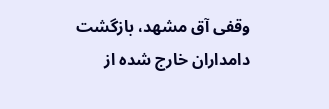وقفی آق مشهد، بازگشت دامداران خارج شده از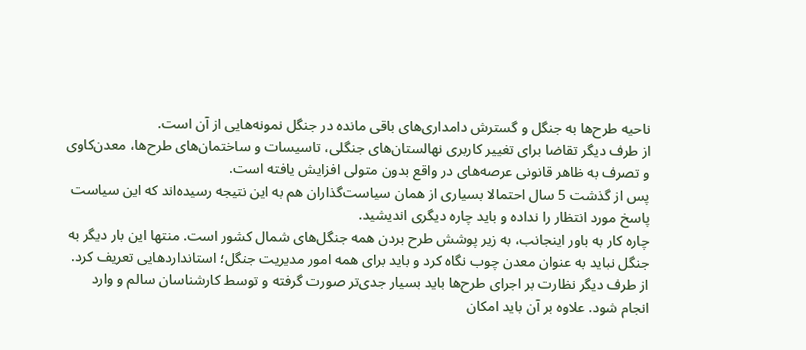ناحیه طرح‌ها به جنگل و گسترش دامداری‌های باقی مانده در جنگل نمونه‌هایی از آن است.
از طرف دیگر تقاضا برای تغییر کاربری نهالستان‌های جنگلی، تاسیسات و ساختمان‌های طرح‌ها، معدن‌کاوی و تصرف به ظاهر قانونی عرصه‌های در واقع بدون متولی افزایش یافته است.
پس از گذشت 5 سال احتمالا بسیاری از همان سیاست‌گذاران هم به این نتیجه رسیده‌اند که این سیاست پاسخ مورد انتظار را نداده و باید چاره دیگری اندیشید.
چاره کار به باور اینجانب، به زیر پوشش طرح بردن همه جنگل‌های شمال کشور است. منتها این بار دیگر به جنگل نباید به عنوان معدن چوب نگاه کرد و باید برای همه امور مدیریت جنگل؛ استانداردهایی تعریف کرد. از طرف دیگر نظارت بر اجرای طرح‌ها باید بسیار جدی‌تر صورت گرفته و توسط کارشناسان سالم و وارد انجام شود. علاوه بر آن باید امکان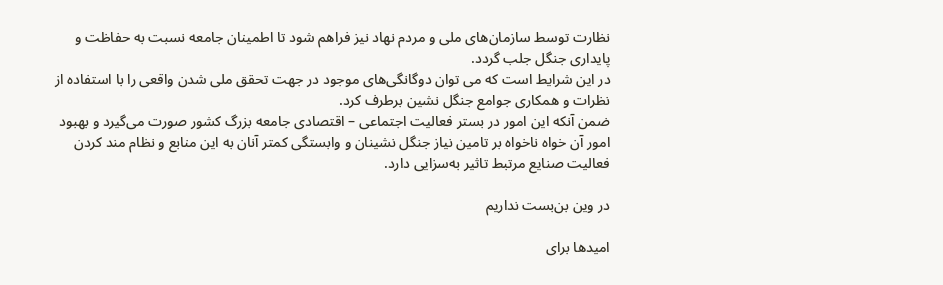نظارت توسط سازمان‌های ملی و مردم نهاد نیز فراهم شود تا اطمینان جامعه نسبت به حفاظت و پایداری جنگل جلب گردد.
در این شرایط است که می توان دوگانگی‌های موجود در جهت تحقق ملی شدن واقعی را با استفاده از نظرات و همکاری جوامع جنگل نشین برطرف کرد.
ضمن آنکه این امور در بستر فعالیت اجتماعی – اقتصادی جامعه بزرگ کشور صورت می‌گیرد و بهبود امور آن خواه ناخواه بر تامین نیاز جنگل نشینان و وابستگی کمتر آنان به این منابع و نظام مند کردن فعالیت صنایع مرتبط تاثیر به‌سزایی دارد.

در وین بن‌بست نداریم

امیدها برای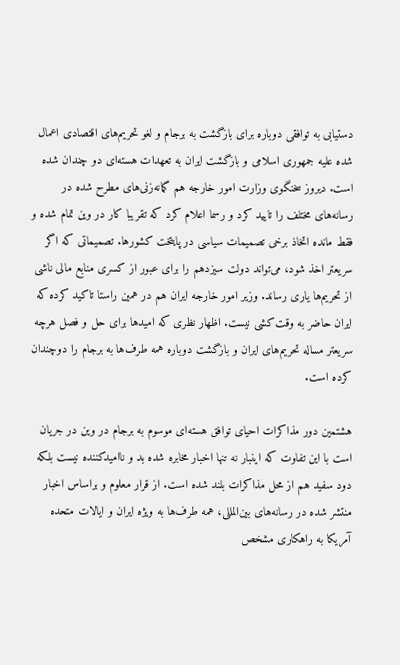دستیابی به توافقی دوباره برای بازگشت به برجام و لغو تحریم‌های اقتصادی اعمال شده علیه جمهوری اسلامی و بازگشت ایران به تعهدات هسته‌ای‌ دو چندان شده است. دیروز سخنگوی وزارت امور خارجه هم گمانه‌زنی‌های مطرح شده در رسانه‌های مختلف را تایید کرد و رسما اعلام کرد که تقریبا کار در وین تمام شده و فقط مانده اتخاذ برخی تصمیمات سیاسی در پایتخت کشورها. تصمیماتی که اگر سریعتر اخذ شود، می‌تواند دولت سیزدهم را برای عبور از کسری منابع مالی ناشی از تحریم‌ها یاری رساند. وزیر امور خارجه ایران هم در همین راستا تاکید کرده که ایران حاضر به وقت‌کشی نیست. اظهار نظری که امیدها برای حل و فصل هرچه سریعتر مساله تحریم‌های ایران و بازگشت دوباره همه طرف‌ها به برجام را دوچندان کرده است.

هشتمین دور مذاکرات احیای توافق هسته‌ای موسوم به برجام در وین در جریان است با این تفاوت که اینبار نه تنها اخبار مخابره شده بد و ناامید‌کننده نیست بلکه دود سفید هم از محل مذاکرات بلند شده است. از قرار معلوم و براساس اخبار منتشر شده در رسانه‌های بین‌المللی، همه طرف‌ها به ویژه ایران و ایالات متحده آمریکا به راهکاری مشخص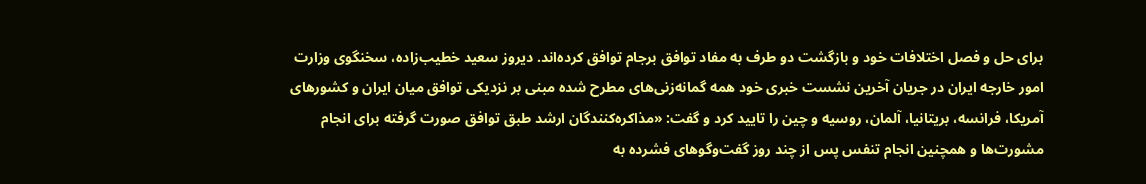برای حل و فصل اختلافات خود و بازگشت دو طرف به مفاد توافق برجام توافق کرده‌اند. دیروز سعید خطیب‌زاده، سخنگوی وزارت امور خارجه ایران در جریان آخرین نشست خبری خود همه گمانه‌زنی‌های مطرح شده مبنی بر نزدیکی توافق میان ایران و کشورهای آمریکا، فرانسه، بریتانیا، آلمان، روسیه و چین را تایید کرد و گفت: «مذاکره‌کنندگان ارشد طبق توافق صورت گرفته برای انجام مشورت‌ها و همچنین انجام تنفس پس از چند روز گفت‌وگوهای فشرده به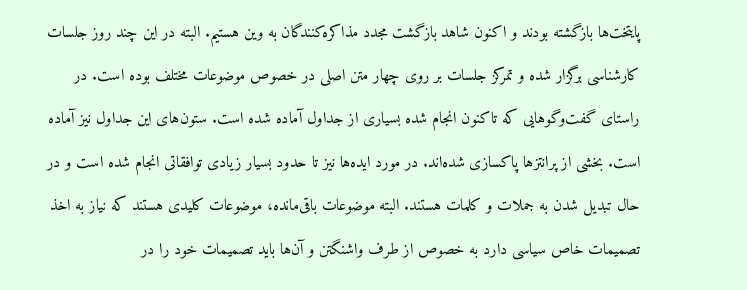پایتخت‌ها بازگشته بودند و اکنون شاهد بازگشت مجدد مذاکره‌کنندگان به وین هستیم. البته در این چند روز جلسات کارشناسی برگزار شده و تمرکز جلسات بر روی چهار متن اصلی در خصوص موضوعات مختلف بوده است. در راستای گفت‌وگوهایی که تاکنون انجام شده بسیاری از جداول آماده شده است. ستون‌های این جداول نیز آماده است. بخشی از پرانتزها پاکسازی شده‌اند. در مورد ایده‌ها نیز تا حدود بسیار زیادی توافقاتی انجام شده است و در حال تبدیل شدن به جملات و کلمات هستند. البته موضوعات باقی‌مانده،‌ موضوعات کلیدی هستند که نیاز به اخذ تصمیمات خاص سیاسی دارد به خصوص از طرف واشنگتن و آن‌ها باید تصمیمات خود را در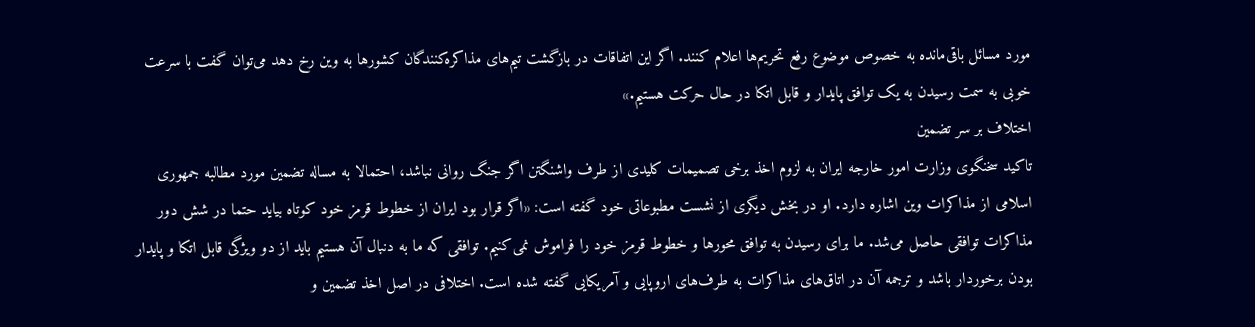مورد مسائل باقی‌مانده به خصوص موضوع رفع تحریم‌ها اعلام کنند. اگر این اتفاقات در بازگشت تیم‌های مذاکره‌کنندگان کشورها به وین رخ دهد می‌توان گفت با سرعت خوبی به سمت رسیدن به یک توافق پایدار و قابل اتکا در حال حرکت هستیم.»
اختلاف بر سر تضمین
تاکید سخنگوی وزارت امور خارجه ایران به لزوم اخذ برخی تصمیمات کلیدی از طرف واشنگتن اگر جنگ روانی نباشد، احتمالا به مساله تضمین مورد مطالبه جمهوری اسلامی از مذاکرات وین اشاره دارد. او در بخش دیگری از نشست مطبوعاتی خود گفته است: «اگر قرار بود ایران از خطوط قرمز خود کوتاه بیاید حتما در شش دور مذاکرات توافقی حاصل می‌شد. ما برای رسیدن به توافق محورها و خطوط قرمز خود را فراموش نمی‌کنیم. توافقی که ما به دنبال آن هستیم باید از دو ویژگی قابل اتکا و پایدار بودن برخوردار باشد و ترجمه آن در اتاق‌های مذاکرات به طرف‌های اروپایی و آمریکایی گفته شده است. اختلافی در اصل اخذ تضمین و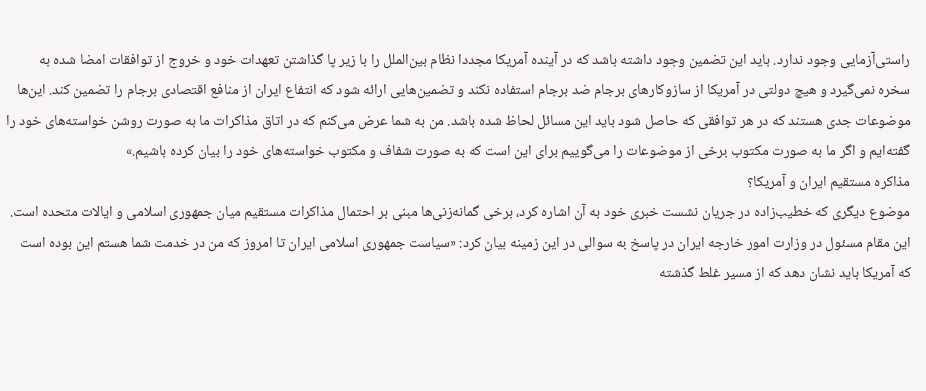راستی‌آزمایی وجود ندارد. باید این تضمین وجود داشته باشد که در آینده آمریکا مجددا نظام بین‌الملل را با زیر پا گذاشتن تعهدات خود و خروج از توافقات امضا شده به سخره نمی‌گیرد و هیچ دولتی در آمریکا از سازوکارهای برجام ضد برجام استفاده نکند و تضمین‌هایی ارائه شود که انتفاع ایران از منافع اقتصادی برجام را تضمین کند. این‌ها موضوعات جدی هستند که در هر توافقی که حاصل شود باید این مسائل لحاظ شده باشد. من به شما عرض می‌کنم که در اتاق مذاکرات ما به صورت روشن خواسته‌های خود را گفته‌ایم و اگر ما به صورت مکتوب برخی از موضوعات را می‌گوییم برای این است که به صورت شفاف و مکتوب خواسته‌های خود را بیان کرده باشیم.»
مذاکره مستقیم ایران و آمریکا؟
موضوع دیگری که خطیب‌زاده در جریان نشست خبری خود به آن اشاره کرد، برخی گمانه‌زنی‌ها مبنی بر احتمال مذاکرات مستقیم میان جمهوری اسلامی و ایالات متحده است. این مقام مسئول در وزارت امور خارجه ایران در پاسخ به سوالی در این زمینه بیان کرد: «سیاست جمهوری اسلامی ایران تا امروز که من در خدمت شما هستم این بوده است که آمریکا باید نشان دهد که از مسیر غلط گذشته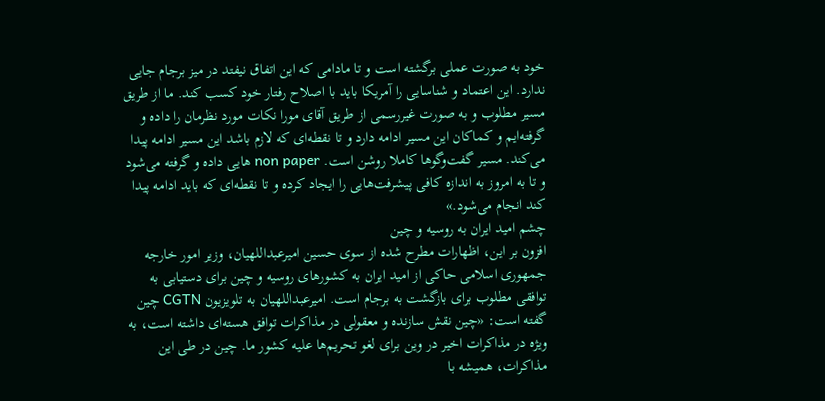خود به صورت عملی برگشته است و تا مادامی که این اتفاق نیفتد در میز برجام جایی ندارد. این اعتماد و شناسایی را آمریکا باید با اصلاح رفتار خود کسب کند. ما از طریق مسیر مطلوب و به صورت غیررسمی از طریق آقای مورا نکات مورد نظرمان را داده و گرفته‌ایم و کماکان این مسیر ادامه دارد و تا نقطه‌ای که لازم باشد این مسیر ادامه پیدا می‌کند. مسیر گفت‌وگوها کاملا روشن است. non paper هایی داده و گرفته می‌شود و تا به امروز به اندازه کافی پیشرفت‌هایی را ایجاد کرده و تا نقطه‌ای که باید ادامه پیدا کند انجام می‌شود.»
چشم امید ایران به روسیه و چین
افزون بر این، اظهارات مطرح شده از سوی حسین امیرعبداللهیان، وزیر امور خارجه جمهوری اسلامی حاکی از امید ایران به کشورهای روسیه و چین برای دستیابی به توافقی مطلوب برای بازگشت به برجام است. امیرعبداللهیان به تلویزیون CGTN چین گفته است: «چین نقش سازنده و معقولی در مذاکرات توافق هسته‌ای داشته است، به ویژه در مذاکرات اخیر در وین برای لغو تحریم‌ها علیه کشور ما. چین در طی این مذاکرات، همیشه با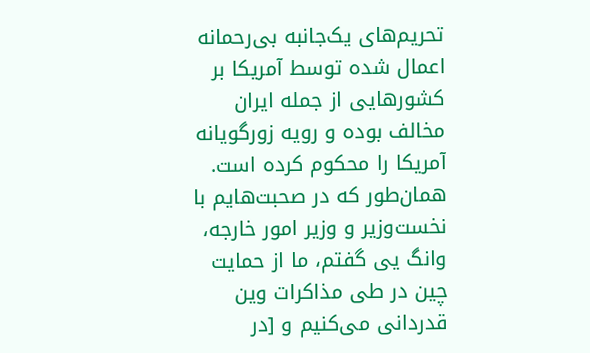تحریم‌های یک‌جانبه بی‌رحمانه اعمال شده توسط آمریکا بر کشورهایی از جمله ایران مخالف بوده و رویه زورگویانه آمریکا را محکوم کرده است. همان‌طور که در صحبت‌هایم با نخست‌وزیر و وزیر امور خارجه، وانگ‌ یی گفتم، ما از حمایت چین در طی مذاکرات وین قدردانی می‌کنیم و [در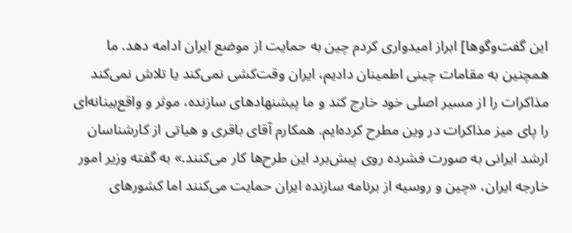این گفت‌وگوها] ابراز امیدواری کردم چین به حمایت از موضع ایران ادامه دهد. ما همچنین به مقامات چینی اطمینان دادیم، ایران وقت‌کشی نمی‌کند یا تلاش نمی‌کند مذاکرات را از مسیر اصلی خود خارج کند و ما پیشنهادهای سازنده، موثر و واقع‌بینانه‌ای را پای میز مذاکرات در وین مطرح کرده‌ایم. همکارم آقای باقری و هیاتی از کارشناسان ارشد ایرانی به صورت فشرده روی پیش‌برد این طرح‌ها کار می‌کنند.» به گفته وزیر امور خارجه ایران، «چین و روسیه از برنامه سازنده ایران حمایت می‌کنند اما کشورهای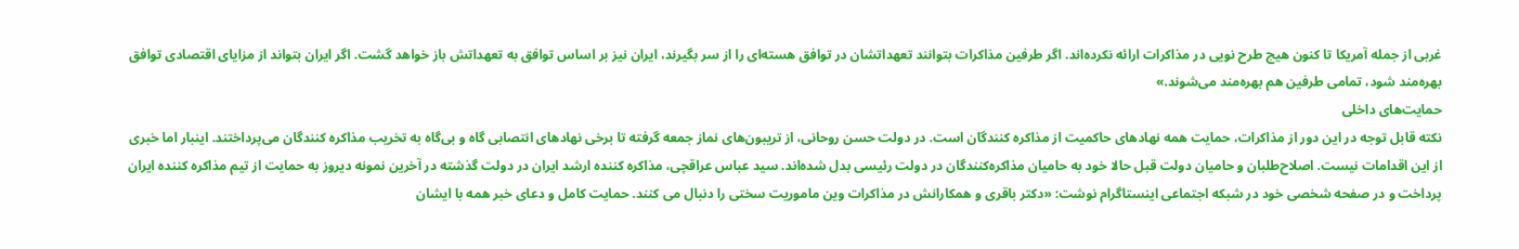غربی از جمله آمریکا تا کنون هیچ طرح نویی در مذاکرات ارائه نکرده‌اند. اگر طرفین مذاکرات بتوانند تعهداتشان در توافق هسته‌ای را از سر بگیرند، ایران نیز بر اساس توافق به تعهداتش باز خواهد گشت. اگر ایران بتواند از مزایای اقتصادی توافق بهره‌مند شود، تمامی طرفین هم بهره‌مند می‌شوند.»
حمایت‌های داخلی
نکته قابل توجه در این دور از مذاکرات، حمایت همه نهادهای حاکمیت از مذاکره کنندگان است. در دولت حسن روحانی، از تریبون‌های نماز جمعه گرفته تا برخی نهادهای انتصابی گاه و بی‌گاه به تخریب مذاکره کنندگان می‌پرداختند. اینبار اما خبری از این اقدامات نیست. اصلاح‌طلبان و حامیان دولت قبل حالا خود به حامیان مذاکره‌کنندگان در دولت رئیسی بدل شده‌اند. سید عباس عراقچی، مذاکره کننده ارشد ایران در دولت گذشته در آخرین نمونه دیروز به حمایت از تیم مذاکره کننده ایران پرداخت و در صفحه شخصی خود در شبکه اجتماعی اینستاگرام نوشت: «دکتر باقری و همکارانش در مذاکرات وین ماموریت سختی را دنبال می کنند. حمایت کامل و دعای خبر همه با ایشان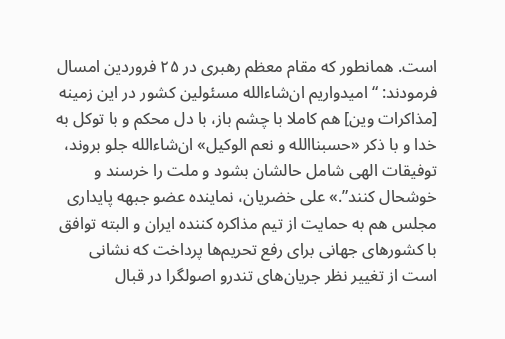است. همانطور که مقام معظم رهبری در ۲۵ فروردین امسال فرمودند: “امیدواریم ان‌شاءالله مسئولین کشور در این زمینه [مذاکرات وین] هم کاملا با چشم باز، با دل محکم و با توکل به خدا و با ذکر «حسبناالله و نعم الوکیل» ان‌شاءالله جلو بروند، توفیقات الهی شامل حالشان بشود و ملت را خرسند و خوشحال کنند”.» علی خضریان، نماینده عضو جبهه پایداری مجلس هم به حمایت از تیم مذاکره کننده ایران و البته توافق با کشورهای جهانی برای رفع تحریم‌ها پرداخت که نشانی است از تغییر نظر جریان‌های تندرو اصولگرا در قبال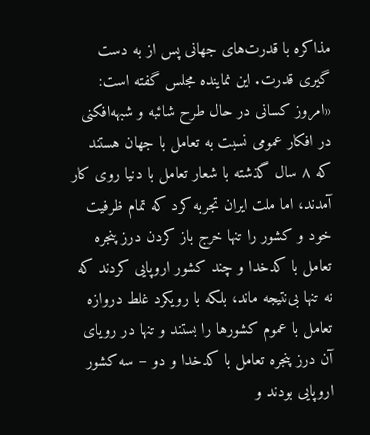مذاکره با قدرت‌های جهانی پس از به دست گیری قدرت. این نماینده مجلس گفته است: «امروز کسانی در حال طرح شائبه و شبهه‌افکنی در افکار عمومی نسبت به تعامل با جهان هستند که ۸ سال گذشته با شعار تعامل با دنیا روی کار آمدند، اما ملت ایران تجربه کرد که تمام ظرفیت خود و کشور را تنها خرج باز کردن درز پنجره تعامل با کدخدا و چند کشور اروپایی کردند که نه تنها بی‌نتیجه ماند، بلکه با رویکرد غلط دروازه تعامل با عموم کشورها را بستند و تنها در ‌رویای آن درز پنجره تعامل با کدخدا و دو – سه کشور اروپایی بودند و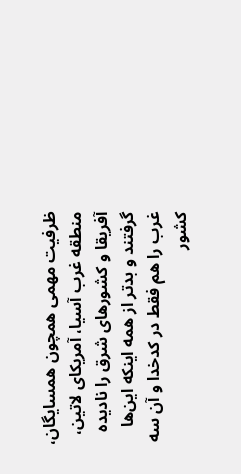ظرفیت مهمی همچون همسایگان، منطقه غرب آسیا، آمریکای لاتین، آفریقا و کشورهای شرق را نادیده گرفتند و بدتر از همه اینکه این‌ها غرب را هم فقط در کدخدا و آن سه کشور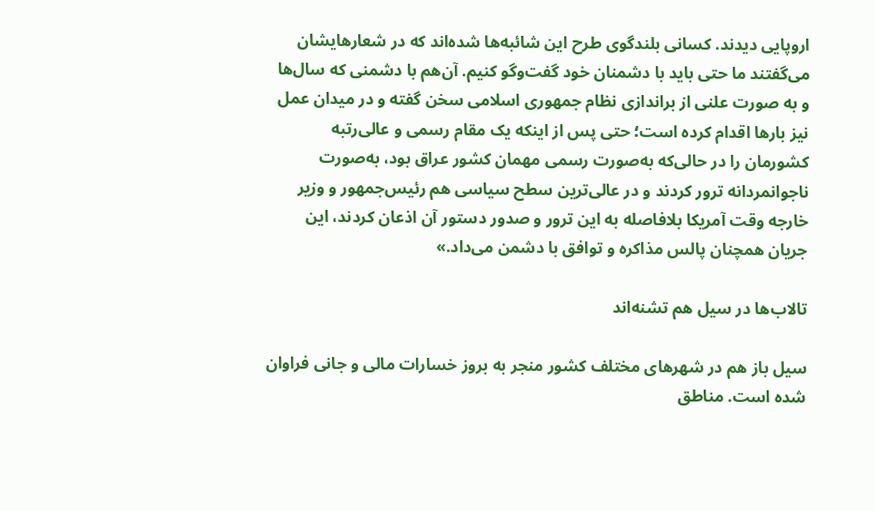اروپایی دیدند. کسانی بلندگوی طرح این شائبه‌ها شده‌اند که در شعارهایشان می‌گفتند ما حتی باید با دشمنان خود گفت‌وگو کنیم. آن‌هم با دشمنی که سال‌ها و به صورت علنی از براندازی نظام جمهوری اسلامی سخن گفته و در میدان عمل نیز بارها اقدام کرده است؛ حتی پس از اینکه یک مقام رسمی و عالی‌رتبه کشورمان را در حالی‌که به‌صورت رسمی مهمان کشور عراق بود، به‌صورت ناجوانمردانه ترور کردند و در عالی‌ترین سطح سیاسی هم رئیس‌جمهور و وزیر خارجه وقت آمریکا بلافاصله به این ترور و صدور دستور آن اذعان کردند، این جریان همچنان پالس مذاکره و توافق با دشمن می‌داد.»

تالاب‌ها در سیل هم تشنه‌اند

سیل باز هم در شهرهای مختلف کشور منجر به بروز خسارات مالی و جانی فراوان شده است. مناطق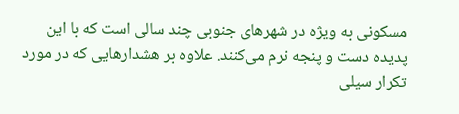مسکونی به ویژه در شهرهای جنوبی چند سالی است که با این پدیده دست و پنجه نرم می‌کنند. علاوه بر هشدارهایی که در مورد تکرار سیلی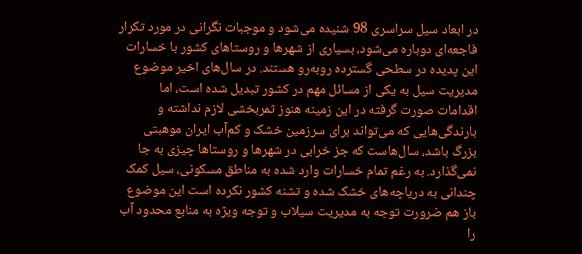در ابعاد سیل سراسری 98 شنیده می‌شود و موجبات نگرانی در مورد تکرار فاجعه‌ای دوباره می‌شود، بسیاری از شهرها و روستاهای کشور با خسارات این پدیده در سطحی گسترده روبه‌رو هستند. در سال‌های اخیر موضوع مدیریت سیل به یکی از مسائل مهم در کشور تبدیل شده است، اما اقدامات صورت گرفته در این زمینه هنوز ثمربخشی لازم نداشته و بارندگی‌هایی که می‌تواند برای سرزمین خشک و کم‌آب ایران موهبتی بزرگ باشد، سال‌هاست که جز خرابی در شهرها و روستاها چیزی به جا نمی‌گذارد. به رغم تمام خسارات وارد شده به مناطق مسکونی، سیل کمک چندانی به دریاچه‌های خشک شده و تشنه کشور نکرده است این موضوع باز هم ضرورت توجه به مدیریت سیلاب و توجه ویژه به منابع محدود آب را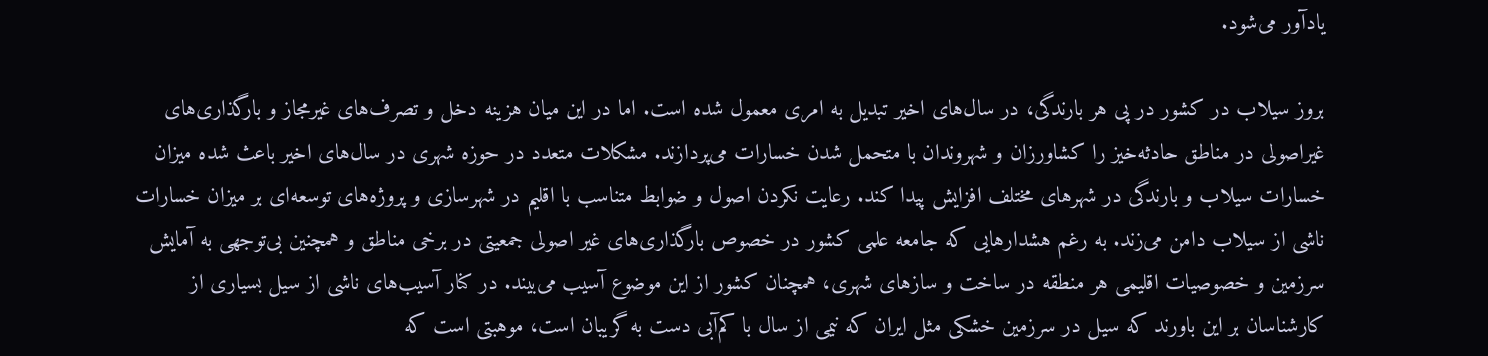یادآور می‌شود.

بروز سیلاب در کشور در پی هر بارندگی، در سال‌های اخیر تبدیل به امری معمول شده است. اما در این میان هزینه دخل و تصرف‌های غیرمجاز و بارگذاری‌های غیراصولی در مناطق حادثه‌خیز را کشاورزان و شهروندان با متحمل شدن خسارات می‌پردازند. مشکلات متعدد در حوزه شهری در سال‌های اخیر باعث شده میزان خسارات سیلاب و بارندگی در شهرهای مختلف افزایش پیدا کند. رعایت نکردن اصول و ضوابط متناسب با اقلیم در شهرسازی و پروژه‌های توسعه‌ای بر میزان خسارات ناشی از سیلاب دامن می‌زند. به رغم هشدارهایی که جامعه علمی کشور در خصوص بارگذاری‌های غیر اصولی جمعیتی در برخی مناطق و همچنین بی‌توجهی به آمایش سرزمین و خصوصیات اقلیمی هر منطقه در ساخت و سازهای شهری، همچنان کشور از این موضوع آسیب می‌بیند. در کنار آسیب‌های ناشی از سیل بسیاری از کارشناسان بر این باورند که سیل در سرزمین خشکی مثل ایران که نیمی از سال با کم‌آبی دست به گریبان است، موهبتی است که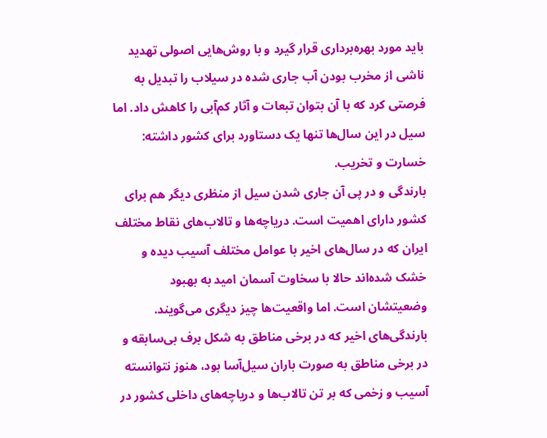باید مورد بهره‌برداری قرار گیرد و با روش‌هایی اصولی تهدید ناشی از مخرب بودن آب جاری شده در سیلاب را تبدیل به فرصتی کرد که با آن بتوان تبعات و آثار کم‌آبی را کاهش داد. اما سیل در این سال‌ها تنها یک دستاورد برای کشور داشته: خسارت و تخریب.
بارندگی‌ و در پی آن جاری شدن سیل از منظری دیگر هم برای کشور دارای اهمیت است. دریاچه‌ها و تالاب‌های نقاط مختلف ایران که در سال‌های اخیر با عوامل مختلف آسیب دیده و خشک شده‌اند حالا با سخاوت آسمان امید به بهبود وضعیتشان است. اما واقعیت‌ها چیز دیگری می‌گویند. بارندگی‌های اخیر که در برخی مناطق به شکل برف بی‌سابقه و در برخی مناطق به صورت باران سیل‌آسا بود، هنوز نتوانسته آسیب و زخمی که بر تن تالاب‌ها و دریاچه‌های داخلی کشور در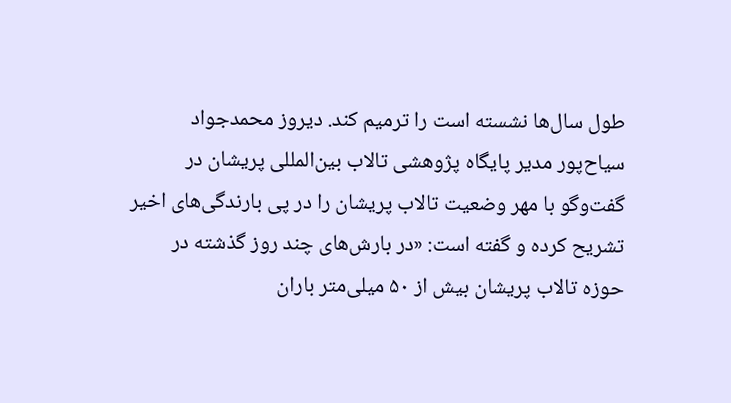طول سال‌ها نشسته است را ترمیم کند. دیروز محمد‌جواد سیاح‌پور مدیر پایگاه پژوهشی تالاب بین‌المللی پریشان در گفت‌و‌گو با مهر وضعیت تالاب پریشان را در پی بارندگی‌های اخیر تشریح کرده و گفته است: «در بارش‌های چند روز گذشته در حوزه تالاب پریشان بیش از ۵۰ میلی‌متر باران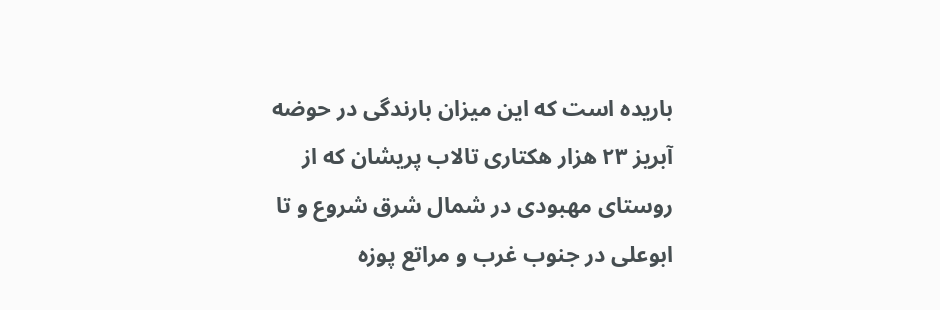باریده است که این میزان بارندگی در حوضه آبریز ۲۳ هزار هکتاری تالاب پریشان که از روستای مهبودی در شمال شرق شروع و تا ابوعلی در جنوب غرب و مراتع پوزه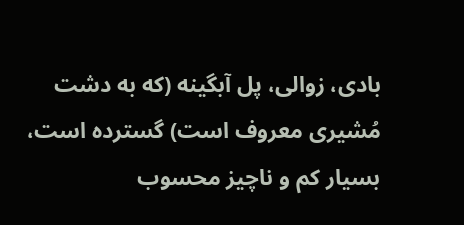بادی، زوالی، پل آبگینه (که به دشت مُشیری معروف است) گسترده است، بسیار کم و ناچیز محسوب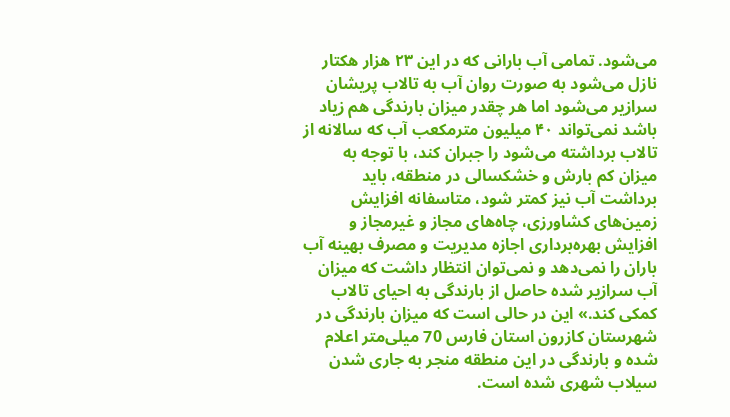می‌شود. تمامی آب بارانی که در این ۲۳ هزار هکتار نازل می‌شود به صورت روان آب به تالاب پریشان سرازیر می‌شود اما هر چقدر میزان بارندگی هم زیاد باشد نمی‌تواند ۴۰ میلیون مترمکعب آب که سالانه از تالاب برداشته می‌شود را جبران کند، با توجه به میزان کم بارش و خشکسالی در منطقه، باید برداشت آب نیز کمتر شود، متاسفانه افزایش زمین‌های کشاورزی، چاه‌های مجاز و غیر‌مجاز و افزایش بهره‌برداری اجازه مدیریت و مصرف بهینه‌ آب باران را نمی‌دهد و نمی‌توان انتظار داشت که میزان آب سرازیر شده حاصل از بارندگی به احیای تالاب کمکی کند.» این در حالی است که میزان بارندگی در شهرستان کازرون استان فارس 70 میلی‌متر اعلام شده و بارندگی در این منطقه منجر به جاری شدن سیلاب شهری شده است.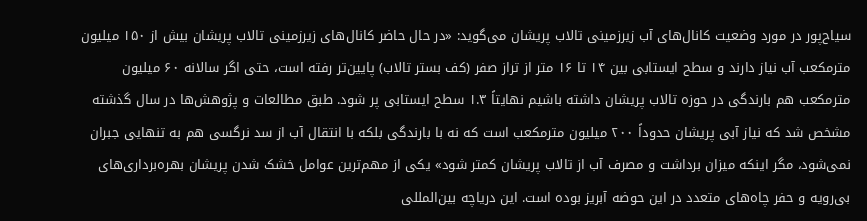سیاح‌پور در مورد وضعیت کانال‌های آب زیرزمینی تالاب پریشان می‌گوید: «در حال حاضر کانال‌های زیرزمینی تالاب پریشان بیش از ۱۵۰ میلیون مترمکعب آب نیاز دارند و سطح ایستابی بین ۱۴ تا ۱۶ متر از تراز صفر (کف بستر تالاب) پایین‌تر رفته است، حتی اگر سالانه ۶۰ میلیون مترمکعب هم بارندگی در حوزه تالاب پریشان داشته باشیم نهایتاً ۱.۳ سطح ایستابی پر شود. طبق مطالعات و پژوهش‌ها در سال گذشته مشخص شد که نیاز آبی پریشان حدوداً ۲۰۰ میلیون مترمکعب است که نه با بارندگی بلکه با انتقال آب از سد نرگسی هم به تنهایی جبران نمی‌شود، مگر اینکه میزان برداشت و مصرف آب از تالاب پریشان کمتر شود» یکی از مهم‌ترین عوامل خشک شدن پریشان بهره‌برداری‌های بی‌رویه و حفر چاه‌های متعدد در این حوضه آبریز بوده است. این دریاچه بین‌المللی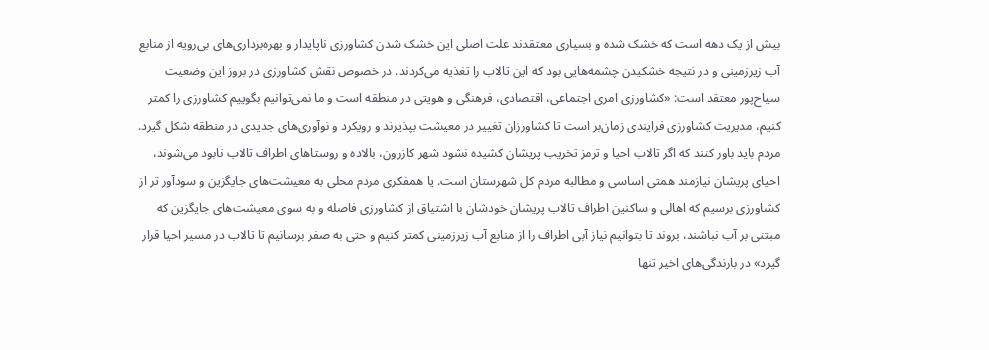بیش از یک دهه است که خشک شده و بسیاری معتقدند علت اصلی این خشک شدن کشاورزی ناپایدار و بهره‌برداری‌های بی‌رویه از منابع آب زیرزمینی و در نتیجه خشکیدن چشمه‌هایی بود که این تالاب را تغذیه می‌کردند. در خصوص نقش کشاورزی در بروز این وضعیت سیاح‌پور معتقد است: «کشاورزی امری اجتماعی، اقتصادی، فرهنگی و هویتی در منطقه است و ما نمی‌توانیم بگوییم کشاورزی را کمتر کنیم، مدیریت کشاورزی فرایندی زمان‌بر است تا کشاورزان تغییر در معیشت بپذیرند و رویکرد و نوآوری‌های جدیدی در منطقه شکل گیرد. مردم باید باور کنند که اگر تالاب احیا و ترمز تخریب پریشان کشیده نشود شهر کازرون، بالاده و روستاهای اطراف تالاب نابود می‌شوند، احیای پریشان نیازمند همتی اساسی و مطالبه مردم کل شهرستان است. یا همفکری مردم محلی به معیشت‌های جایگزین و سودآور تر از کشاورزی برسیم که اهالی و ساکنین اطراف تالاب پریشان خودشان با اشتیاق از کشاورزی فاصله و به سوی معیشت‌های جایگزین که مبتنی بر آب نباشند، بروند تا بتوانیم نیاز آبی اطراف را از منابع آب زیرزمینی کمتر کنیم و حتی به صفر برسانیم تا تالاب در مسیر احیا قرار گیرد» در بارندگی‌های اخیر تنها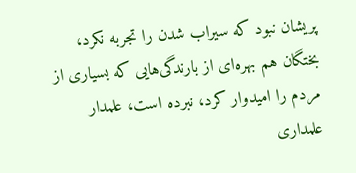پریشان نبود که سیراب شدن را تجربه نکرد، بختگان هم بهره‌ای از بارندگی‌هایی که بسیاری از مردم را امیدوار کرد، نبرده است، علمدار علمداری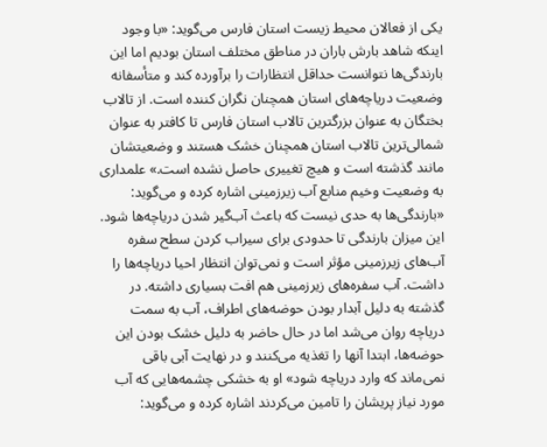یکی از فعالان محیط زیست استان فارس می‌گوید: «با وجود اینکه شاهد بارش باران در مناطق مختلف استان بودیم اما این بارندگی‌ها نتوانست حداقل انتظارات را برآورده کند و متأسفانه وضعیت دریاچه‌های استان همچنان نگران کننده است. از تالاب بختگان به عنوان بزرگترین تالاب استان فارس تا کافتر به عنوان شمالی‌ترین تالاب استان همچنان خشک هستند و وضعیتشان مانند گذشته است و هیچ تغییری حاصل نشده است.» علمداری به وضعیت وخیم منابع آب زیرزمینی اشاره کرده و می‌گوید: «بارندگی‌ها به حدی نیست که باعث آب‌گیر شدن دریاچه‌ها شود. این میزان بارندگی تا حدودی برای سیراب کردن سطح سفره آب‌های زیرزمینی مؤثر است و نمی‌توان انتظار احیا دریاچه‌ها را داشت. آب سفره‌های زیرزمینی هم افت بسیاری داشته. در گذشته به دلیل آبدار بودن حوضه‌های اطراف، آب به سمت دریاچه روان می‌شد اما در حال حاضر به دلیل خشک بودن این حوضه‌ها، ابتدا آنها را تغذیه می‌کنند و در نهایت آبی باقی نمی‌ماند که وارد دریاچه شود» او به خشکی چشمه‌هایی که آب مورد نیاز پریشان را تامین می‌کردند اشاره کرده و می‌گوید: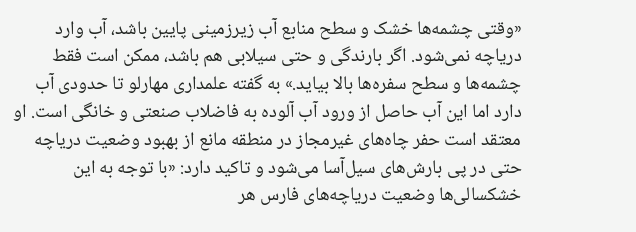«وقتی چشمه‌ها خشک و سطح منابع آب زیرزمینی پایین باشد، آب وارد دریاچه نمی‌شود. اگر بارندگی و حتی سیلابی هم باشد، ممکن است فقط چشمه‌ها و سطح سفره‌ها بالا بیاید.» به گفته علمداری مهارلو تا حدودی آب دارد اما این آب حاصل از ورود آب آلوده به فاضلاب صنعتی و خانگی است. او معتقد است حفر چاه‌های غیرمجاز در منطقه مانع از بهبود وضعیت دریاچه حتی در پی بارش‌های سیل‌آسا می‌شود و تاکید دارد: «با توجه به این خشکسالی‌ها وضعیت دریاچه‌های فارس هر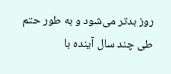روز بدتر می‌شود و به طور حتم طی چند سال آینده با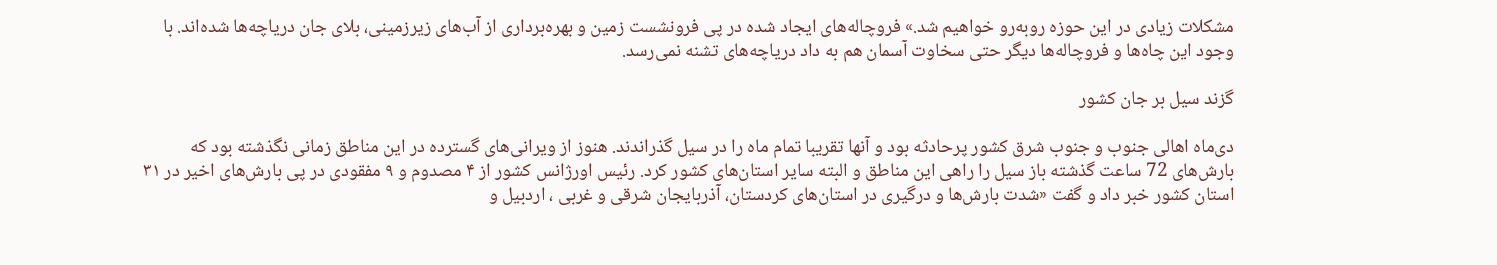مشکلات زیادی در این حوزه روبه‌رو خواهیم شد.» فروچاله‌های ایجاد شده در پی فرونشست زمین و بهره‌برداری از آب‌های زیرزمینی، بلای جان دریاچه‌ها شده‌اند. با وجود این چاه‌ها و فروچاله‌ها دیگر حتی سخاوت آسمان هم به داد دریاچه‌های تشنه نمی‌رسد.

گزند سیل بر جان کشور

دی‌ماه اهالی جنوب و جنوب شرق کشور پرحادثه بود و آنها تقریبا تمام ماه را در سیل گذراندند. هنوز از ویرانی‌های گسترده در این مناطق زمانی نگذشته بود که بارش‌های 72 ساعت گذشته باز سیل را راهی این مناطق و البته سایر استان‌های کشور کرد. رئیس اورژانس کشور از ۴ مصدوم و ۹ مفقودی در پی بارش‌های اخیر در ۳۱ استان کشور خبر داد و گفت «شدت بارش‌ها و درگیری در استان‌های کردستان، آذربایجان شرقی و غربی ، اردبیل و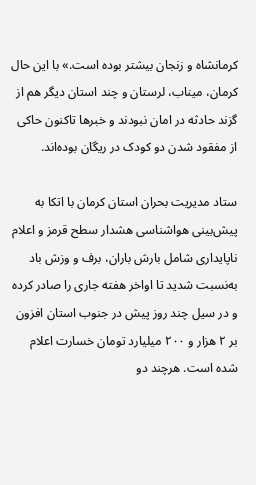کرمانشاه و زنجان بیشتر بوده است.» با این حال کرمان، میناب، لرستان و چند استان دیگر هم از گزند حادثه در امان نبودند و خبرها تاکنون حاکی از مفقود شدن دو کودک در ریگان بوده‌اند.

ستاد مدیریت بحران استان کرمان با اتکا به پیش‌بینی هواشناسی هشدار سطح قرمز و اعلام ناپایداری شامل بارش باران، برف و وزش باد به‌نسبت شدید تا اواخر هفته جاری را صادر کرده و در سیل چند روز پیش در جنوب استان افزون بر ۲ هزار و ۲۰۰ میلیارد تومان خسارت اعلام شده است. هرچند دو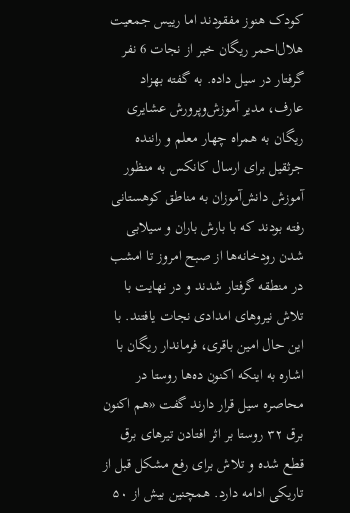کودک هنوز مفقودند اما رییس جمعیت هلال‌احمر ریگان خبر از نجات 6 نفر گرفتار در سیل داده. به گفته بهزاد عارف، مدیر آموزش‌وپرورش عشایری ریگان به همراه چهار معلم و راننده جرثقیل برای ارسال کانکس به منظور آموزش دانش‌آموزان به مناطق کوهستانی رفته بودند که با بارش باران و سیلابی شدن رودخانه‌ها از صبح امروز تا امشب در منطقه گرفتار شدند و در نهایت با تلاش نیروهای امدادی نجات یافتند. با این حال امین باقری، فرماندار ریگان با اشاره به اینکه اکنون ده‌ها روستا در محاصره سیل قرار دارند گفت «هم اکنون برق ۳۲ روستا بر اثر افتادن تیرهای برق قطع شده و تلاش برای رفع مشکل قبل از تاریکی ادامه دارد. همچنین بیش از ۵۰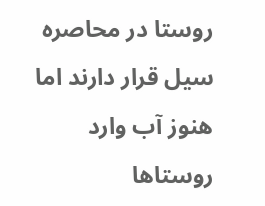روستا در محاصره سیل قرار دارند اما هنوز آب وارد روستاها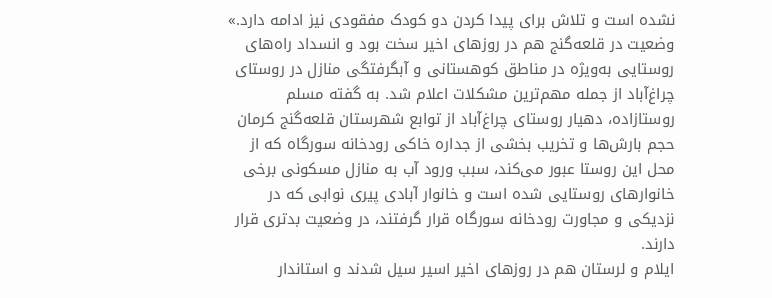نشده است و تلاش برای پیدا کردن دو کودک مفقودی نیز ادامه دارد.»
وضعیت در قلعه‌گنج هم در روزهای اخیر سخت بود و انسداد راه‌های روستایی به‌ویژه در مناطق کوهستانی و آبگرفتگی منازل در روستای چراغ‌آباد از جمله مهم‌ترین مشکلات اعلام شد. به گفته مسلم روستازاده، دهیار روستای چراغ‌آباد از توابع شهرستان قلعه‌گنج کرمان حجم بارش‌ها و تخریب بخشی از جداره خاکی رودخانه سورگاه که از محل این روستا عبور می‌کند، سبب ورود آب به منازل مسکونی برخی خانوارهای روستایی شده است و خانوار آبادی پیری نوابی که در نزدیکی و مجاورت رودخانه سورگاه قرار گرفتند، در وضعیت بدتری قرار دارند.
ایلام و لرستان هم در روزهای اخیر اسیر سیل شدند و استاندار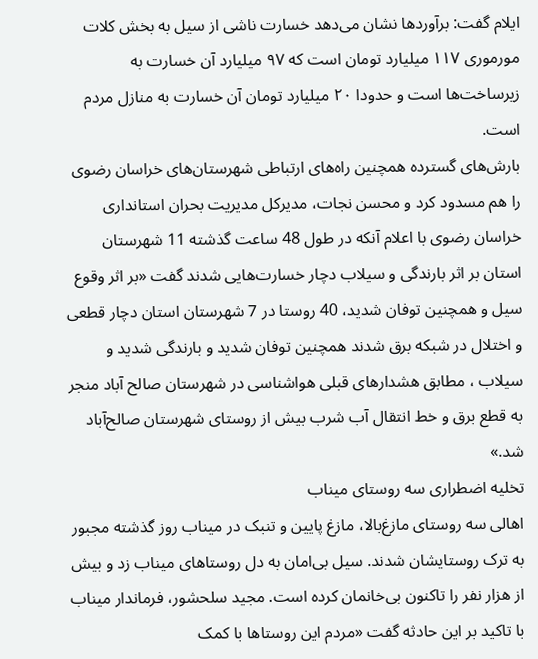ایلام گفت: برآوردها نشان می‌دهد خسارت ناشی از سیل به بخش کلات مورموری ۱۱۷ میلیارد تومان است که ۹۷ میلیارد آن خسارت به زیر‌ساخت‌ها است و حدودا ۲۰ میلیارد تومان آن خسارت به منازل مردم است.
بارش‌های گسترده همچنین راه‌های ارتباطی شهرستان‌های خراسان رضوی را هم مسدود کرد و محسن نجات، مدیرکل مدیریت بحران استانداری خراسان رضوی با اعلام آنکه در طول 48 ساعت گذشته 11 شهرستان استان بر اثر بارندگی و سیلاب دچار خسارت‌هایی شدند گفت «بر اثر وقوع سیل و همچنین توفان شدید، 40 روستا در 7 شهرستان استان دچار قطعی و اختلال در شبکه برق شدند همچنین توفان شدید و بارندگی شدید و سیلاب ، مطابق هشدار‌های قبلی هواشناسی در شهرستان صالح آباد منجر به قطع برق و خط انتقال آب شرب بیش از روستای شهرستان صالح‌آباد شد.»
تخلیه اضطراری سه روستای میناب
اهالی سه روستای مازغ‌بالا، مازغ پایین و تنبک در میناب روز گذشته مجبور به ترک روستایشان شدند. سیل بی‌امان به دل روستاهای میناب زد و بیش از هزار نفر را تاکنون بی‌خانمان کرده است. مجید سلحشور، فرماندار میناب با تاکید بر این حادثه گفت «مردم این روستاها با کمک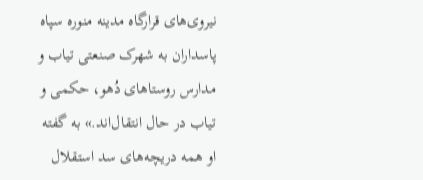نیروی‌های قرارگاه مدینه منوره سپاه پاسداران به شهرک صنعتی تیاب و مدارس روستاهای دُهو، حکمی و تیاب در حال انتقال‌اند.» به گفته او همه دریچه‌های سد استقلال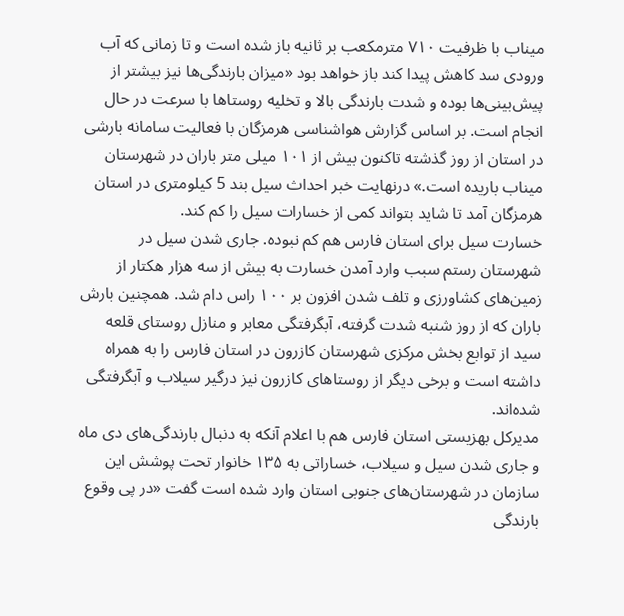میناب با ظرفیت ۷۱۰ مترمکعب بر ثانیه باز شده است و تا زمانی که آب ورودی سد کاهش پیدا کند باز خواهد بود «میزان بارندگی‌ها نیز بیشتر از پیش‌بینی‌ها بوده و شدت بارندگی بالا و تخلیه روستاها با سرعت در حال انجام است. بر اساس گزارش هواشناسی هرمزگان با فعالیت سامانه بارشی در استان از روز گذشته تاکنون بیش از ۱۰۱ میلی متر باران در شهرستان میناب باریده است.» درنهایت خبر احداث سیل بند 5 کیلومتری در استان هرمزگان آمد تا شاید بتواند کمی از خسارات سیل را کم کند.
خسارت سیل برای استان فارس هم کم نبوده. جاری شدن سیل در شهرستان رستم سبب وارد آمدن خسارت به بیش از سه هزار هکتار از زمین‌های کشاورزی و تلف شدن افزون بر ۱۰۰ راس دام شد. همچنین بارش باران که از روز شنبه شدت گرفته، آبگرفتگی معابر و منازل روستای قلعه سید از توابع بخش مرکزی شهرستان کازرون در استان فارس را به همراه داشته است و برخی دیگر از روستاهای کازرون نیز درگیر سیلاب و آبگرفتگی شده‌اند.
مدیر‌کل بهزیستی استان فارس هم با اعلام آنکه به دنبال بارندگی‌های دی ماه و جاری شدن سیل و سیلاب، خساراتی به ۱۳۵ خانوار تحت پوشش این سازمان در شهرستان‌های جنوبی استان وارد شده است گفت «در پی وقوع بارندگی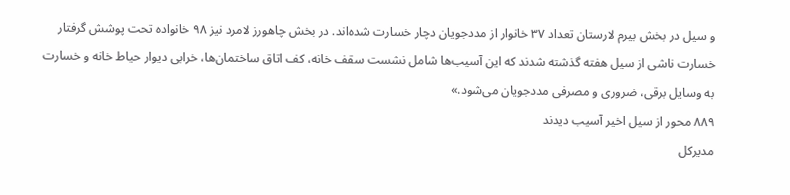و سیل در بخش بیرم لارستان تعداد ۳۷ خانوار از مددجویان دچار خسارت شده‌اند. در بخش چاهورز لامرد نیز ۹۸ خانواده تحت پوشش گرفتار خسارت ناشی از سیل هفته گذشته شدند که این آسیب‌ها شامل نشست سقف خانه، کف اتاق ساختمان‌ها، خرابی دیوار حیاط خانه و خسارت به وسایل برقی، ضروری و مصرفی مددجویان می‌شود.»
۸۸۹ محور از سیل اخیر آسیب دیدند
مدیرکل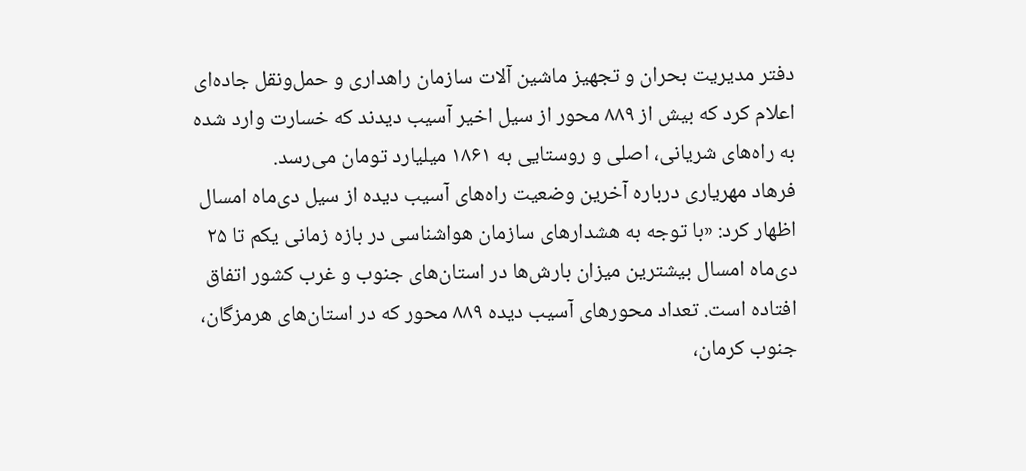دفتر مدیریت بحران و تجهیز ماشین آلات سازمان راهداری و حمل‌و‌نقل جاده‌ای اعلام کرد که بیش از ۸۸۹ محور از سیل اخیر آسیب دیدند که خسارت وارد شده به راه‌های شریانی، اصلی و روستایی به ۱۸۶۱ میلیارد تومان می‌رسد.
فرهاد مهریاری درباره آخرین وضعیت راه‌های آسیب دیده از سیل دی‌ماه امسال اظهار کرد: «با توجه به هشدارهای سازمان هواشناسی در بازه زمانی یکم تا ۲۵ دی‌ماه امسال بیشترین میزان بارش‌ها در استان‌های جنوب و غرب کشور اتفاق افتاده است. تعداد محورهای آسیب دیده ۸۸۹ محور که در استان‌های هرمزگان، جنوب کرمان،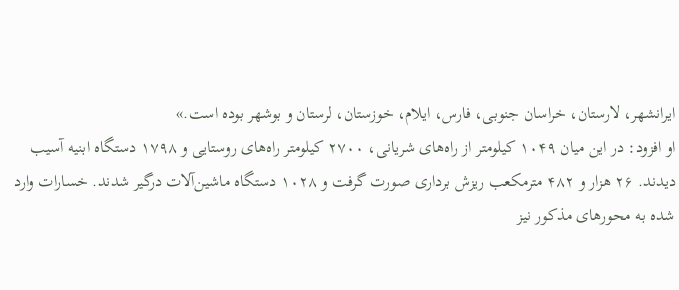ایرانشهر، لارستان، خراسان جنوبی، فارس، ایلام، خوزستان، لرستان و بوشهر بوده است.»
او افزود: در این میان ۱۰۴۹ کیلومتر از راه‌های شریانی، ۲۷۰۰ کیلومتر راه‌های روستایی و ۱۷۹۸ دستگاه ابنیه آسیب دیدند. ۲۶ هزار و ۴۸۲ متر‌مکعب ریزش برداری صورت گرفت و ۱۰۲۸ دستگاه ماشین‌آلات درگیر شدند. خسارات وارد شده به محورهای مذکور نیز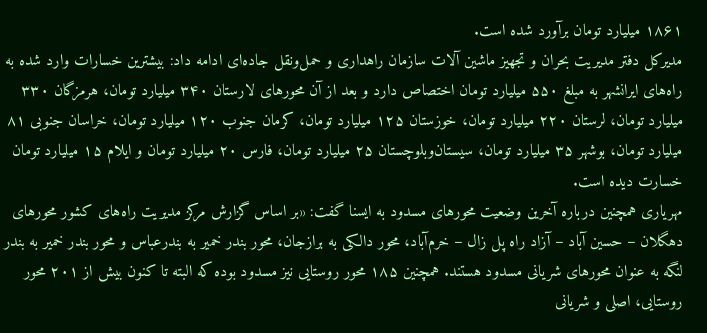۱۸۶۱ میلیارد تومان برآورد شده است.
مدیرکل دفتر مدیریت بحران و تجهیز ماشین آلات سازمان راهداری و حمل‌و‌نقل جاده‌ای ادامه داد: بیشترین خسارات وارد شده به راه‌های ایرانشهر به مبلغ ۵۵۰ میلیارد تومان اختصاص دارد و بعد از آن محورهای لارستان ۳۴۰ میلیارد تومان، هرمزگان ۳۳۰ میلیارد تومان، لرستان ۲۲۰ میلیارد تومان، خوزستان ۱۲۵ میلیارد تومان، کرمان جنوب ۱۲۰ میلیارد تومان، خراسان جنوبی ۸۱ میلیارد تومان، بوشهر ۳۵ میلیارد تومان، سیستان‌و‌بلوچستان ۲۵ میلیارد تومان، فارس ۲۰ میلیارد تومان و ایلام ۱۵ میلیارد تومان خسارت دیده است.
مهریاری همچنین درباره آخرین وضعیت محورهای مسدود به ایسنا گفت: «بر اساس گزارش مرکز مدیریت راه‌های کشور محورهای دهگلان – حسین آباد – آزاد راه پل زال – خرم‌آباد، محور دالکی به برازجان، محور بندر خمیر به بندرعباس و محور بندر خمیر به بندر لنگه به عنوان محورهای شریانی مسدود هستند. همچنین ۱۸۵ محور روستایی نیز مسدود بوده که البته تا کنون بیش از ۲۰۱ محور روستایی، اصلی و شریانی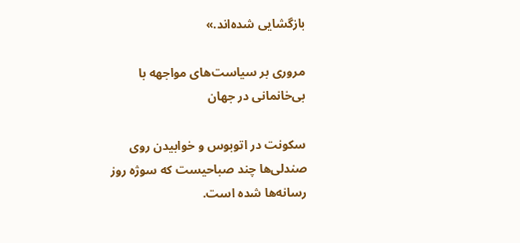بازگشایی شده‌اند.»

مروری بر سیاست‌های مواجهه با بی‌خانمانی در جهان

سکونت در اتوبوس و خوابیدن روی صندلی‌ها چند صباحیست که سوژه روز رسانه‌ها شده است.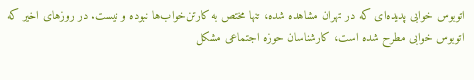اتوبوس خوابی پدیده‌ای که در تهران مشاهده شده، تنها مختص به کارتن‌خواب‌ها نبوده و نیست. در روزهای اخیر که اتوبوس خوابی مطرح شده است، کارشناسان حوزه اجتماعی مشکل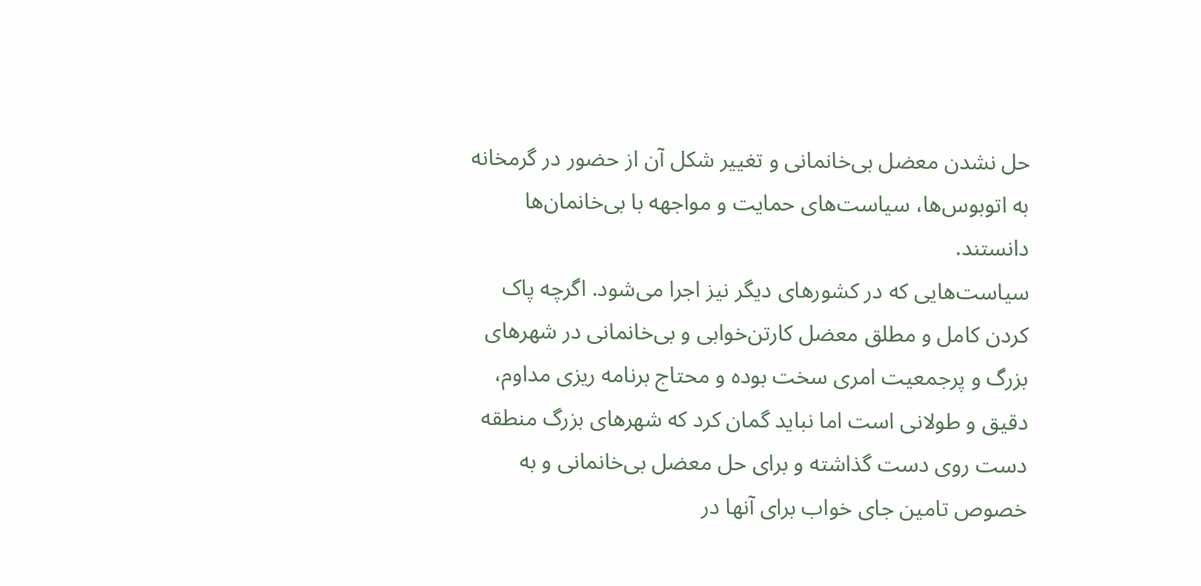حل نشدن معضل بی‌خانمانی و تغییر شکل آن از حضور در گرمخانه به اتوبوس‌ها، سیاست‌های حمایت و مواجهه با بی‌خانمان‌ها دانستند.
سیاست‌هایی که در کشورهای دیگر نیز اجرا می‌شود. اگرچه پاک کردن کامل و مطلق معضل کارتن‌‌خوابی و بی‌خانمانی در شهرهای بزرگ و پرجمعیت امری سخت بوده و محتاج برنامه ریزی مداوم، دقیق و طولانی است اما نباید گمان کرد که شهرهای بزرگ منطقه دست روی دست گذاشته و برای حل معضل بی‌خانمانی و به خصوص تامین جای خواب برای آنها در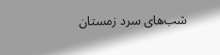شب‌های سرد زمستان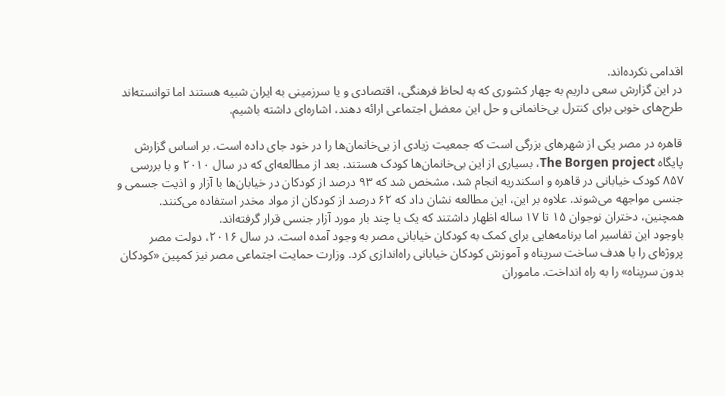اقدامی نکرده‌اند.
در این گزارش سعی داریم به چهار کشوری که به لحاظ فرهنگی، اقتصادی و یا سرزمینی به ایران شبیه هستند اما توانسته‌اند طرح‌های خوبی برای کنترل بی‌خانمانی و حل این معضل اجتماعی ارائه دهند، اشاره‌ای داشته باشیم.

قاهره در مصر یکی از شهرهای بزرگی است که جمعیت زیادی از بی‌خانمان‌ها را در خود جای داده است. بر اساس گزارش پایگاه The Borgen project، بسیاری از این بی‌خانمان‌ها کودک هستند. بعد از مطالعه‌ای که در سال ۲۰۱۰ و با بررسی ۸۵۷ کودک خیابانی در قاهره و اسکندریه انجام شد، مشخص شد که ۹۳ درصد از کودکان در خیابان‌ها با آزار و اذیت جسمی و جنسی مواجهه می‌شوند. علاوه بر این، این مطالعه نشان داد که ۶۲ درصد از کودکان از مواد مخدر استفاده می‌کنند. همچنین، دختران نوجوان ۱۵ تا ۱۷ ساله اظهار داشتند که یک یا چند بار مورد آزار جنسی قرار گرفته‌اند.
باوجود این تفاسیر اما برنامه‌هایی برای کمک به کودکان خیابانی مصر به وجود آمده است. در سال ۲۰۱۶، دولت مصر پروژه‌ای را با هدف ساخت سرپناه و آموزش کودکان خیابانی راه‌اندازی کرد. وزارت حمایت اجتماعی مصر نیز کمپین «کودکان بدون سرپناه» را به راه انداخت. ماموران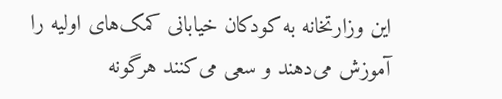این وزارتخانه به کودکان خیابانی کمک‌های اولیه را آموزش می‌دهند و سعی می‌کنند هرگونه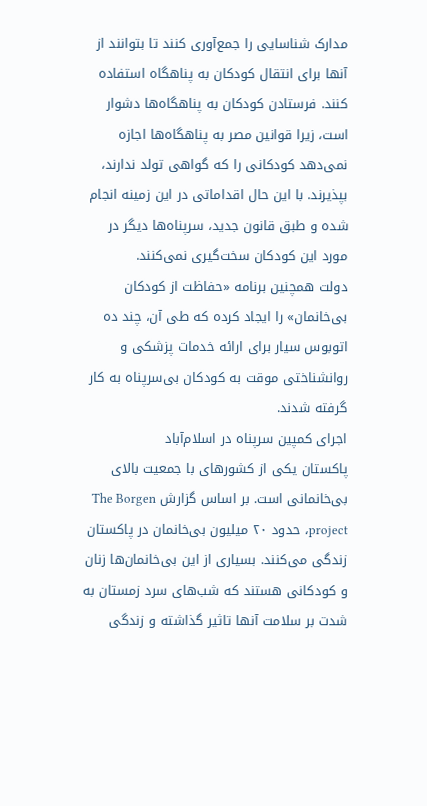مدارک شناسایی را جمع‌آوری کنند تا بتوانند از آنها برای انتقال کودکان به پناهگاه استفاده کنند. فرستادن کودکان به پناهگاه‌ها دشوار است، زیرا قوانین مصر به پناهگاه‌ها اجازه نمی‌دهد کودکانی را که گواهی تولد ندارند، بپذیرند. با این حال اقداماتی در این زمینه انجام شده و طبق قانون جدید، سرپناه‌ها دیگر در مورد این کودکان سخت‌گیری نمی‌کنند.
دولت همچنین برنامه «حفاظت از کودکان بی‌خانمان» را ایجاد کرده که طی آن، چند ده اتوبوس سیار برای ارائه خدمات پزشکی و روانشناختی موقت به کودکان بی‌سرپناه به کار گرفته شدند.
اجرای کمپین سرپناه در اسلام‌آباد
پاکستان یکی از کشورهای با جمعیت بالای بی‌خانمانی است. بر اساس گزارش The Borgen project، حدود ۲۰ میلیون بی‌خانمان در پاکستان زندگی می‌کنند. بسیاری از این بی‌خانمان‌ها زنان و کودکانی هستند که شب‌های سرد زمستان به شدت بر سلامت آنها تاثیر گذاشته و زندگی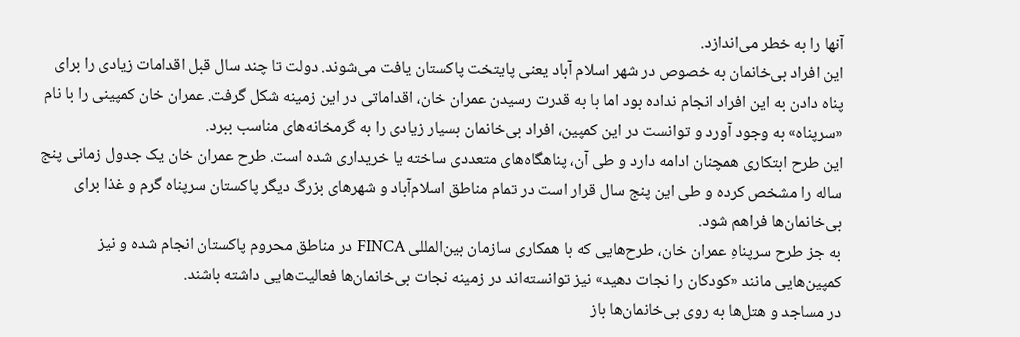آنها را به خطر می‌اندازد.
این افراد بی‌خانمان به خصوص در شهر اسلام آباد یعنی پایتخت پاکستان یافت می‌شوند. دولت تا چند سال قبل اقدامات زیادی را برای پناه دادن به این افراد انجام نداده بود اما با به قدرت رسیدن عمران خان، اقداماتی در این زمینه شکل گرفت. عمران خان کمپینی را با نام «سرپناه» به وجود آورد و توانست در این کمپین، افراد بی‌خانمان بسیار زیادی را به گرمخانه‌های مناسب ببرد.
این طرح ابتکاری همچنان ادامه دارد و طی آن، پناهگاه‌های متعددی ساخته یا خریداری شده است. طرح عمران خان یک جدول زمانی پنج ساله را مشخص کرده و طی این پنج سال قرار است در تمام مناطق اسلام‌آباد و شهرهای بزرگ دیگر پاکستان سرپناه گرم و غذا برای بی‌خانمان‌ها فراهم شود.
به جز طرح سرپناهِ عمران خان، طرح‌هایی که با همکاری سازمان بین‌المللی FINCA در مناطق محروم پاکستان انجام شده و نیز کمپین‌هایی مانند «کودکان را نجات دهید» نیز توانسته‌اند در زمینه نجات بی‌خانمان‌ها فعالیت‌هایی داشته باشند.
در مساجد و هتل‌ها به روی بی‌خانمان‌ها باز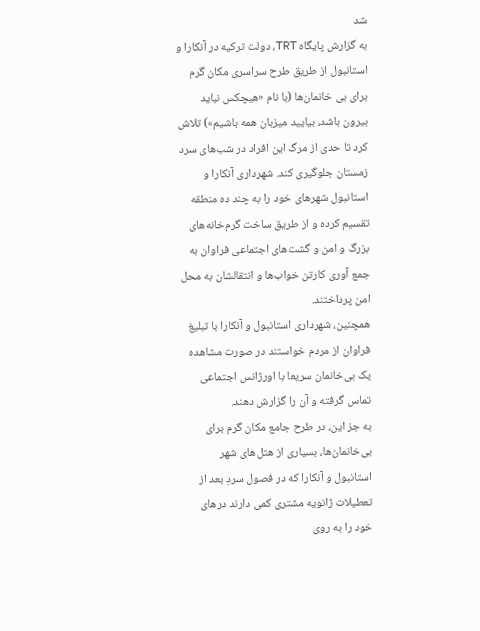شد
به گزارش پایگاه TRT، دولت ترکیه در آنکارا و استانبول از طریق طرح سراسری مکان گرم برای بی خانمان‌ها (با نام «هیچکس نباید بیرون باشد، بیایید میزبان همه باشیم») تلاش کرد تا حدی از مرگ این افراد در شب‌های سرد زمستان جلوگیری کند. شهرداری آنکارا و استانبول شهرهای خود را به چند ده منطقه تقسیم کرده و از طریق ساخت گرم‌خانه‌های بزرگ و امن و گشت‌های اجتماعی فراوان به جمع آوری کارتن‌ خواب‌ها و انتقالشان به محل امن پرداختند.
همچنین، شهرداری استانبول و آنکارا با تبلیغ فراوان از مردم خواستند در صورت مشاهده یک بی‌خانمان سریعا با اورژانس اجتماعی تماس گرفته و آن را گزارش دهند.
به جز این، در طرح جامع مکان گرم برای بی‌خانمان‌ها، بسیاری از هتل‌های شهر استانبول و آنکارا که در فصول سردِ بعد از تعطیلات ژانویه مشتری کمی دارند درهای خود را به روی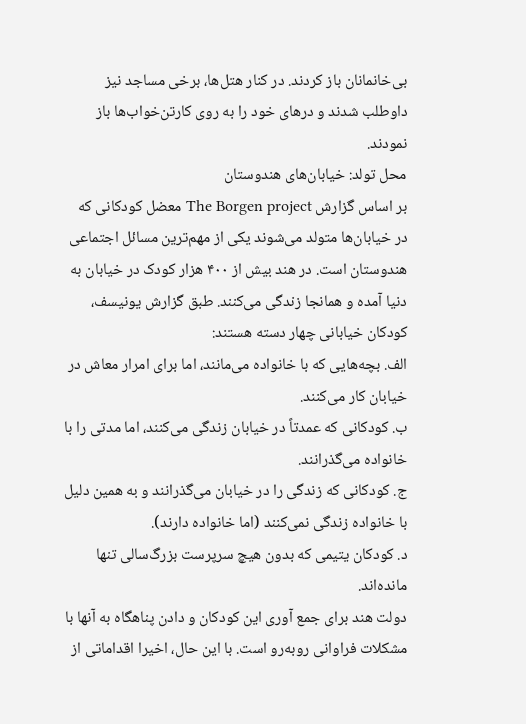بی‌خانمانان باز کردند. در کنار هتل‌ها، برخی مساجد نیز داوطلب شدند و درهای خود را به روی کارتن‌خواب‌ها باز نمودند.
محل تولد: خیابان‌های هندوستان
بر اساس گزارش The Borgen project معضل کودکانی که در خیابان‌ها متولد می‌شوند یکی از مهم‌ترین مسائل اجتماعی هندوستان است. در هند بیش از ۴۰۰ هزار کودک در خیابان به دنیا آمده و همانجا زندگی می‌کنند. طبق گزارش یونیسف، کودکان خیابانی چهار دسته هستند:
الف. بچه‌هایی که با خانواده می‌مانند، اما برای امرار معاش در خیابان کار می‌کنند.
ب. کودکانی که عمدتاً در خیابان زندگی می‌کنند، اما مدتی را با خانواده می‌گذرانند.
ج. کودکانی که زندگی را در خیابان می‌گذرانند و به همین دلیل با خانواده زندگی نمی‌کنند (اما خانواده دارند).
د. کودکان یتیمی که بدون هیچ سرپرست بزرگ‌سالی تنها مانده‌اند.
دولت هند برای جمع آوری این کودکان و دادن پناهگاه به آنها با مشکلات فراوانی روبه‌رو است. با این حال، اخیرا اقداماتی از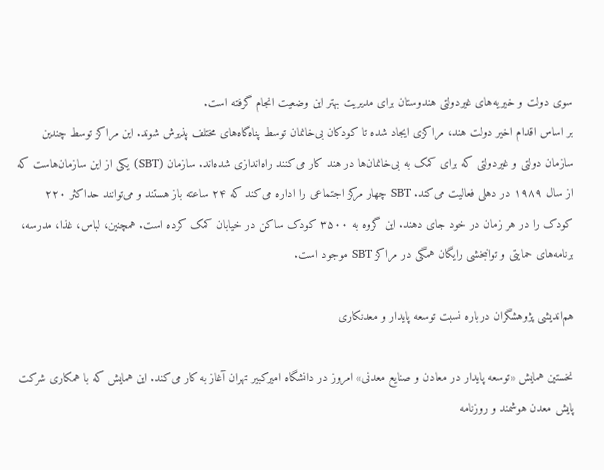سوی دولت و خیریه‌های غیر‌دولتی هندوستان برای مدیریت بهتر این وضعیت انجام گرفته است.
بر اساس اقدام اخیر دولت هند، مراکزی ایجاد شده تا کودکان بی‌خانمان توسط پناه‌گاه‌های مختلف پذیرش شوند. این مراکز توسط چندین سازمان دولتی و غیردولتی که برای کمک به بی‌خانمان‌ها در هند کار می‌کنند راه‌اندازی شده‌اند. سازمان (SBT) یکی از این سازمان‌هاست که از سال ۱۹۸۹ در دهلی فعالیت می‌کند. SBT چهار مرکز اجتماعی را اداره می‌کند که ۲۴ ساعته باز هستند و می‌توانند حداکثر ۲۲۰ کودک را در هر زمان در خود جای دهند. این گروه به ۳۵۰۰ کودک ساکن در خیابان کمک کرده است. همچنین، لباس، غذا، مدرسه، برنامه‌های حمایتی و توانبخشی رایگان همگی در مراکز SBT موجود است.

هم‌اندیشی پژوهشگران درباره نسبت توسعه پایدار و معدنکاری

نخستین همایش «توسعه پایدار در معادن و صنایع معدنی» امروز در دانشگاه امیرکبیر تهران آغاز به کار می‌کند. این همایش که با همکاری شرکت پایش معدن هوشمند و روزنامه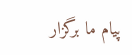پیام ما برگزار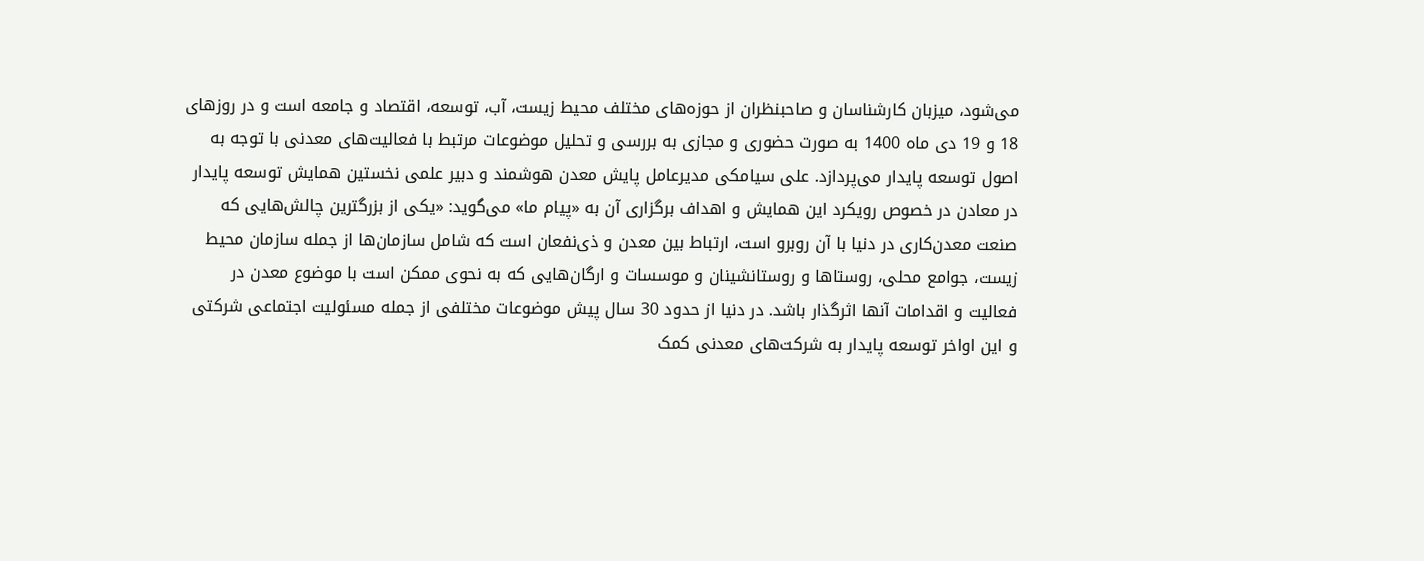می‌شود، میزبان کارشناسان و صاحبنظران از حوزه‌های مختلف محیط زیست، آب، توسعه، اقتصاد و جامعه است و در روزهای 18 و 19 دی ماه 1400 به صورت حضوری و مجازی به بررسی و تحلیل موضوعات مرتبط با فعالیت‌های معدنی با توجه به اصول توسعه پایدار می‌پردازد. علی سیامکی مدیرعامل پایش معدن هوشمند و دبیر علمی نخستین همایش توسعه پایدار در معادن در خصوص رویکرد این همایش و اهداف برگزاری آن به «پیام ما» می‌گوید: «یکی از بزرگترین چالش‌هایی که صنعت معدن‌کاری در دنیا با آن روبرو است، ارتباط بین معدن و ذی‌نفعان است که شامل سازمان‌ها از جمله سازمان محیط زیست، جوامع محلی، روستاها و روستانشینان و موسسات و ارگان‌هایی که به نحوی ممکن است با موضوع معدن در فعالیت و اقدامات آنها اثرگذار باشد. در دنیا از حدود 30 سال پیش موضوعات مختلفی از جمله مسئولیت اجتماعی شرکتی و این اواخر توسعه پایدار به شرکت‌های معدنی کمک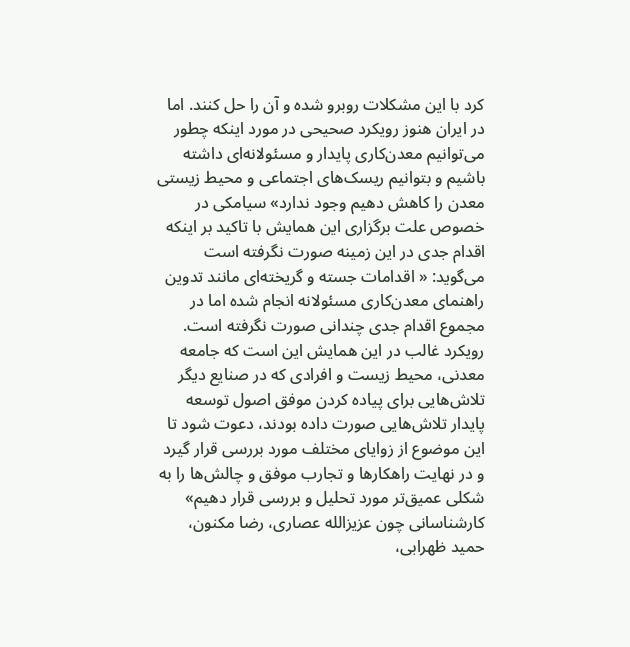کرد با این مشکلات روبرو شده و آن را حل کنند. اما در ایران هنوز رویکرد صحیحی در مورد اینکه چطور می‌توانیم معدن‌کاری پایدار و مسئولانه‌ای داشته باشیم و بتوانیم ریسک‌های اجتماعی و محیط زیستی معدن را کاهش دهیم وجود ندارد» سیامکی در خصوص علت برگزاری این همایش با تاکید بر اینکه اقدام جدی در این زمینه صورت نگرفته است می‌گوید: « اقدامات جسته و گریخته‌ای مانند تدوین راهنمای معدن‌کاری مسئولانه انجام شده اما در مجموع اقدام جدی چندانی صورت نگرفته است. رویکرد غالب در این همایش این است که جامعه معدنی، محیط زیست و افرادی که در صنایع دیگر تلاش‌هایی برای پیاده کردن موفق اصول توسعه پایدار تلاش‌هایی صورت داده بودند، دعوت شود تا این موضوع از زوایای مختلف مورد بررسی قرار گیرد و در نهایت راهکارها و تجارب موفق و چالش‌ها را به شکلی عمیق‌تر مورد تحلیل و بررسی قرار دهیم» کارشناسانی چون عزیزالله عصاری، رضا مکنون، حمید ظهرابی،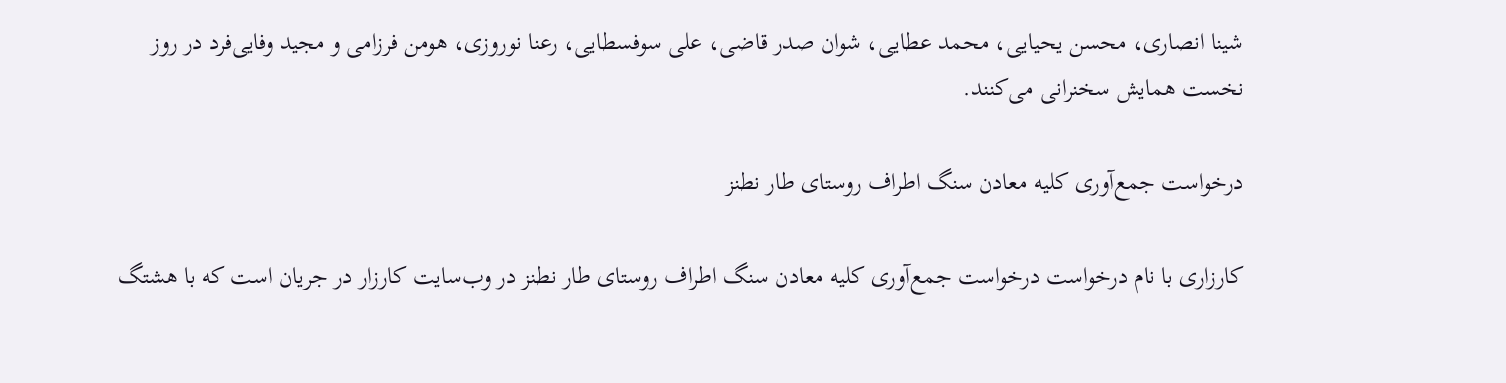شینا انصاری، محسن یحیایی، محمد عطایی، شوان صدر قاضی، علی سوفسطایی، رعنا نوروزی، هومن فرزامی و مجید وفایی‌فرد در روز نخست همایش سخنرانی می‌کنند.

درخواست جمع‌آوری کلیه معادن سنگ اطراف روستای طار نطنز

کارزاری با نام درخواست درخواست جمع‌آوری کلیه معادن سنگ اطراف روستای طار نطنز در وب‌سایت کارزار در جریان است که با هشتگ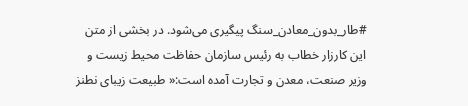#طار_بدون_معادن_سنگ پیگیری می‌شود. در بخشی از متن این کارزار خطاب به رئیس سازمان حفاظت محیط‌ زیست و وزیر صنعت، معدن و تجارت آمده است:« طبیعت زیبای نطنز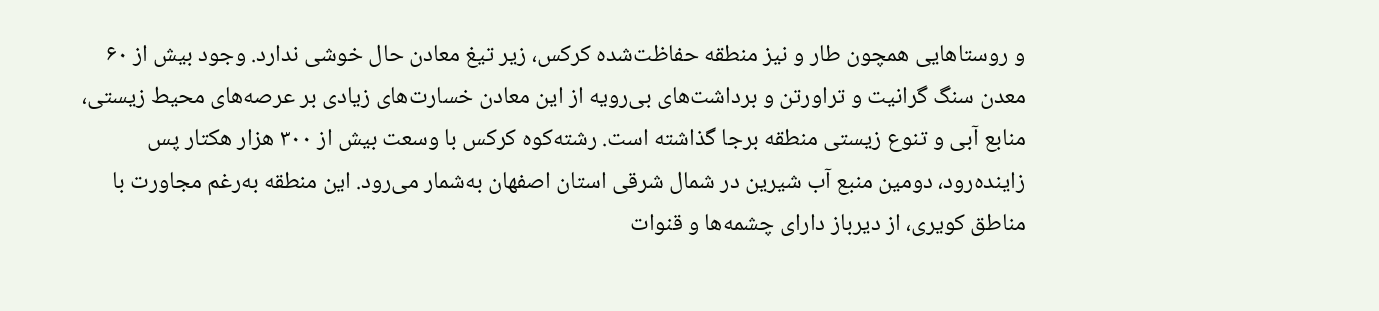و روستاهایی همچون طار و نیز منطقه حفاظت‌شده کرکس، زیر تیغ معادن حال خوشی ندارد. وجود بیش از ۶۰ معدن سنگ گرانیت و تراورتن و برداشت‌های بی‌رویه از این معادن خسارت‌های زیادی بر عرصه‌های محیط زیستی، منابع آبی و تنوع زیستی منطقه برجا گذاشته است. رشته‌کوه کرکس با وسعت بیش از ۳۰۰ هزار هکتار پس زاینده‌رود، دومین منبع آب شیرین در شمال‌ شرقی استان اصفهان به‌شمار می‌رود. این منطقه به‌رغم مجاورت با مناطق کویری، از دیرباز دارای چشمه‌ها و قنوات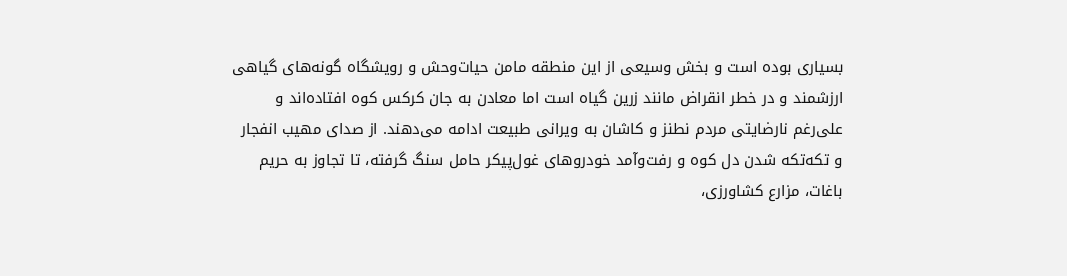بسیاری بوده است و بخش وسیعی از این منطقه مامن حیات‌وحش و رویشگاه گونه‌های گیاهی ارزشمند و در خطر انقراض مانند زرین گیاه است اما معادن به جان کرکس کوه افتاده‌اند و علی‌رغم نارضایتی مردم نطنز و کاشان به ویرانی طبیعت ادامه می‌دهند. از صدای مهیب انفجار و تکه‌تکه شدن دل کوه و رفت‌وآمد خودروهای غول‌پیکر حامل سنگ گرفته، تا تجاوز به حریم باغات، مزارع کشاورزی،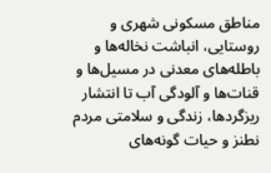مناطق مسکونی شهری و روستایی، انباشت نخاله‌ها و باطله‌های معدنی در مسیل‌ها و قنات‌ها و آلودگی آب تا انتشار ریزگردها، زندگی و سلامتی مردم نطنز و حیات گونه‌های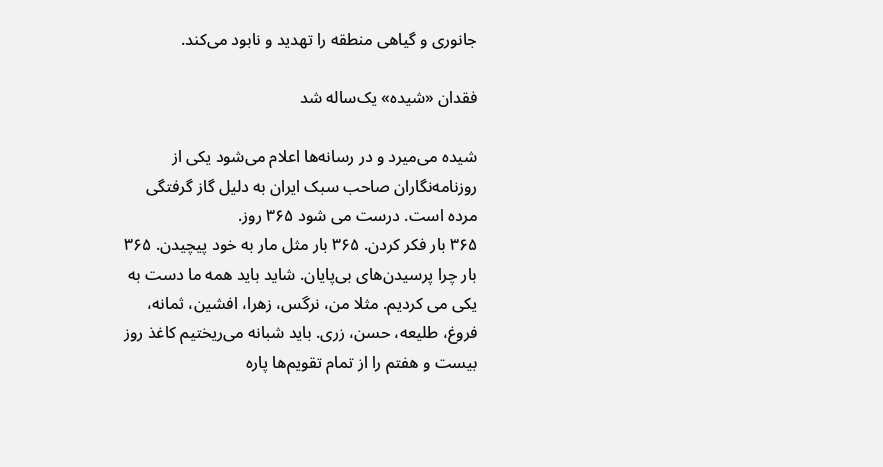جانوری و گیاهی منطقه را تهدید و نابود می‌کند.

فقدان «شیده» یک‌ساله شد

شیده می‌میرد و در رسانه‌ها اعلام می‌شود یکی از روزنامه‌نگاران صاحب سبک ایران به دلیل گاز گرفتگی مرده است. درست می شود ۳۶۵ روز.
۳۶۵ بار فکر کردن. ۳۶۵ بار مثل مار به خود پیچیدن. ۳۶۵ بار چرا پرسیدن‌های بی‌پایان. شاید باید همه ما دست به یکی می کردیم. مثلا من، نرگس، زهرا، افشین، ثمانه، فروغ، طلیعه، حسن، زری. باید شبانه می‌ریختیم کاغذ روز بیست و هفتم را از تمام تقویم‌ها پاره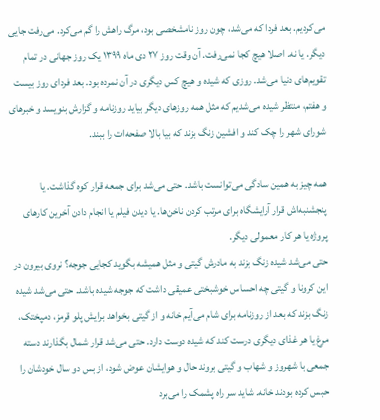می‌کردیم. بعد فردا که می‌شد، چون روز نامشخصی بود، مرگ راهش را گم می‌کرد. می‌رفت جایی دیگر. یا نه. اصلا هیچ کجا نمی‌رفت. آن وقت روز ۲۷ دی ماه ۱۳۹۹ یک روز جهانی در تمام تقویم‌های دنیا می‌شد. روزی که شیده و هیچ کس دیگری در آن نمرده بود. بعد فردای روز بیست و هفتم، منتظر شیده می‌شدیم که مثل همه روزهای دیگر بیاید روزنامه و گزارش بنویسد و خبرهای شورای شهر را چک کند و افشین زنگ بزند که بیا بالا صفحه‌ات را ببند.

همه چیز به همین سادگی می‌توانست باشد. حتی می‌شد برای جمعه قرار کوه گذاشت. یا پنجشنبه‌اش قرار آرایشگاه برای مرتب کردن ناخن‌ها. یا دیدن فیلم یا انجام دادن آخرین کارهای پروژه یا هر کار معمولی دیگر.
حتی می‌شد شیده زنگ بزند به مادرش گیتی و مثل همیشه بگوید کجایی جوجه؟ نروی بیرون در این کرونا و گیتی چه احساس خوشبختی عمیقی داشت که جوجه شیده باشد. حتی می‌شد شیده زنگ بزند که بعد از روزنامه برای شام می‌آیم خانه و از گیتی بخواهد برایش پلو قرمز، دمپختک، مرغ یا هر غذای دیگری درست کند که شیده دوست دارد. حتی می‌شد قرار شمال بگذارند دسته جمعی با شهروز و شهاب و گیتی بروند حال و هوایشان عوض شود، از بس دو سال خودشان را حبس کرده بودند خانه. شاید سر راه پشمک را می‌برد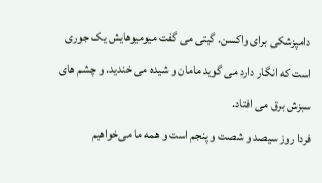دامپزشکی برای واکسن. گیتی می گفت میومیوهایش یک جوری است که انگار دارد می گوید مامان و شیده می خندید. و چشم های سبزش برق می افتاد.
فردا روز سیصد و شصت و پنجم است و همه ما می‌خواهیم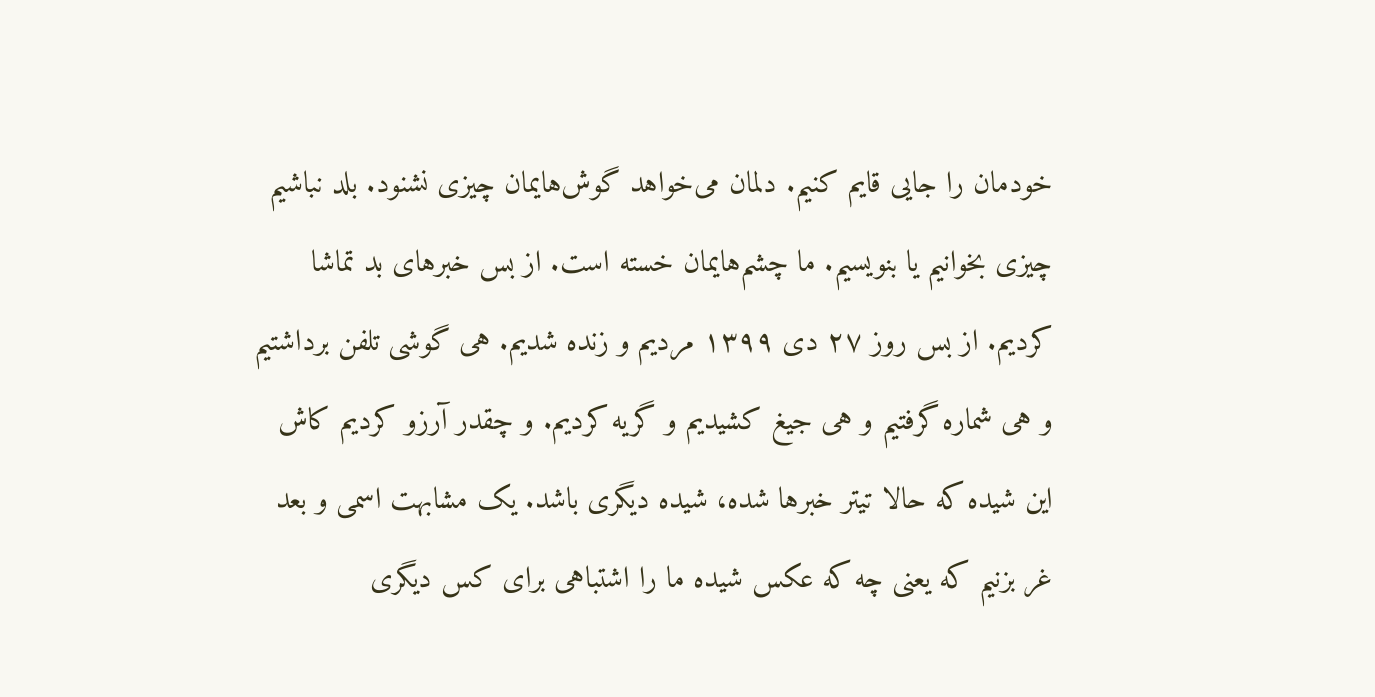خودمان را جایی قایم کنیم. دلمان می‌خواهد گوش‌هایمان چیزی نشنود. بلد نباشیم چیزی بخوانیم یا بنویسیم. ما چشم‌هایمان خسته است. از بس خبرهای بد تماشا کردیم. از بس روز ۲۷ دی ۱۳۹۹ مردیم و زنده شدیم. هی گوشی تلفن برداشتیم و هی شماره گرفتیم و هی جیغ کشیدیم و گریه کردیم. و چقدر آرزو کردیم کاش این شیده که حالا تیتر خبرها شده، شیده دیگری باشد. یک مشابهت اسمی و بعد غر بزنیم که یعنی چه که عکس شیده ما را اشتباهی برای کس دیگری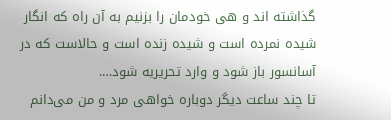گذاشته اند و هی خودمان را بزنیم به آن راه که انگار شیده نمرده است و شیده زنده است و حالاست که در آسانسور باز شود و وارد تحریریه شود….
تا چند ساعت دیگر دوباره خواهی مرد و من می‌دانم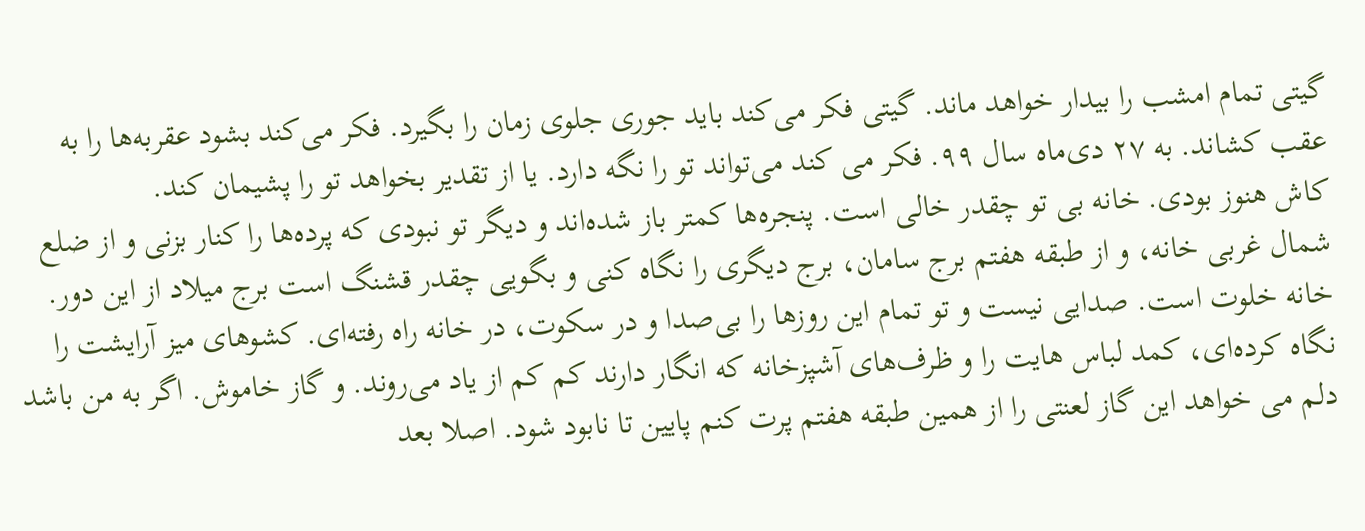گیتی تمام امشب را بیدار خواهد ماند. گیتی فکر می‌کند باید جوری جلوی زمان را بگیرد. فکر می‌کند بشود عقربه‌ها را به عقب کشاند. به ۲۷ دی‌ماه سال ۹۹. فکر می کند می‌تواند تو را نگه دارد. یا از تقدیر بخواهد تو را پشیمان کند.
کاش هنوز بودی. خانه بی تو چقدر خالی است. پنجره‌ها کمتر باز شده‌اند و دیگر تو نبودی که پرده‌ها را کنار بزنی و از ضلع شمال غربی خانه، و از طبقه هفتم برج سامان، برج دیگری را نگاه کنی و بگویی چقدر قشنگ است برج میلاد از این دور. خانه خلوت است. صدایی نیست و تو تمام این روزها را بی‌صدا و در سکوت، در خانه راه رفته‌ای. کشوهای میز آرایشت را نگاه کرده‌ای، کمد لباس هایت را و ظرف‌های آشپزخانه که انگار دارند کم کم از یاد می‌روند. و گاز خاموش. اگر به من باشد دلم می خواهد این گاز لعنتی را از همین طبقه هفتم پرت کنم پایین تا نابود شود. اصلا بعد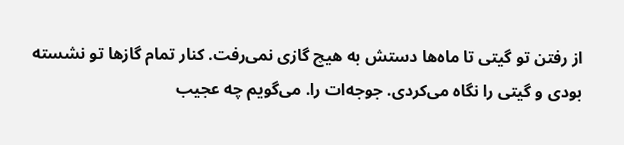از رفتن تو گیتی تا ماه‌ها دستش به هیچ گازی نمی‌رفت. کنار تمام گازها تو نشسته بودی و گیتی را نگاه می‌کردی. جوجه‌ات را. می‌گویم چه عجیب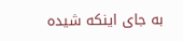به جای اینکه شیده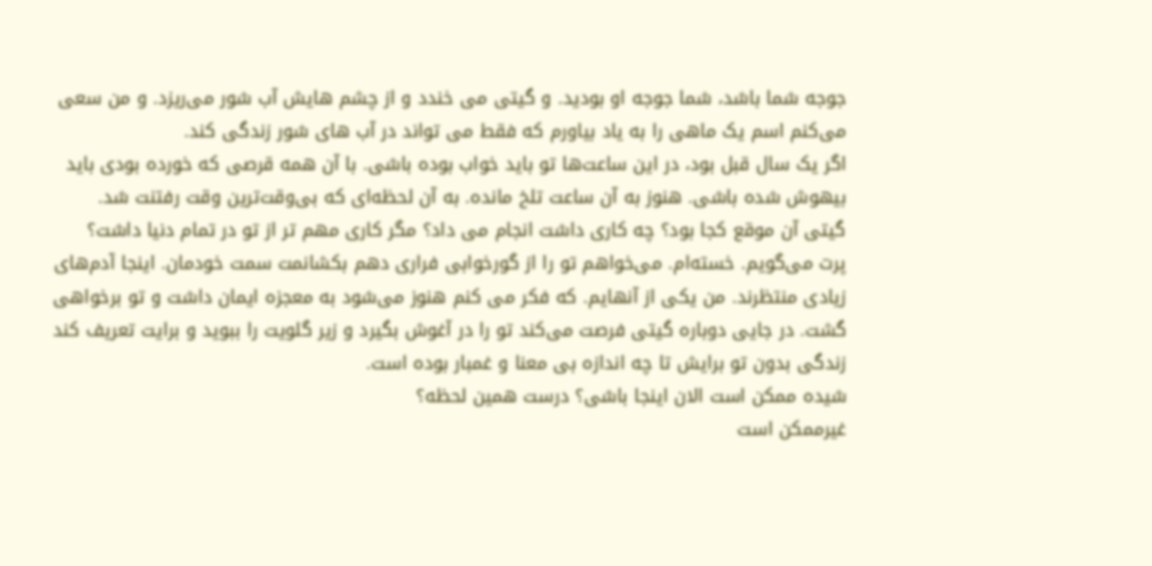جوجه شما باشد، شما جوجه او بودید. و گیتی می خندد و از چشم هایش آب شور می‌ریزد. و من سعی می‌کنم اسم یک ماهی را به یاد بیاورم که فقط می تواند در آب های شور زندگی کند.
اگر یک سال قبل بود، در این ساعت‌ها تو باید خواب بوده باشی. با آن همه قرصی که خورده بودی باید بیهوش شده باشی. هنوز به آن ساعت تلخ مانده. به آن لحظه‌ای که بی‌وقت‌ترین وقت رفتنت شد.
گیتی آن موقع کجا بود؟ چه کاری داشت انجام می داد؟ مگر کاری مهم تر از تو در تمام دنیا داشت؟
پرت می‌گویم. خسته‌ام. می‌خواهم تو را از گورخوابی فراری دهم بکشانمت سمت خودمان. اینجا آدم‌های زیادی منتظرند. من یکی از آنهایم. که فکر می کنم هنوز می‌شود به معجزه ایمان داشت و تو برخواهی گشت. در جایی دوباره گیتی فرصت می‌کند تو را در آغوش بگیرد و زیر گلویت را ببوید ‌و برایت تعریف کند زندگی بدون تو برایش تا چه اندازه بی معنا و غمبار بوده است.
شیده ممکن است الان اینجا باشی؟ درست همین لحظه؟
غیرممکن است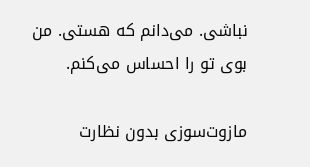نباشی. می‌دانم که هستی. من بوی تو را احساس می‌کنم.

مازوت‌سوزی بدون نظارت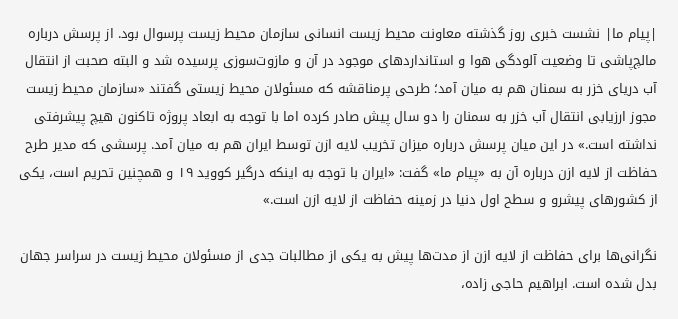|پیام ما| نشست خبری روز گذشته معاونت محیط زیست انسانی سازمان محیط زیست پرسوال بود. از پرسش درباره مالچ‌پاشی تا وضعیت آلودگی هوا و استانداردهای موجود در آن و مازوت‌سوزی پرسیده شد و البته صحبت از انتقال آب دریای خزر به سمنان هم به میان آمد؛ طرحی پرمناقشه که مسئولان محیط زیستی گفتند «سازمان محیط زیست مجوز ارزیابی انتقال آب خزر به سمنان را دو سال پیش صادر کرده اما با توجه به ابعاد پروژه تاکنون هیچ پیشرفتی نداشته است.» در این میان پرسش درباره میزان تخریب لایه ازن توسط ایران هم به میان آمد. پرسشی که مدیر طرح حفاظت از لایه ازن درباره آن به «پیام ما» گفت: «ایران با توجه به اینکه درگیر کووید ۱۹ و همچنین تحریم است، یکی از کشورهای پیشرو و سطح اول دنیا در زمینه حفاظت از لایه ازن است.»

نگرانی‌ها برای حفاظت از لایه ازن از مدت‌ها پیش به یکی از مطالبات جدی از مسئولان محیط زیست در سراسر جهان بدل شده است. ابراهیم حاجی زاده،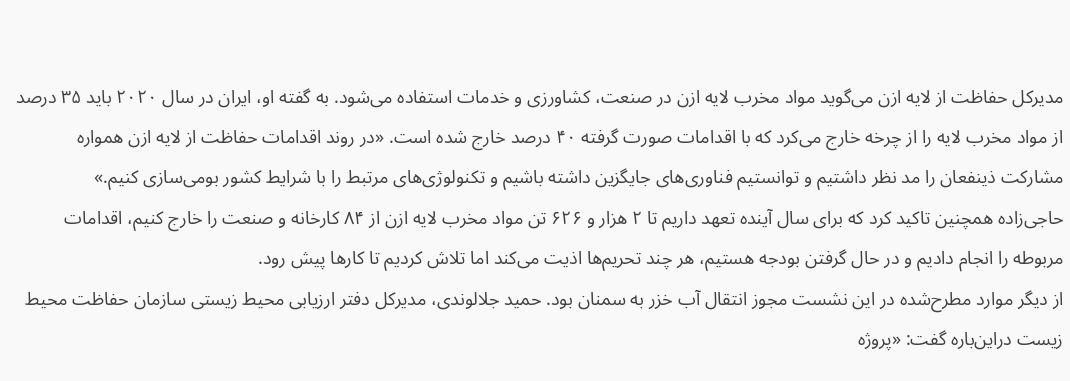مدیر‌کل حفاظت از لایه ازن می‌گوید مواد مخرب لایه ازن در صنعت، کشاورزی و خدمات استفاده می‌شود. به گفته او، ایران در سال ۲۰۲۰ باید ۳۵ درصد از مواد مخرب لایه را از چرخه خارج می‌کرد که با اقدامات صورت گرفته ۴۰ درصد خارج شده است. «در روند اقدامات حفاظت از لایه ازن همواره مشارکت ذینفعان را مد نظر داشتیم و توانستیم فناوری‌های جایگزین داشته باشیم و تکنولوژی‌های مرتبط را با شرایط کشور بومی‌سازی کنیم.»
حاجی‌زاده همچنین تاکید کرد که برای سال آینده تعهد داریم تا ۲ هزار و ۶۲۶ تن مواد مخرب لایه ازن از ۸۴ کارخانه و صنعت را خارج کنیم، اقدامات مربوطه را انجام دادیم و در حال گرفتن بودجه هستیم، هر چند تحریم‌ها اذیت می‌کند اما تلاش کردیم تا کارها پیش رود.
از دیگر موارد مطرح‌شده در این نشست مجوز انتقال آب خزر به سمنان بود. حمید جلالوندی، مدیرکل دفتر ارزیابی محیط زیستی سازمان حفاظت محیط‌ زیست دراین‌باره گفت: «پروژه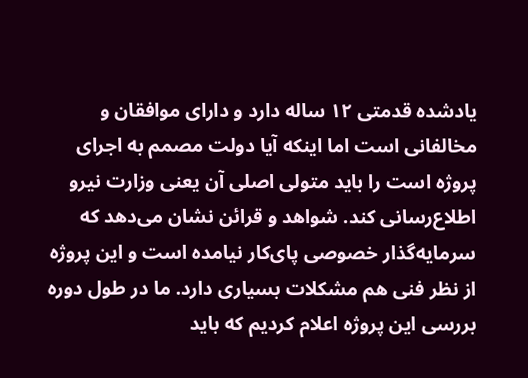یادشده قدمتی ۱۲ ساله دارد و دارای موافقان و مخالفانی است اما اینکه آیا دولت مصمم به اجرای پروژه است را باید متولی اصلی آن یعنی وزارت نیرو اطلاع‌رسانی کند. شواهد و قرائن نشان می‌دهد که سرمایه‌گذار خصوصی پای‌کار نیامده است و این پروژه از نظر فنی هم مشکلات بسیاری دارد. ما در طول دوره بررسی این پروژه اعلام کردیم که باید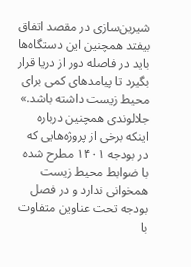شیرین‌سازی در مقصد اتفاق بیفتد همچنین این دستگاه‌ها باید در فاصله دور از دریا قرار بگیرد تا پیامدهای کمی برای محیط‌ زیست داشته باشد.»
جلالوندی همچنین درباره اینکه برخی از پروژه‌هایی که در بودجه ۱۴۰۱ مطرح‌ شده با ضوابط محیط‌ زیست همخوانی ندارد و در فصل بودجه تحت عناوین متفاوت با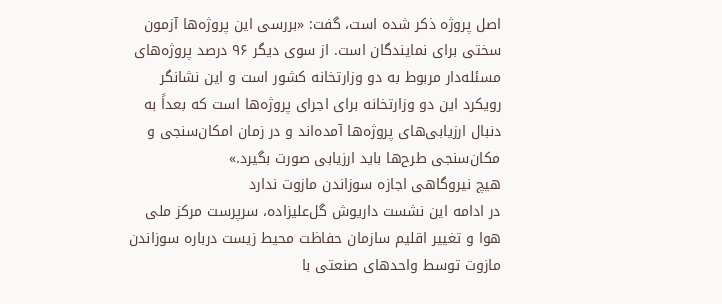اصل پروژه ذکر شده است، گفت: «بررسی این پروژه‌ها آزمون سختی برای نمایندگان است. از سوی دیگر ۹۶ درصد پروژه‌های مسئله‌دار مربوط به دو وزارتخانه کشور است و این نشانگر رویکرد این دو وزارتخانه برای اجرای پروژه‌ها است که بعداً به دنبال ارزیابی‌های پروژه‌ها آمده‌اند و در زمان امکان‌سنجی و مکان‌سنجی طرح‌ها باید ارزیابی صورت بگیرد.»
هیچ نیروگاهی اجازه سوزاندن مازوت ندارد
در ادامه این نشست داریوش گل‌علیزاده، سرپرست مرکز ملی هوا و تغییر اقلیم سازمان حفاظت محیط‌ زیست درباره سوزاندن مازوت توسط واحدهای صنعتی با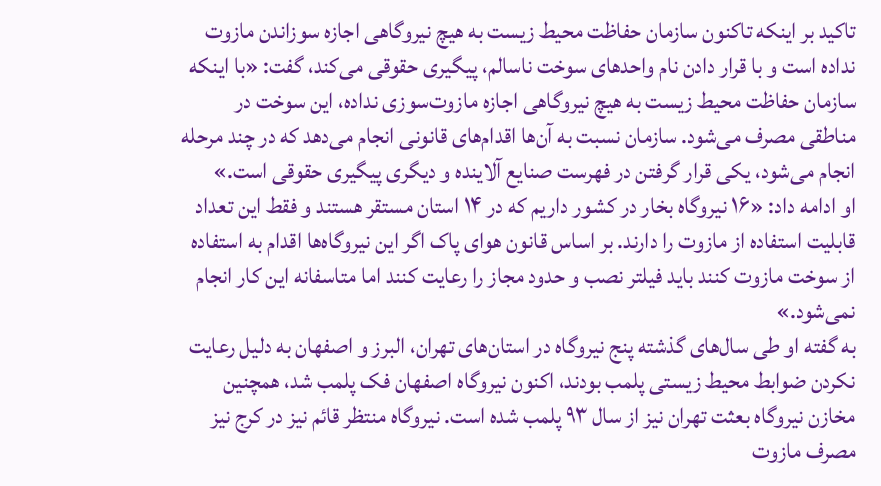تاکید بر اینکه تاکنون سازمان حفاظت محیط‌ زیست به هیچ نیروگاهی اجازه سوزاندن مازوت نداده است و با قرار دادن نام واحدهای سوخت ناسالم، پیگیری حقوقی می‌کند، گفت: «با اینکه سازمان حفاظت محیط‌ زیست به هیچ نیروگاهی اجازه مازوت‌سوزی نداده، این سوخت در مناطقی مصرف می‌شود. سازمان نسبت به آن‌ها اقدام‌های قانونی انجام می‌دهد که در چند مرحله انجام می‌شود، یکی قرار گرفتن در فهرست صنایع آلاینده و دیگری پیگیری حقوقی است.»
او ادامه داد: «۱۶ نیروگاه بخار در کشور داریم که در ۱۴ استان مستقر هستند و فقط این تعداد قابلیت استفاده از مازوت را دارند. بر اساس قانون هوای پاک اگر این نیروگاه‌ها اقدام به استفاده از سوخت مازوت کنند باید فیلتر نصب‌ و حدود مجاز را رعایت کنند اما متاسفانه این کار انجام نمی‌شود.»
به گفته او طی سال‌های گذشته پنج نیروگاه در استان‌های تهران، البرز و اصفهان به دلیل رعایت نکردن ضوابط محیط زیستی پلمب بودند، اکنون نیروگاه اصفهان فک پلمب شد، همچنین مخازن نیروگاه بعثت تهران نیز از سال ۹۳ پلمب شده است. نیروگاه منتظر قائم نیز در کرج نیز مصرف مازوت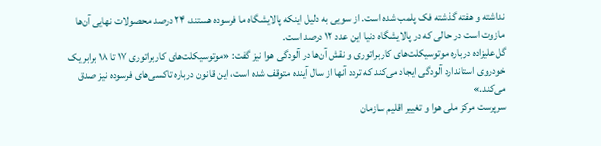نداشته و هفته گذشته فک پلمب شده است. از سویی به دلیل اینکه پالایشگاه ما فرسوده هستند، ۲۴ درصد محصولات نهایی آن‌ها مازوت است در حالی‌ که در پالایشگاه دنیا این عدد ۱۲ درصد است.
گل‌علیزاده درباره موتوسیکلت‌های کاربراتوری و نقش آن‌ها در آلودگی هوا نیز گفت: «موتوسیکلت‌های کاربراتوری ۱۷ تا ۱۸ برابر یک خودروی استاندارد آلودگی ایجاد می‌کند که تردد آنها از سال آینده متوقف‌ شده است، این قانون درباره تاکسی‌های فرسوده نیز صدق می‌کند.»
سرپرست مرکز ملی هوا و تغییر اقلیم سازمان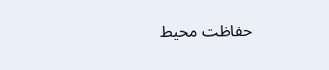حفاظت محیط‌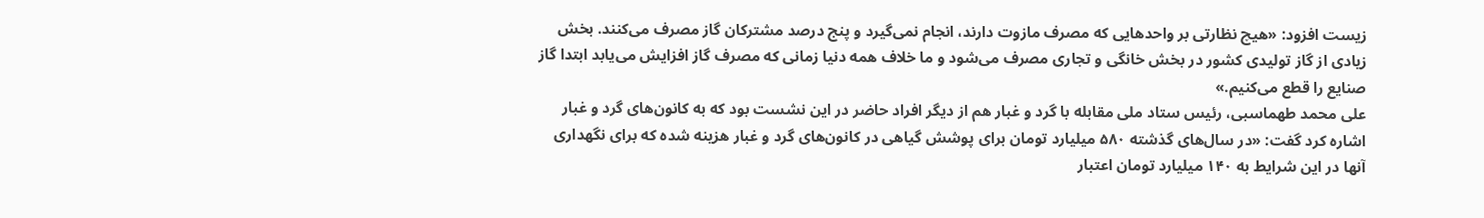زیست افزود: «هیچ نظارتی بر واحدهایی که مصرف مازوت دارند، انجام نمی‌گیرد و پنج درصد مشترکان گاز مصرف می‌کنند. بخش زیادی از گاز تولیدی کشور در بخش خانگی و تجاری مصرف می‌شود و ما خلاف همه دنیا زمانی که مصرف گاز افزایش می‌یابد ابتدا گاز صنایع را قطع می‌کنیم.»
علی محمد طهماسبی، رئیس ستاد ملی مقابله با گرد و غبار هم از دیگر افراد حاضر در این نشست بود که به کانون‌های گرد و غبار اشاره کرد گفت: «در سال‌های گذشته ۵۸۰ میلیارد تومان برای پوشش گیاهی در کانون‌های گرد و غبار هزینه شده که برای نگهداری آنها در این شرایط به ۱۴۰ میلیارد تومان اعتبار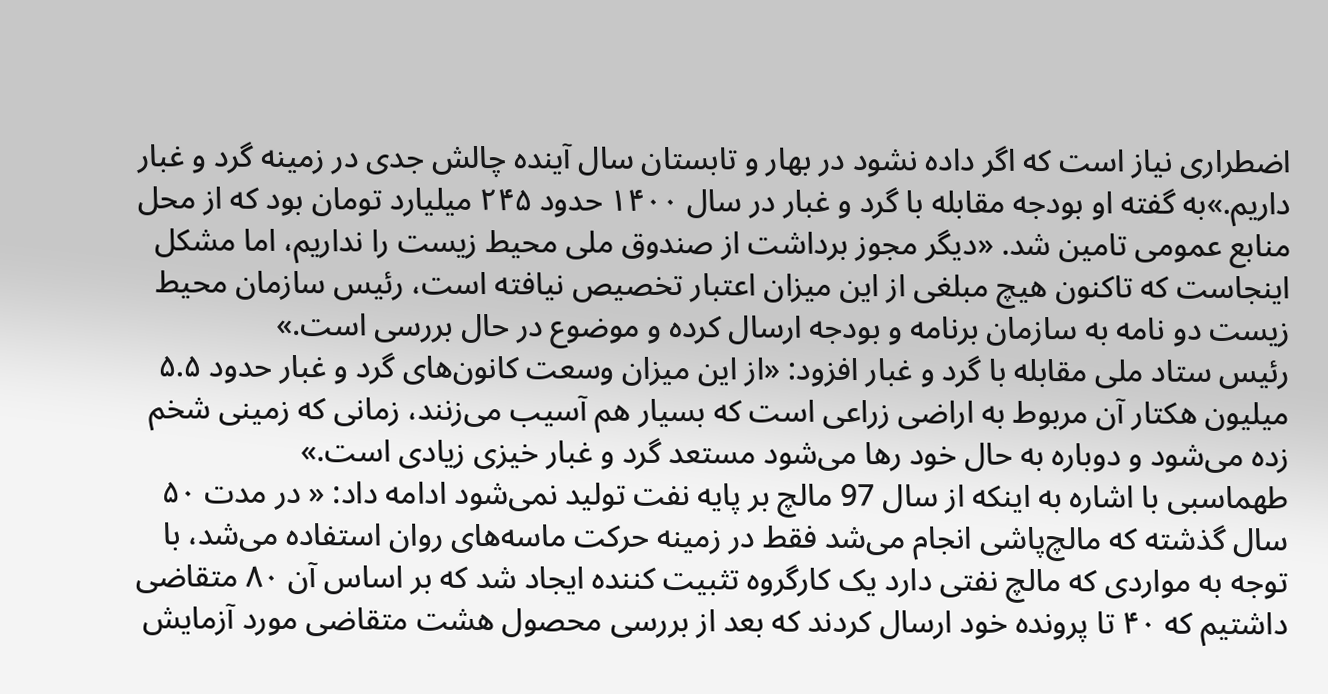اضطراری نیاز است که اگر داده نشود در بهار و تابستان سال آینده چالش جدی در زمینه گرد و غبار داریم.»به گفته او بودجه مقابله با گرد و غبار در سال ۱۴۰۰ حدود ۲۴۵ میلیارد تومان بود که از محل منابع عمومی تامین شد. «دیگر مجوز برداشت از صندوق ملی محیط زیست را نداریم، اما مشکل اینجاست که تاکنون هیچ مبلغی از این میزان اعتبار تخصیص نیافته است، رئیس سازمان محیط زیست دو نامه به سازمان برنامه و بودجه ارسال کرده و موضوع در حال بررسی است.»
رئیس ستاد ملی مقابله با گرد و غبار افزود: «از این میزان وسعت کانون‌های گرد و غبار حدود ۵.۵ میلیون هکتار آن مربوط به اراضی زراعی است که بسیار هم آسیب می‌زنند، زمانی که زمینی شخم زده می‌شود و دوباره به حال خود رها می‌شود مستعد گرد و غبار خیزی زیادی است.»
طهماسبی با اشاره به اینکه از سال 97 مالچ بر پایه نفت تولید نمی‌شود ادامه داد: « در مدت ۵۰ سال گذشته که مالچ‌پاشی انجام می‌شد فقط در زمینه حرکت ماسه‌های روان استفاده می‌شد، با توجه به مواردی که مالچ نفتی دارد یک کارگروه تثبیت کننده ایجاد شد که بر اساس آن ۸۰ متقاضی داشتیم که ۴۰ تا پرونده خود ارسال کردند که بعد از بررسی محصول هشت متقاضی مورد آزمایش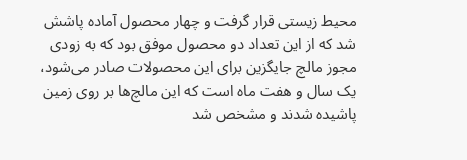محیط زیستی قرار گرفت و چهار محصول آماده پاشش شد که از این تعداد دو محصول موفق بود که به زودی مجوز مالچ جایگزین برای این محصولات صادر می‌شود، یک سال و هفت ماه است که این مالچ‌ها بر روی زمین پاشیده شدند و مشخص شد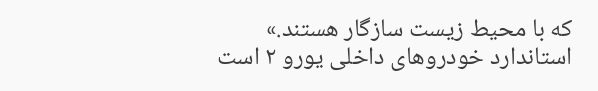که با محیط زیست سازگار هستند.»
استاندارد خودروهای داخلی یورو ۲ است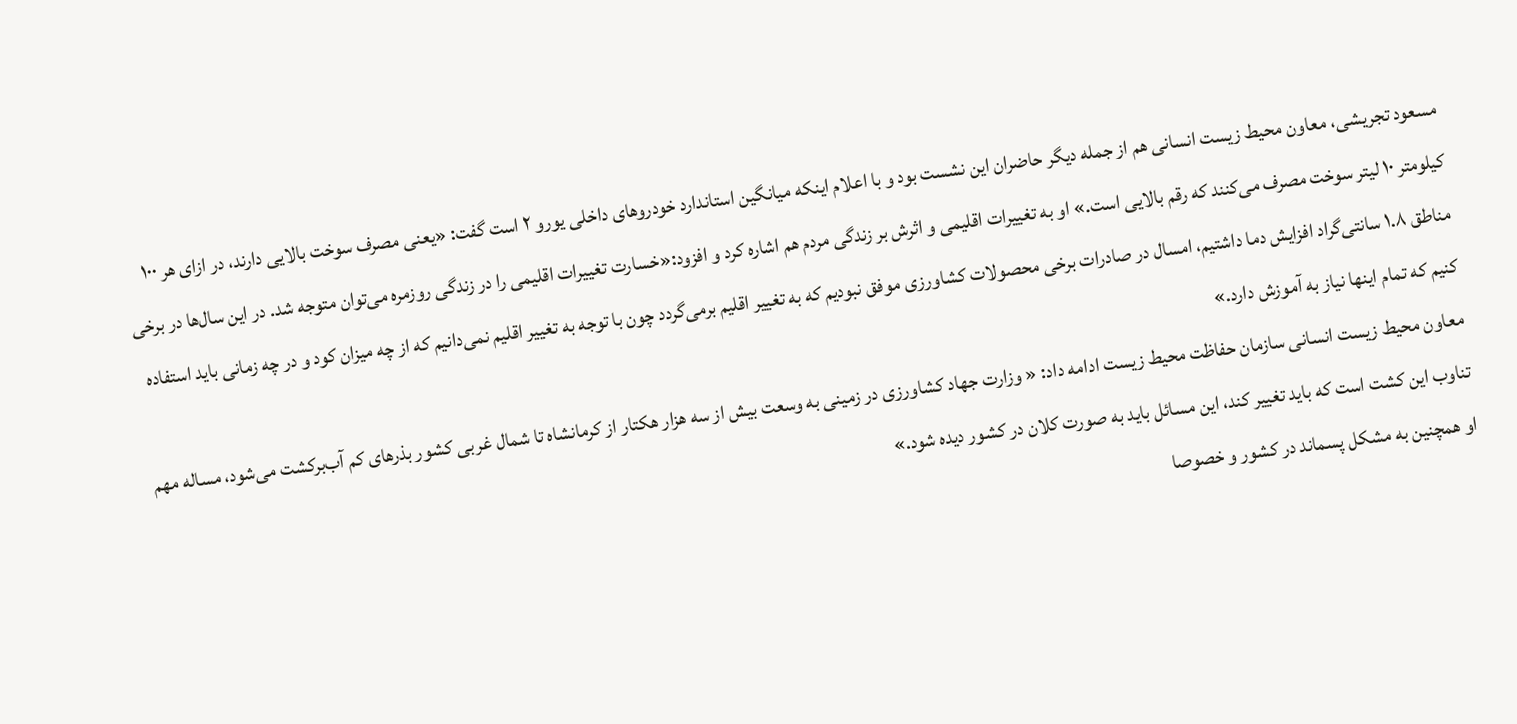مسعود تجریشی، معاون محیط زیست انسانی هم از جمله دیگر حاضران این نشست بود و با اعلام اینکه میانگین استاندارد خودروهای داخلی یورو ۲ است گفت: «یعنی مصرف سوخت بالایی دارند، در ازای هر ۱۰۰ کیلومتر ۱۰ لیتر سوخت مصرف می‌کنند که رقم بالایی است.» او به تغییرات اقلیمی و اثرش بر زندگی مردم هم اشاره کرد و افزود:«خسارت تغییرات اقلیمی را در زندگی روزمره می‌توان متوجه شد. در این سال‌ها در برخی مناطق ۱.۸ سانتی‌گراد افزایش دما داشتیم، امسال در صادرات برخی محصولات کشاورزی موفق نبودیم که به تغییر اقلیم برمی‌گردد چون با توجه به تغییر اقلیم نمی‌دانیم که از چه میزان کود و در چه زمانی باید استفاده کنیم که تمام اینها نیاز به آموزش دارد.»
معاون محیط زیست انسانی سازمان حفاظت محیط زیست ادامه داد: « وزارت جهاد کشاورزی در زمینی به وسعت بیش از سه هزار هکتار از کرمانشاه تا شمال غربی کشور بذرهای کم آب‌برکشت می‌شود، مساله مهم تناوب این کشت است که باید تغییر کند، این مسائل باید به صورت کلان در کشور دیده شود.»
او همچنین به مشکل پسماند در کشور و خصوصا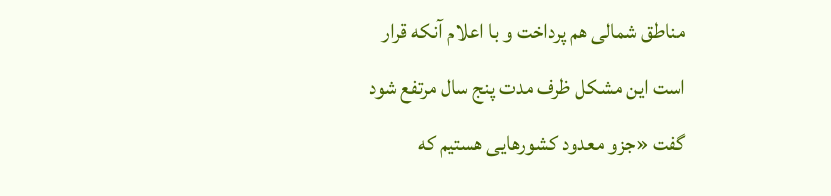مناطق شمالی هم پرداخت و با اعلام آنکه قرار است این مشکل ظرف مدت پنج سال مرتفع شود گفت «جزو معدود کشورهایی هستیم که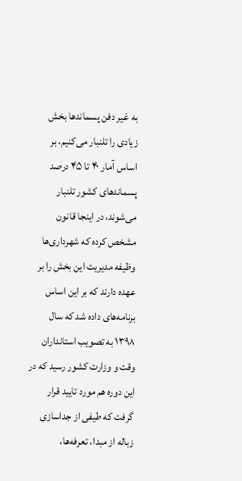به غیر دفن پسماندها بخش زیادی را تلنبار می‌کنیم، بر اساس آمار ۴۰ تا ۴۵ درصد پسماندهای کشور تلنبار می‌شوند، در اینجا قانون مشخص کرده که شهرداری‌ها وظیفه مدیریت این بخش را بر عهده دارند که بر این اساس برنامه‌های داده شد که سال ۱۳۹۸ به تصویب استانداران وقت و وزارت کشور رسید که در این دوره هم مورد تایید قرار گرفت که طیفی از جداسازی زباله از مبدا، تعرفه‌ها،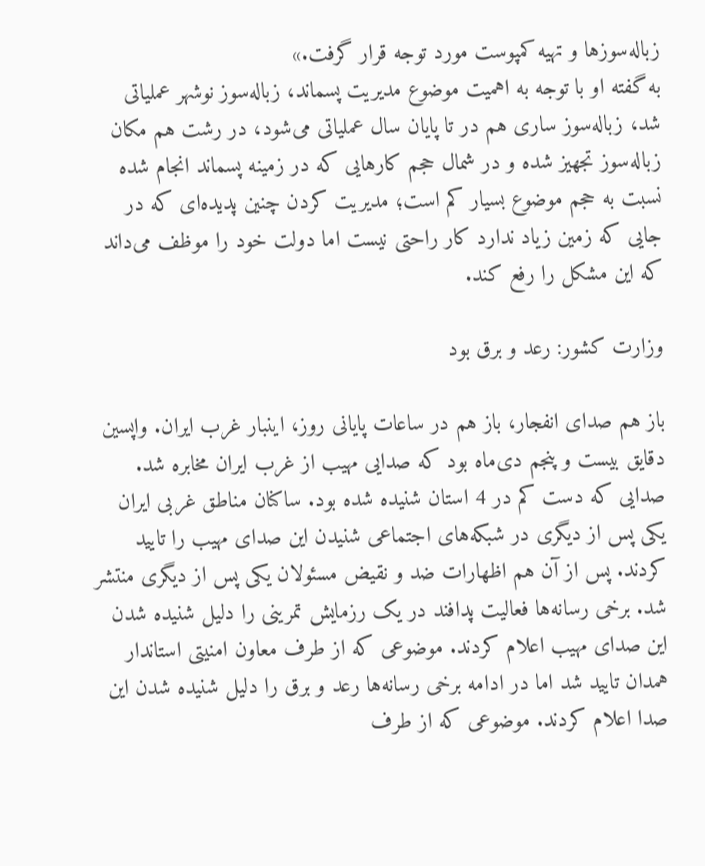زباله‌سوزها و تهیه کمپوست مورد توجه قرار گرفت.»
به گفته او با توجه به اهمیت موضوع مدیریت پسماند، زباله‌سوز نوشهر عملیاتی شد، زباله‌سوز ساری هم در تا پایان سال عملیاتی می‌شود، در رشت هم مکان زباله‌سوز تجهیز شده و در شمال حجم کارهایی که در زمینه پسماند انجام شده نسبت به حجم موضوع بسیار کم است؛ مدیریت کردن چنین پدیده‌ای که در جایی که زمین زیاد ندارد کار راحتی نیست اما دولت خود را موظف می‌داند که این مشکل را رفع کند.

وزارت کشور: رعد و برق بود

باز هم صدای انفجار، باز هم در ساعات پایانی روز، اینبار غرب ایران. واپسین دقایق بیست و پنجم دی‌ماه بود که صدایی مهیب از غرب ایران مخابره شد. صدایی که دست کم در 4 استان شنیده شده بود. ساکنان مناطق غربی ایران یکی پس از دیگری در شبکه‌های اجتماعی شنیدن این صدای مهیب را تایید کردند. پس از آن هم اظهارات ضد و نقیض مسئولان یکی پس از دیگری منتشر شد. برخی رسانه‌ها فعالیت پدافند در یک رزمایش تمرینی را دلیل شنیده شدن این صدای مهیب اعلام کردند. موضوعی که از طرف معاون امنیتی استاندار همدان تایید شد اما در ادامه برخی رسانه‌ها رعد و برق را دلیل شنیده شدن این صدا اعلام کردند. موضوعی که از طرف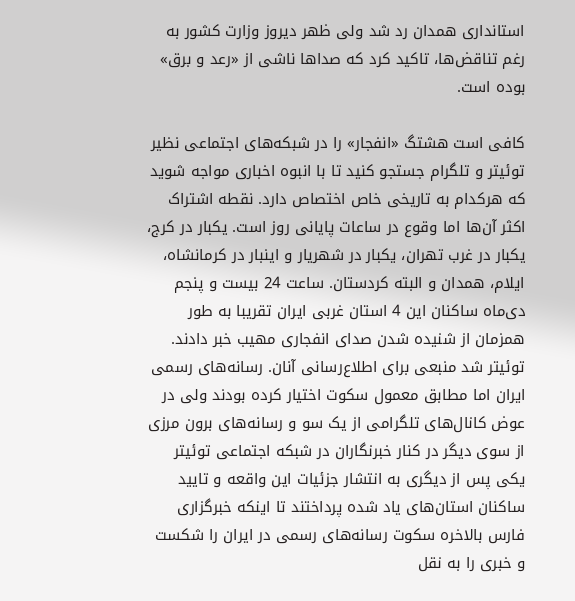استانداری همدان رد شد ولی ظهر دیروز وزارت کشور به رغم تناقض‌ها، تاکید کرد که صداها ناشی از «رعد و برق» بوده است.

کافی است هشتگ «انفجار» را در شبکه‌های اجتماعی نظیر توئیتر و تلگرام جستجو کنید تا با انبوه اخباری مواجه شوید که هرکدام به تاریخی خاص اختصاص دارد. نقطه اشتراک اکثر آن‌ها اما وقوع در ساعات پایانی روز است. یکبار در کرج، یکبار در غرب تهران، یکبار در شهریار و اینبار در کرمانشاه، ایلام، همدان و البته کردستان. ساعت 24 بیست و پنجم دی‌ماه ساکنان این 4 استان غربی ایران تقریبا به طور همزمان از شنیده شدن صدای انفجاری مهیب خبر دادند. توئیتر شد منبعی برای اطلاع‌رسانی آنان. رسانه‌های رسمی ایران اما مطابق معمول سکوت اختیار کرده بودند ولی در عوض کانال‌های تلگرامی از یک سو و رسانه‌های برون مرزی از سوی دیگر در کنار خبرنگاران در شبکه اجتماعی توئیتر یکی پس از دیگری به انتشار جزئیات این واقعه و تایید ساکنان استان‌های یاد شده پرداختند تا اینکه خبرگزاری فارس بالاخره سکوت رسانه‌های رسمی در ایران را شکست و خبری را به نقل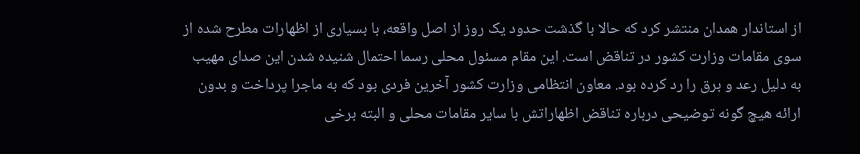از استاندار همدان منتشر کرد که حالا با گذشت حدود یک روز از اصل واقعه، با بسیاری از اظهارات مطرح شده از سوی مقامات وزارت کشور در تناقض است. این مقام مسئول محلی رسما احتمال شنیده شدن این صدای مهیب به دلیل رعد و برق را رد کرده بود. معاون انتظامی وزارت کشور آخرین فردی بود که به ماجرا پرداخت و بدون ارائه هیچ گونه توضیحی درباره تناقض اظهاراتش با سایر مقامات محلی و البته برخی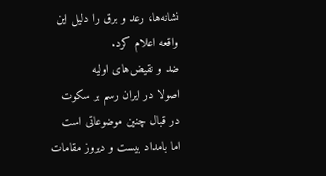نشانه‌ها، رعد و برق را دلیل این واقعه اعلام کرد.
ضد و نقیض‌های اولیه
اصولا در ایران رسم بر سکوت در قبال چنین موضوعاتی است اما بامداد بیست و دیروز مقامات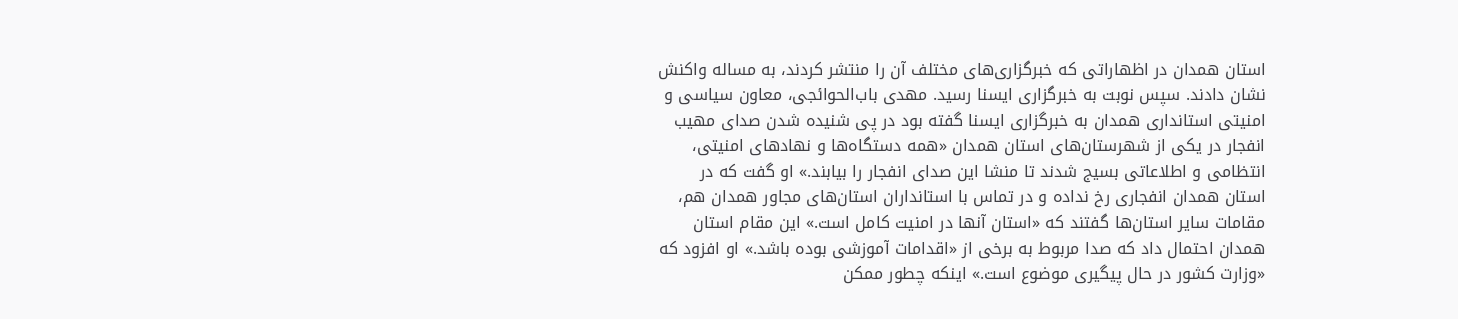استان همدان در اظهاراتی که خبرگزاری‌های مختلف آن را منتشر کردند، به مساله واکنش نشان دادند. سپس نوبت به خبرگزاری ایسنا رسید. مهدی باب‌الحوائجی، معاون سیاسی و امنیتی استانداری همدان به خبرگزاری ایسنا گفته بود در پی شنیده شدن صدای مهیب انفجار در یکی از شهرستان‌های استان همدان «همه دستگاه‌ها و نهادهای امنیتی، انتظامی و اطلاعاتی بسیج شدند تا منشا این صدای انفجار را بیابند.» او گفت که در استان همدان انفجاری رخ نداده و در تماس با استانداران استان‌های مجاور همدان هم، مقامات سایر استان‌ها گفتند که «استان آنها در امنیت کامل است.» این مقام استان همدان احتمال داد که صدا مربوط به برخی از «اقدامات آموزشی بوده باشد.» او افزود که «وزارت کشور در حال پیگیری موضوع است.» اینکه چطور ممکن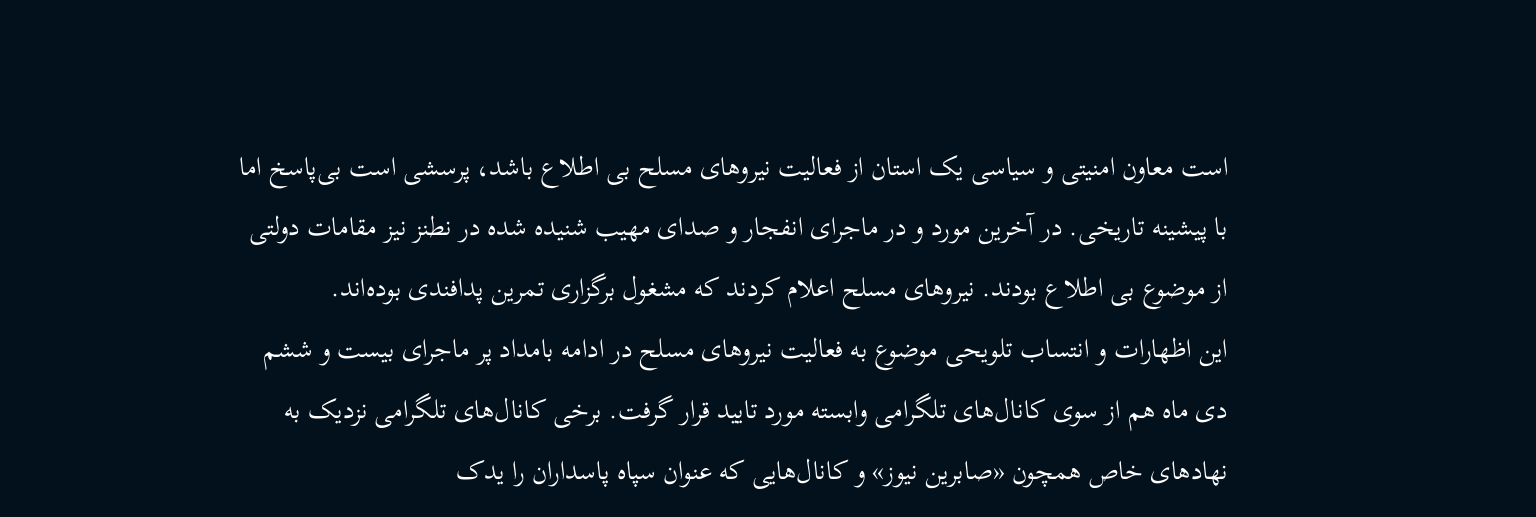است معاون امنیتی و سیاسی یک استان از فعالیت نیروهای مسلح بی اطلاع باشد، پرسشی است بی‌پاسخ اما با پیشینه تاریخی. در آخرین مورد و در ماجرای انفجار و صدای مهیب شنیده شده در نطنز نیز مقامات دولتی از موضوع بی اطلاع بودند. نیروهای مسلح اعلام کردند که مشغول برگزاری تمرین پدافندی بوده‌اند.
این اظهارات و انتساب تلویحی موضوع به فعالیت نیروهای مسلح در ادامه بامداد پر ماجرای بیست و ششم دی ماه هم از سوی کانال‌های تلگرامی وابسته مورد تایید قرار گرفت. برخی کانال‌های تلگرامی نزدیک به نهادهای خاص همچون «صابرین نیوز» و کانال‌هایی که عنوان سپاه پاسداران را یدک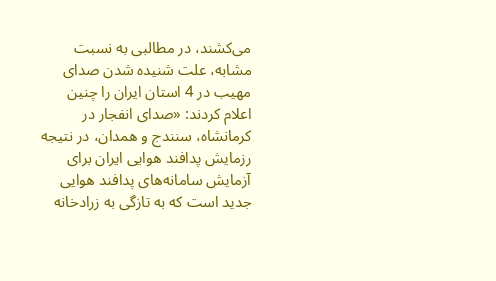می‌کشند، در مطالبی به نسبت مشابه، علت شنیده شدن صدای مهیب در 4 استان ایران را چنین اعلام کردند: «صدای انفجار در کرمانشاه، سنندج و همدان، در نتیجه رزمایش پدافند هوایی ایران برای آزمایش سامانه‌های پدافند هوایی جدید است که به تازگی به زرادخانه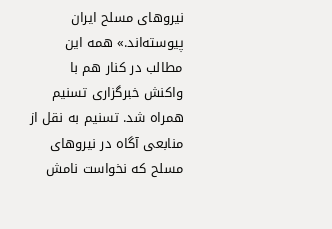نیروهای مسلح ایران پیوسته‌اند.» همه این مطالب در کنار هم با واکنش خبرگزاری تسنیم همراه شد. تسنیم به نقل از منابعی آگاه در نیروهای مسلح که نخواست نامش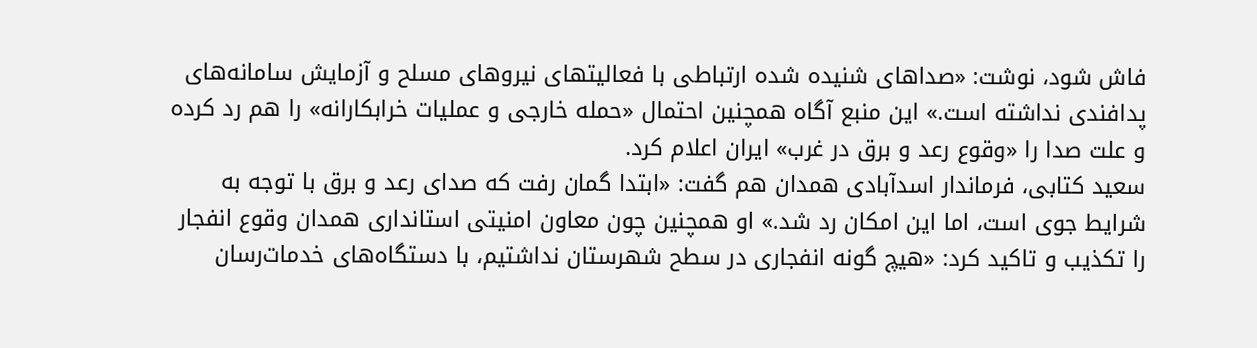فاش شود، نوشت: «صداهای شنیده شده ارتباطی با فعالیتهای نیروهای مسلح و آزمایش سامانه‌های پدافندی نداشته است.» این منبع آگاه همچنین احتمال «حمله خارجی و عملیات خرابکارانه» را هم رد کرده و علت صدا را «وقوع رعد و برق در غرب» ایران اعلام کرد.
سعید کتابی، فرماندار اسدآبادی همدان هم گفت: «ابتدا گمان رفت که صدای رعد و برق با توجه به شرایط جوی است، اما این امکان رد شد.» او همچنین چون معاون امنیتی استانداری همدان وقوع انفجار را تکذیب و تاکید کرد: «هیچ گونه انفجاری در سطح شهرستان نداشتیم، با دستگاه‌های خدمات‌رسان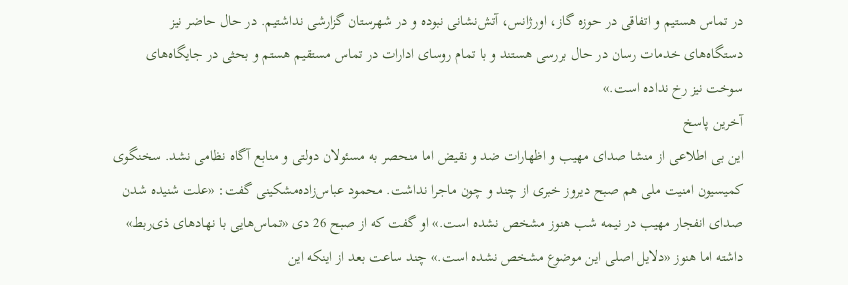در تماس هستیم و اتفاقی در حوزه گاز، اورژانس، آتش‌نشانی نبوده و در شهرستان گزارشی نداشتیم. در حال حاضر نیز دستگاه‌های خدمات رسان در حال بررسی هستند و با تمام روسای ادارات در تماس مستقیم هستم و بحثی در جایگاه‌های سوخت نیز رخ نداده است.»
آخرین پاسخ
این بی اطلاعی از منشا صدای مهیب و اظهارات ضد و نقیض اما منحصر به مسئولان دولتی و منابع آگاه نظامی نشد. سخنگوی کمیسیون امنیت ملی هم صبح دیروز خبری از چند و چون ماجرا نداشت. محمود عباس‌زاده‌مشکینی گفت: «علت شنیده شدن صدای انفجار مهیب در نیمه شب هنوز مشخص نشده است.» او گفت که از صبح 26 دی «تماس‌هایی با نهادهای ذی‌ربط» داشته اما هنوز «دلایل اصلی این موضوع مشخص نشده است.» چند ساعت بعد از اینکه این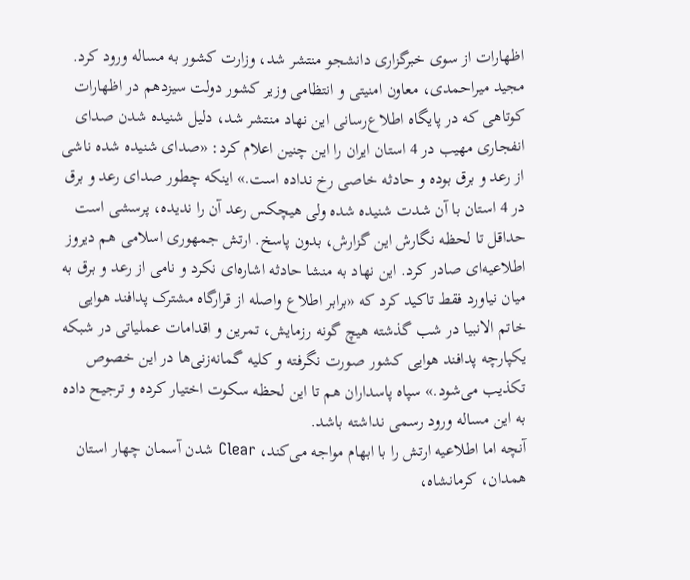اظهارات از سوی خبرگزاری دانشجو منتشر شد، وزارت کشور به مساله ورود کرد. مجید میراحمدی، معاون امنیتی و انتظامی وزیر کشور دولت سیزدهم در اظهارات کوتاهی که در پایگاه اطلاع‌رسانی این نهاد منتشر شد، دلیل شنیده شدن صدای انفجاری مهیب در 4 استان ایران را این چنین اعلام کرد: «صدای شنیده شده ناشی از رعد و برق بوده و حادثه خاصی رخ نداده است.» اینکه چطور صدای رعد و برق در 4 استان با آن شدت شنیده شده ولی هیچکس رعد آن را ندیده، پرسشی است حداقل تا لحظه نگارش این گزارش، بدون پاسخ. ارتش جمهوری اسلامی هم دیروز اطلاعیه‌ای صادر کرد. این نهاد به منشا حادثه اشاره‌ای نکرد و نامی از رعد و برق به میان نیاورد فقط تاکید کرد که «برابر اطلاع واصله از قرارگاه مشترک پدافند هوایی خاتم الانبیا در شب گذشته هیچ گونه رزمایش، تمرین و اقدامات عملیاتی در شبکه یکپارچه پدافند هوایی کشور صورت نگرفته و کلیه گمانه‌زنی‌ها در این خصوص تکذیب می‌شود.» سپاه پاسداران هم تا این لحظه سکوت اختیار کرده و ترجیح داده به این مساله ورود رسمی نداشته باشد.
آنچه اما اطلاعیه ارتش را با ابهام مواجه می‌کند، Clear شدن آسمان چهار استان همدان، کرمانشاه،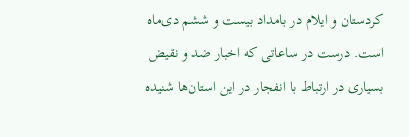کردستان و ایلام در بامداد بیست و ششم دی‌ماه است. درست در ساعاتی که اخبار ضد و نقیض بسیاری در ارتباط با انفجار در این استان‌ها شنیده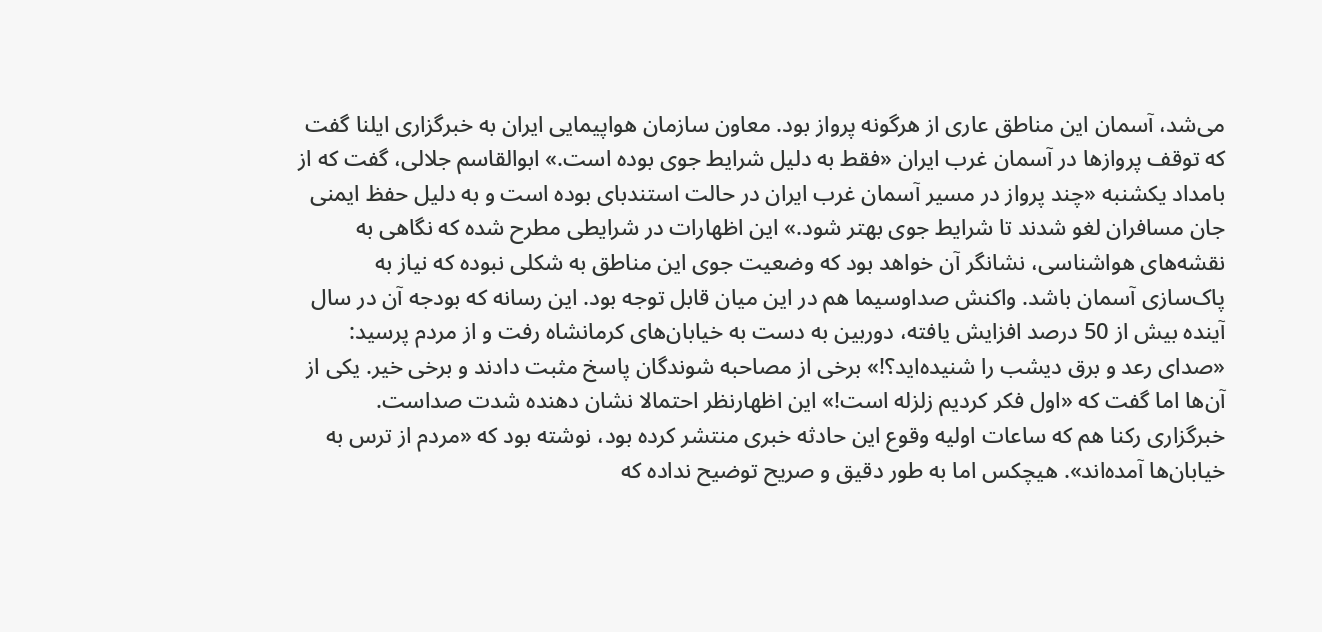می‌شد، آسمان این مناطق عاری از هرگونه پرواز بود. معاون سازمان هواپیمایی ایران به خبرگزاری ایلنا گفت که توقف پروازها در آسمان غرب ایران «فقط به دلیل شرایط جوی بوده است.» ابوالقاسم جلالی، گفت که از بامداد یکشنبه «چند پرواز در مسیر آسمان غرب ایران در حالت استند‌بای بوده است و به دلیل حفظ ایمنی جان مسافران لغو شدند تا شرایط جوی بهتر شود.» این اظهارات در شرایطی مطرح شده که نگاهی به نقشه‌های هواشناسی، نشانگر آن خواهد بود که وضعیت جوی این مناطق به شکلی نبوده که نیاز به پاک‌سازی آسمان باشد. واکنش صداوسیما هم در این میان قابل توجه بود. این رسانه که بودجه آن در سال آینده بیش از 50 درصد افزایش یافته، دوربین به دست به خیابان‌های کرمانشاه رفت و از مردم پرسید: «صدای رعد و برق دیشب را شنیده‌اید؟!» برخی از مصاحبه شوندگان پاسخ مثبت دادند و برخی خیر. یکی از آن‌ها اما گفت که «اول فکر کردیم زلزله است!» این اظهارنظر احتمالا نشان دهنده شدت صداست.
خبرگزاری رکنا هم که ساعات اولیه وقوع این حادثه خبری منتشر کرده بود، نوشته بود که «مردم از ترس به خیابان‌ها آمده‌اند». هیچکس اما به طور دقیق و صریح توضیح نداده که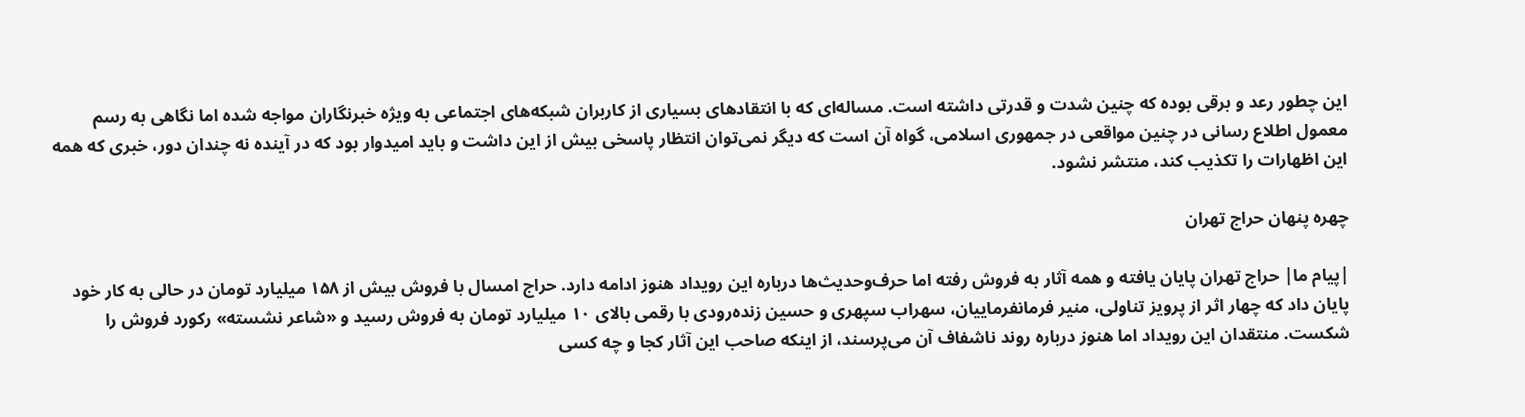این چطور رعد و برقی بوده که چنین شدت و قدرتی داشته است. مساله‌ای که با انتقادهای بسیاری از کاربران شبکه‌های اجتماعی به ویژه خبرنگاران مواجه شده اما نگاهی به رسم معمول اطلاع رسانی در چنین مواقعی در جمهوری اسلامی، گواه آن است که دیگر نمی‌توان انتظار پاسخی بیش از این داشت و باید امیدوار بود که در آینده نه چندان دور، خبری که همه این اظهارات را تکذیب کند، منتشر نشود.

چهره پنهان حراج تهران

|پیام ما| حراج تهران پایان یافته و همه آثار به فروش رفته اما حرف‌وحدیث‌ها درباره این رویداد هنوز ادامه دارد. حراج امسال با فروش بیش از ۱۵۸ میلیارد تومان در حالی به کار خود پایان داد که چهار اثر از پرویز تناولی، منیر فرمانفرماییان، سهراب سپهری و حسین زنده‌رودی با رقمی بالای ۱۰ میلیارد تومان به فروش رسید و «شاعر نشسته» رکورد فروش را شکست. منتقدان این رویداد اما هنوز درباره روند ناشفاف آن می‌پرسند، از اینکه صاحب این آثار کجا و چه کسی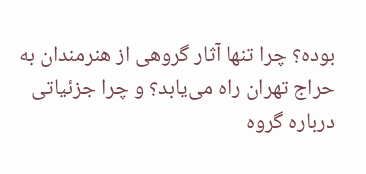بوده؟ چرا تنها آثار گروهی از هنرمندان به حراج تهران راه می‌یابد؟ و چرا جزئیاتی درباره گروه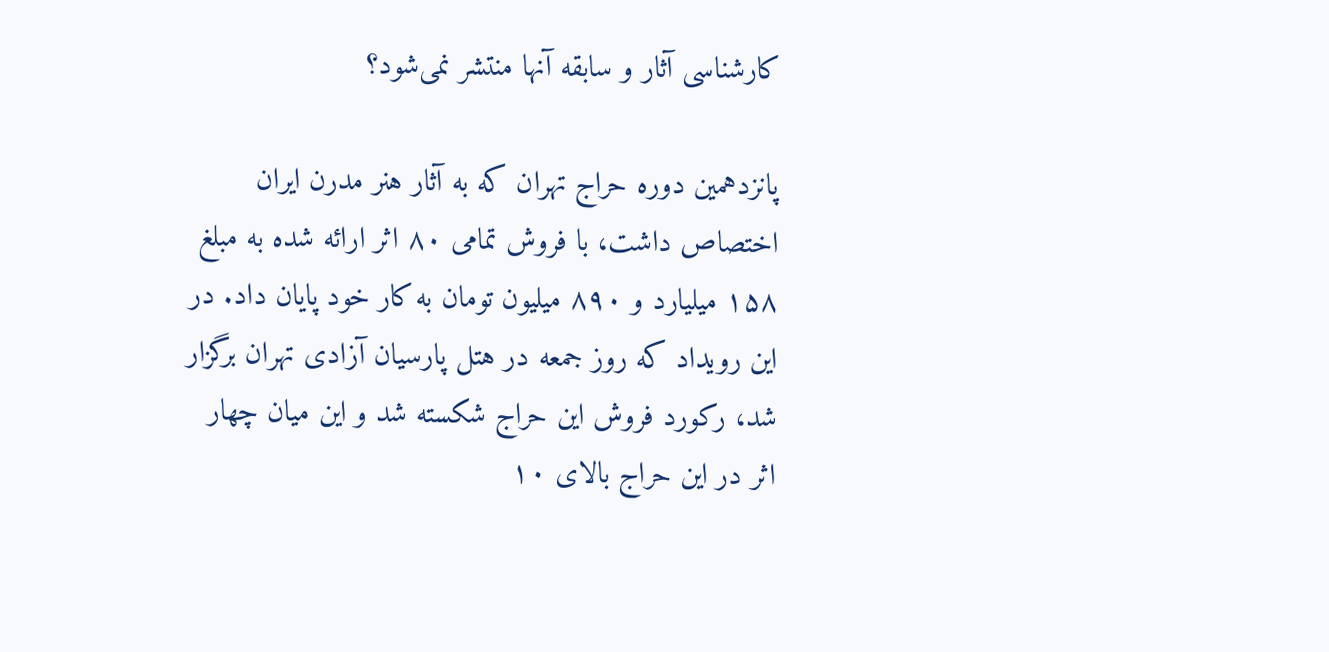کارشناسی آثار و سابقه آنها منتشر نمی‌شود؟

پانزدهمین دوره حراج تهران که به آثار هنر مدرن ایران اختصاص داشت، با فروش تمامی ۸۰ اثر ارائه شده به مبلغ ۱۵۸ میلیارد و ۸۹۰ میلیون تومان به کار خود پایان داد. در این رویداد که روز جمعه در هتل پارسیان آزادی تهران برگزار شد، رکورد فروش این حراج شکسته شد و این میان چهار اثر در این حراج بالای ۱۰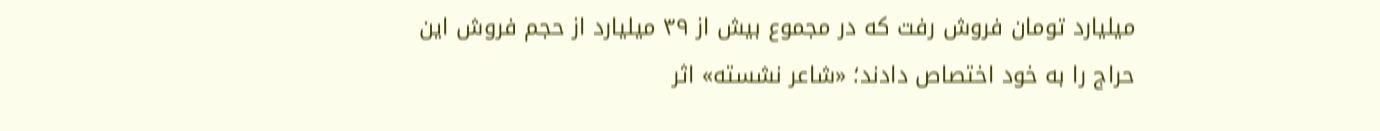میلیارد تومان فروش رفت که در مجموع بیش از ۳۹ میلیارد از حجم فروش این حراج را به خود اختصاص دادند؛ «شاعر نشسته» اثر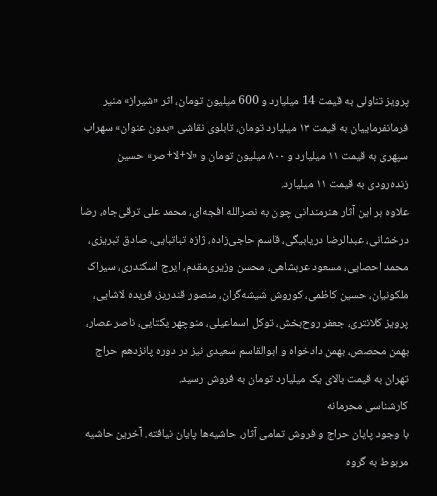پرویز تناولی به قیمت 14 میلیارد و 600 میلیون تومان، اثر «شیراز» منیر فرمانفرماییان به قیمت ۱۳ میلیارد تومان، تابلوی نقاشی «بدون عنوان» سهراب سپهری به قیمت ۱۱ میلیارد و ۸۰۰ میلیون تومان و «لا+لا+صر» حسین زنده‌رودی به قیمت ۱۱ میلیارد.
علاوه بر این آثار هنرمندانی چون به نصرالله افجه‌ای، محمد علی ترقی‌جاه، رضا درخشانی، عبدالرضا دریابیگی، قاسم حاجی‌زاده، ژازه تباتبایی، صادق تبریزی، محمد احصایی، مسعود عربشاهی، محسن وزیری‌مقدم، ایرج اسکندری، سیراک ملکونیان، حسین کاظمی، کوروش شیشه‌گران، منصور قندریز، فریده لاشایی، پرویز کلانتری، جعفر روح‌بخش، توکل اسماعیلی، منوچهر یکتایی، ناصر عصار، بهمن محصص، بهمن دادخواه و ابوالقاسم سعیدی نیز در دوره پانزدهم حراج تهران به قیمت بالای یک میلیارد تومان به فروش رسید.
کارشناسی محرمانه
با وجود پایان حراج و فروش تمامی آثار، حاشیه‌ها پایان نیافته. آخرین حاشیه مربوط به گروه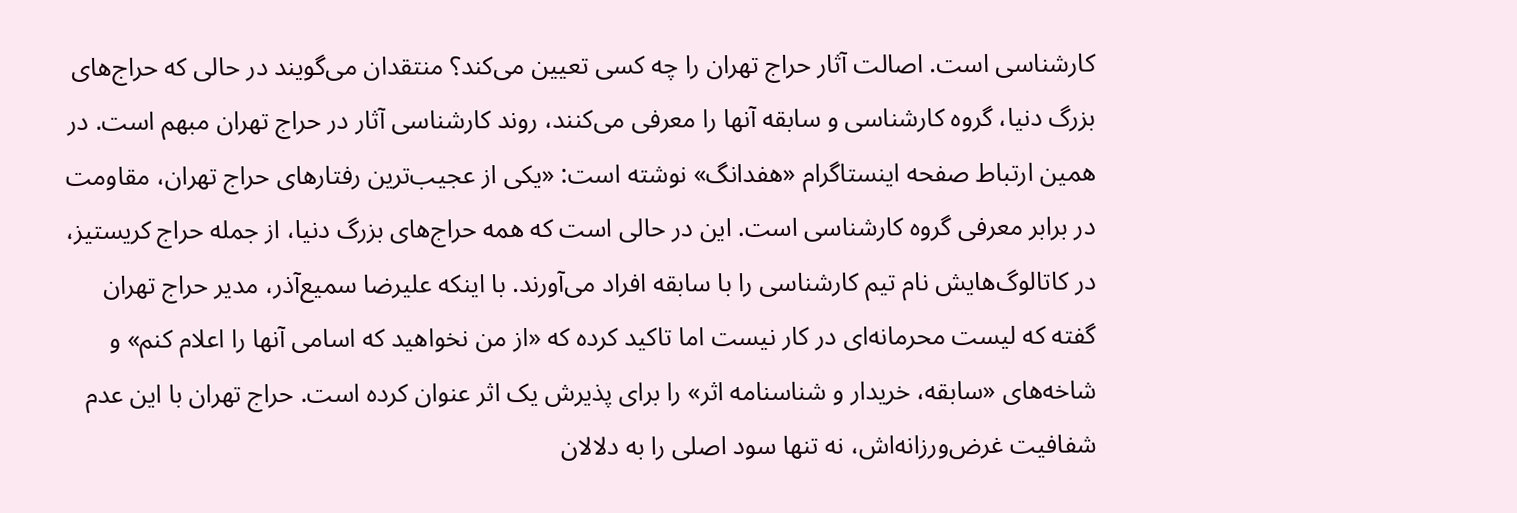کارشناسی است. اصالت آثار حراج تهران را چه کسی تعیین می‌کند؟ منتقدان می‌گویند در حالی که حراج‌های بزرگ دنیا، گروه کارشناسی و سابقه آنها را معرفی می‌کنند، روند کارشناسی آثار در حراج تهران مبهم است. در همین ارتباط صفحه اینستاگرام «هفدانگ» نوشته است: «یکی از عجیب‌ترین رفتارهای حراج تهران، مقاومت در برابر معرفی گروه کارشناسی است. این در حالی است که همه حراج‌های بزرگ دنیا، از جمله حراج کریستیز، در کاتالوگ‌هایش نام تیم کارشناسی را با سابقه افراد می‌آورند. با اینکه علیرضا سمیع‌آذر، مدیر حراج تهران گفته که لیست محرمانه‌ای در کار نیست اما تاکید کرده که «از من نخواهید که اسامی آنها را اعلام کنم» و شاخه‌های «سابقه، خریدار و شناسنامه اثر» را برای پذیرش یک اثر عنوان کرده است. حراج تهران با این عدم شفافیت غرض‌ورزانه‌اش، نه تنها سود اصلی را به دلالان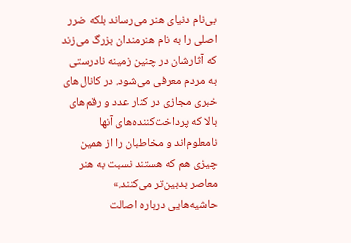بی‌نام دنیای هنر می‌رساند بلکه ضرر اصلی را به نام هنرمندان بزرگ می‌زند که آثارشان در چنین زمینه نادرستی به مردم معرفی می‌شود. در کانال‌های خبری مجازی در کنار عدد و رقم‌های بالا که پرداخت‌کننده‌های آنها نامعلوم‌اند و مخاطبان را از همین چیزی هم که هستند نسبت به هنر معاصر بدبین‌تر می‌کنند.»
حاشیه‌هایی درباره اصالت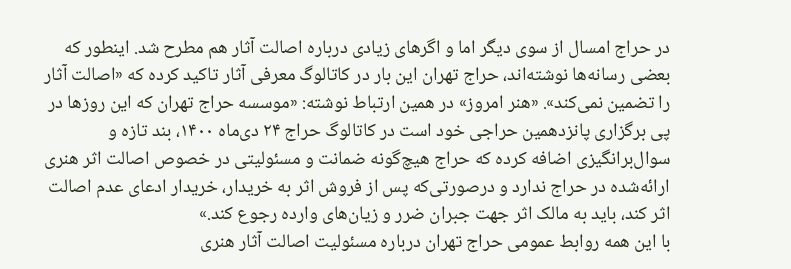در حراج امسال از سوی دیگر اما و اگرهای زیادی درباره اصالت آثار هم مطرح شد. اینطور که بعضی رسانه‌ها نوشته‌اند، حراج تهران این بار در کاتالوگ معرفی آثار تاکید کرده که «اصالت آثار را تضمین نمی‌‌‌کند». «هنر امروز» در همین ارتباط نوشته: «موسسه حراج تهران که این روزها در پی برگزاری پانزدهمین حراجی خود است در کاتالوگ حراج ۲۴ دی‌‌‌ماه ۱۴۰۰، بند تازه و سوال‌‌‌برانگیزی اضافه کرده که حراج هیچ‌‌‌گونه ضمانت و مسئولیتی در خصوص اصالت اثر هنری ارائه‌‌‌شده در حراج ندارد و درصورتی‌‌‌که پس از فروش اثر به خریدار، خریدار ادعای عدم اصالت اثر کند، باید به مالک اثر جهت جبران ضرر و زیان‌‌‌های وارده رجوع کند.»
با این همه روابط عمومی حراج تهران درباره مسئولیت اصالت آثار هنری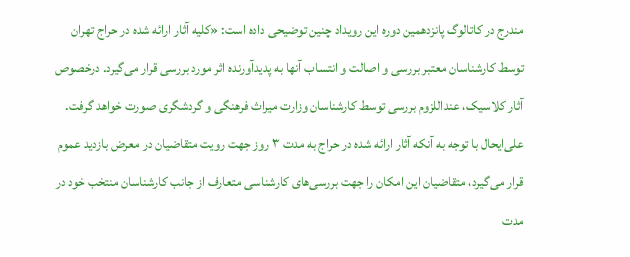مندرج در کاتالوگ پانزدهمین دوره این رویداد چنین توضیحی داده است: «کلیه آثار ارائه شده در حراج تهران توسط کارشناسان معتبر بررسی و اصالت و انتساب آنها به پدیدآورنده اثر مورد بررسی قرار می‌گیرد. درخصوص آثار کلاسیک، عنداللزوم بررسی توسط کارشناسان وزارت میراث فرهنگی و گردشگری صورت خواهد گرفت. علی‌ایحال با توجه به آنکه آثار ارائه شده در حراج به مدت ۳ روز جهت رویت متقاضیان در معرض بازدید عموم قرار می‌گیرد، متقاضیان این امکان را جهت بررسی‌های کارشناسی متعارف از جانب کارشناسان منتخب خود در مدت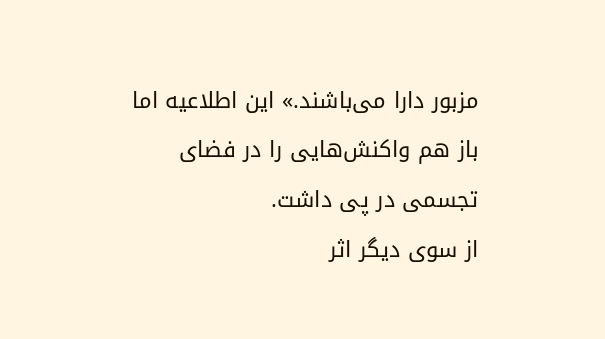مزبور دارا می‌باشند.» این اطلاعیه اما باز هم واکنش‌هایی را در فضای تجسمی در پی داشت.
از سوی دیگر اثر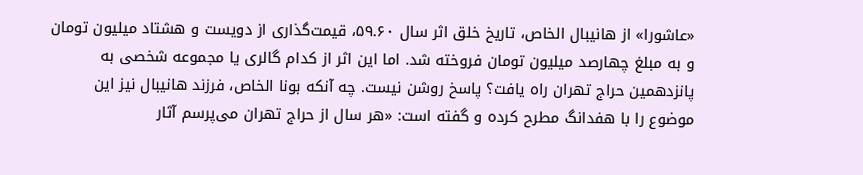«عاشورا» از هانیبال الخاص، تاریخ خلق اثر سال ۵۹.۶۰، قیمت‌گذاری از دویست و هشتاد میلیون تومان و به مبلغ چهارصد میلیون تومان فروخته شد. اما این اثر از کدام گالری‌ یا مجموعه شخصی به پانزدهمین حراج تهران راه یافت؟ پاسخ روشن نیست. چه آنکه بونا الخاص، فرزند هانیبال نیز این موضوع را با هفدانگ مطرح کرده و گفته است: «هر سال از حراج تهران می‌پرسم آثار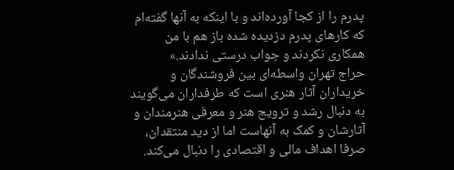پدرم را از کجا آورده‌اند و با اینکه به آنها گفته‌ام که کارهای پدرم دزدیده شده باز هم با من همکاری نکردند و جواب درستی ندادند.»
حراج تهران واسطه‌ای بین فروشندگان و خریداران آثار هنری است که طرفداران می‌گویند به دنبال رشد و ترویج هنر و معرفی هنرمندان و آثارشان و کمک به آنهاست اما از دید منتقدان، صرفا اهداف مالی و اقتصادی را دنبال می‌کند.